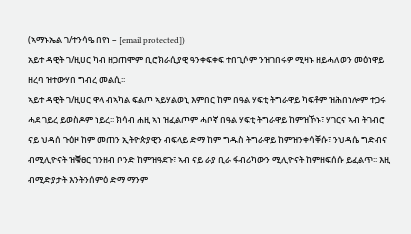(ኣማኑኤል ገ/ተንሳዔ በየነ – [email protected])
አይተ ዳዊት ገ/ዚሀር ካብ ዘጋጠሞም ቢሮክራሲያዊ ዓንቀፍቀፍ ተበጊሶም ንዝገበሩዎ ሚዛኑ ዘይሓለወን መዕነዋይ ዘረባ ዝተውሃበ ግብረ መልሲ፡፡
ኣይተ ዳዊት ገ/ዚሀር ዋላ ብኣካል ፍልጦ ኣይሃልወኒ እምበር ከም በዓል ሃፍቲ ትግራዋይ ካፍቶም ዝሕበነሎም ተጋሩ ሓደ ገይረ ይወስዶም ነይረ፡፡ ክሳብ ሐዚ ኣነ ዝፈልጦም ሓቦኛ በዓል ሃፍቲ ትግራዋይ ከምዝኾኑ፣ ሃገርና ኣብ ትገብሮ ናይ ህዳሰ ጉዕዞ ከም መጠን ኢትዮጵያዊን ብፍላይ ድማ ከም ግዱስ ትግራዋይ ከምዝንቀሳቐሱ፣ ንህዳሴ ግድብና ብሚሊዮናት ዝቑፀር ገንዘብ ቦንድ ከምዝዓደጉ፣ ኣብ ናይ ራያ ቢራ ፋብሪካውን ሚሊዮናት ከምዘፍሰሱ ይፈልጥ፡፡ እዚ ብሚድያታት እንትንሰምዕ ድማ ማንም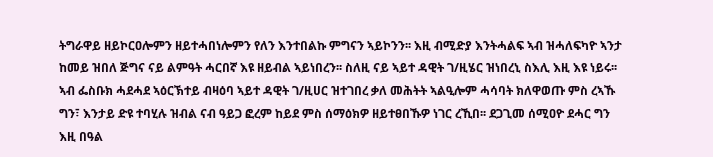ትግራዋይ ዘይኮርዐሎምን ዘይተሓበነሎምን የለን እንተበልኩ ምግናን ኣይኮንን፡፡ እዚ ብሚድያ እንትሓልፍ ኣብ ዝሓለፍካዮ ኣንታ ከመይ ዝበለ ጅግና ናይ ልምዓት ሓርበኛ እዩ ዘይብል ኣይነበረን፡፡ ስለዚ ናይ ኣይተ ዳዊት ገ/ዚሄር ዝነበረኒ ስእሊ እዚ እዩ ነይሩ፡፡
ኣብ ፌስቡክ ሓደሓደ ኣዕርኽተይ ብዛዕባ ኣይተ ዳዊት ገ/ዚሀር ዝተገበረ ቃለ መሕትት ኣልዒሎም ሓሳባት ክለዋወጡ ምስ ረኣኹ ግን፣ እንታይ ድዩ ተባሂሉ ዝብል ናብ ዓይጋ ፎረም ከይደ ምስ ሰማዕክዎ ዘይተፀበኹዎ ነገር ረኺበ፡፡ ደጋጊመ ሰሚዐዮ ደሓር ግን እዚ በዓል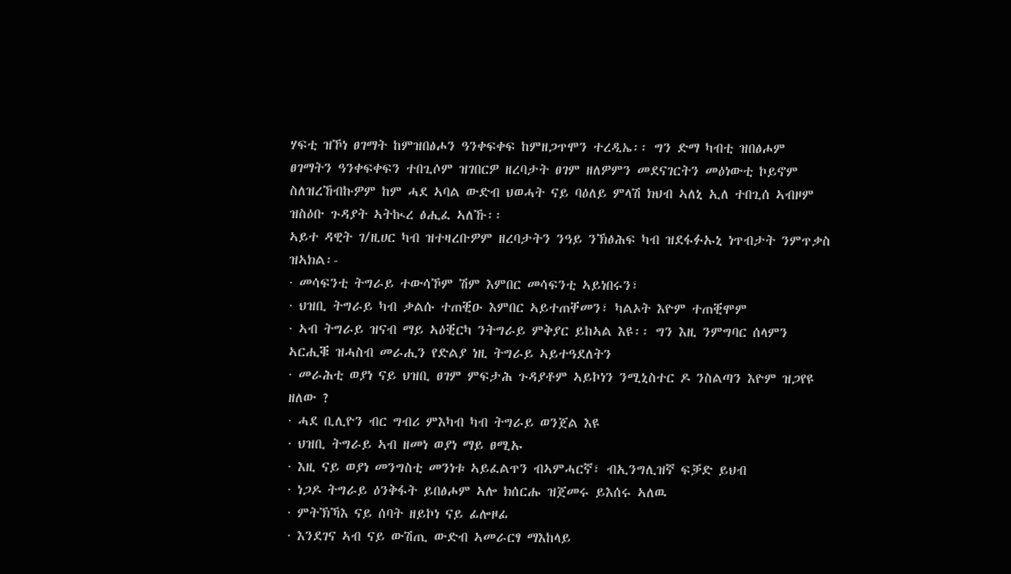ሃፍቲ ዝኾነ ፀገማት ከምዝበፅሖን ዓንቀፍቀፍ ከምዘጋጥሞን ተረዲኤ፡፡ ግን ድማ ካብቲ ዝበፅሖም ፀገማትን ዓንቀፍቀፍን ተበጊሶም ዝገበርዎ ዘረባታት ፀገም ዘለዎምን መደናገርትን መዕነውቲ ኮይኖም ስለዝረኸብኩዎም ከም ሓደ ኣባል ውድብ ህወሓት ናይ ባዕለይ ምላሽ ክህብ ኣለኒ ኢለ ተበጊሰ ኣብዞም ዝስዕቡ ጉዳያት ኣትኲረ ፅሒፈ ኣለኹ፡፡
ኣይተ ዳዊት ገ/ዚሀር ካብ ዝተዛረቡዎም ዘረባታትን ንዓይ ንኽፅሕፍ ካብ ዝደፋፉኡኒ ነጥብታት ንምጥቃስ ዝኣክል፡-
· መሳፍንቲ ትግራይ ተውሳኾም ሽም እምበር መሳፍንቲ ኣይነበሩን፣
· ህዝቢ ትግራይ ካብ ቃልሱ ተጠቒዑ እምበር ኣይተጠቐመን፣ ካልኦት እዮም ተጠቒሞም
· ኣብ ትግራይ ዝናብ ማይ ኣዕቒርካ ንትግራይ ምቅያር ይከኣል እዩ፡፡ ግን እዚ ንምግባር ሰላምን ኣርሒቑ ዝሓስብ መራሒን የድልያ ነዚ ትግራይ ኣይተዓደለትን
· መራሕቲ ወያነ ናይ ህዝቢ ፀገም ምፍታሕ ጉዳያቶም ኣይኮነን ንሚኒስተር ዶ ንስልጣን እዮም ዝጋየዩ ዘለው ?
· ሓደ ቢሊዮን ብር ግብሪ ምእካብ ካብ ትግራይ ወንጀል እዩ
· ህዝቢ ትግራይ ኣብ ዘመነ ወያነ ማይ ፀሚኡ
· እዚ ናይ ወያነ መንግስቲ መንነቱ ኣይፈልጥን ብኣምሓርኛ፣ ብኢንግሊዝኛ ፍቓድ ይህብ
· ነጋዶ ትግራይ ዕንቅፋት ይበፅሖም ኣሎ ክሰርሑ ዝጀመሩ ይእሰሩ ኣለዉ
· ምትኽኻእ ናይ ሰባት ዘይኮነ ናይ ፊሎዞፊ
· እንደገና ኣብ ናይ ውሽጢ ውድብ ኣመራርፃ ማእከላይ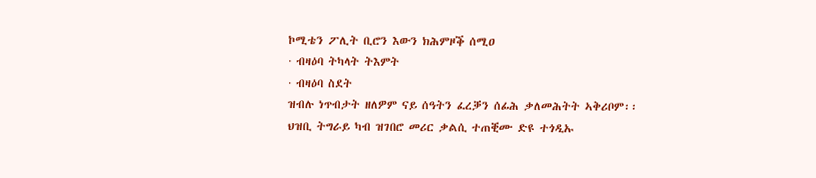ኮሚቴን ፖሊት ቢሮን እውን ክሕምዞቕ ሰሚዐ
· ብዛዕባ ትካላት ትእምት
· ብዛዕባ ስደት
ዝብሉ ነጥብታት ዘለዎም ናይ ሰዓትን ፈረቓን ሰፊሕ ቃለመሕትት ኣቅሪቦም፡፡
ህዝቢ ትግራይ ካብ ዝገበሮ መሪር ቃልሲ ተጠቒሙ ድዩ ተጎዲኡ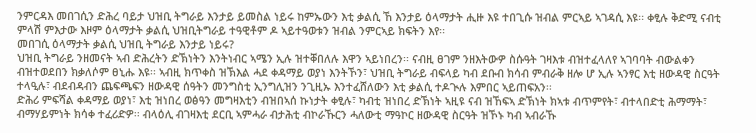ንምርዳእ መበገሲን ድሕረ ባይታ ህዝቢ ትግራይ እንታይ ይመስል ነይሩ ከምኡውን እቲ ቃልሲ ኸ እንታይ ዕላማታት ሒዙ እዩ ተበጊሱ ዝብል ምርኣይ ኣገዳሲ እዩ፡፡ ቀፂሉ ቅድሚ ናብቲ ምላሽ ምእታው እዞም ዕላማታት ቃልሲ ህዝቢትግራይ ተዓዊቶም ዶ ኣይተዓወቱን ዝብል ንምርኣይ ክፍትን እየ፡፡
መበገሲ ዕላማታት ቃልሲ ህዝቢ ትግራይ እንታይ ነይሩ?
ህዝቢ ትግራይ ንዘመናት ኣብ ድሕረትን ድኽነትን እንትነብር ኣሜን ኢሉ ዝተቐበለሉ እዋን ኣይነበረን፡፡ ናብዚ ፀገም ንዘእትውዎ ስሱዓት ገዛእቱ ብዝተፈላለየ ኣገባባት ብውልቀን ብዝተወደበን ክቃለሶም ፀኒሑ እዩ፡፡ ኣብዚ ክጥቀስ ዝኽእል ሓደ ቀዳማይ ወያነ እንትኾን፣ ህዝቢ ትግራይ ብፍላይ ካብ ደቡብ ክሳብ ምብራቅ ዘሎ ሆ ኢሉ ኣንፃር እቲ ዘውዳዊ ስርዓት ተላዒሉ፣ ብደብዳብን ጨፍጫፍን ዘውዳዊ ሰዓትን መንግስቲ ኢንግሊዝን ንጊዚኡ እንተፈሸለውን እቲ ቃልሲ ተዶጒሉ እምበር ኣይጠፍአን፡፡
ድሕሪ ምፍሻል ቀዳማይ ወያነ፣ እቲ ዝነበረ ወፅዓን መግዛእቲን ብዝበኣሰ ኩነታት ቀፂሉ፣ ካብቲ ዝነበረ ድኽነት ኣዚዩ ናብ ዝኸፍኣ ድኽነት ክኣቱ ብጥምየት፣ ብተላበድቲ ሕማማት፣ ብማሃይምነት ክሳቀ ተፈሪድዎ፡፡ ብላዕሊ ብገዛእቲ ደርቢ ኣምሓራ ብታሕቲ ብኮራኹርን ሓለውቲ ማዓኮር ዘውዳዊ ስርዓት ዝኾኑ ካብ ኣብራኹ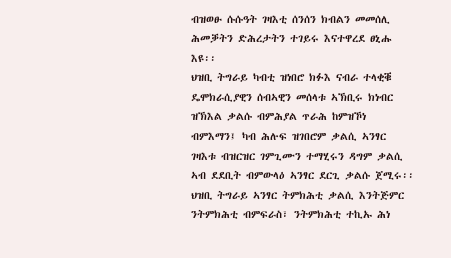ብዝወፁ ሱሱዓት ገዛእቲ ሰንሰን ክብልን መመሰሊ ሕመቓትን ድሕረታትን ተገይሩ እናተዋረደ ፀኒሑ እዩ፡፡
ህዝቢ ትግራይ ካብቲ ዝነበሮ ክፉእ ናብራ ተላቂቑ ዴሞክራሲያዊን ሰብኣዊን መሰላቱ ኣኽቢሩ ክነብር ዝኽእል ቃልሱ ብምሕያል ጥራሕ ከምዝኾነ ብምእማን፤ ካብ ሕሉፍ ዝገበሮም ቃልሲ ኣንፃር ገዛእቱ ብዝርዝር ገምጊሙን ተማሂሩን ዳግም ቃልሲ ኣብ ደደቢት ብምውላዕ ኣንፃር ደርጊ ቃልሱ ጀሚሩ፡፡
ህዝቢ ትግራይ ኣንፃር ትምክሕቲ ቃልሲ እንትጅምር ንትምክሕቲ ብምፍራስ፣ ንትምክሕቲ ተኪኡ ሕነ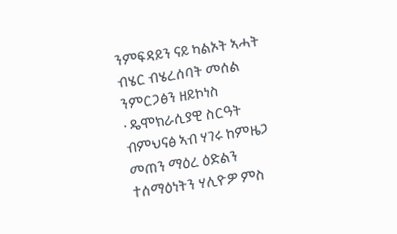ንምፍዳይን ናይ ካልኦት ኣሓት ብሄር ብሄረሰባት መሰል ንምርጋፅን ዘይኮነስ
· ዴሞክራሲያዊ ስርዓት ብምህናፅ ኣብ ሃገሩ ከምዜጋ መጠን ማዕረ ዕድልን ተሰማዕነትን ሃሊዮዎ ምስ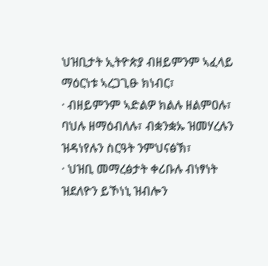ህዝቢታት ኢትዮጵያ ብዘይምንም ኣፈላይ ማዕርነቱ ኣረጋጊፁ ክነብር፣
· ብዘይምንም ኣድልዎ ክልሉ ዘልምዐሉ፣ ባህሉ ዘማዕብለሉ፣ ብቋንቋኡ ዝመሃረሉን ዝዳነየሉን ስርዓት ንምህናፅኽ፣
· ህዝቢ መማረፅታት ቀሪቡሉ ብነፃነት ዝደለዮን ይኾነኒ ዝብሎን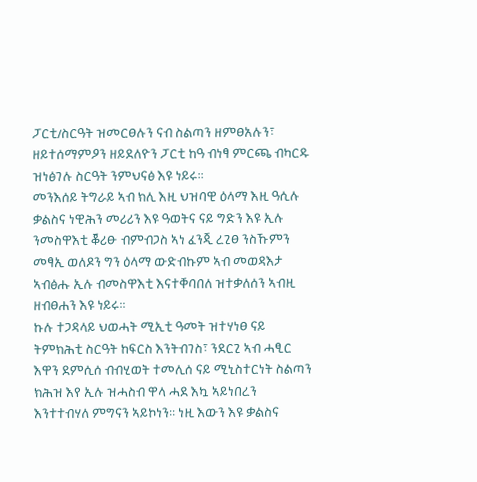ፓርቲ/ስርዓት ዝመርፀሉን ናብ ስልጣን ዘምፀአሉን፣ ዘይተሰማምዖን ዘይደለዮን ፓርቲ ከዓ ብነፃ ምርጫ ብካርዱ ዝነፅገሉ ስርዓት ንምህናፅ እዩ ነይሩ፡፡
መንእሰይ ትግራይ ኣብ ክሊ እዚ ህዝባዊ ዕላማ እዚ ዓሲሉ ቃልስና ነዊሕን መሪሪን እዩ ዓወትና ናይ ግድን እዩ ኢሉ ንመስዋእቲ ቖሪፁ ብምብጋስ ኣነ ፈንጂ ረጊፀ ንስኹምን መፃኢ ወለዶን ግን ዕላማ ውድብኩም ኣብ መወዳእታ ኣብፅሑ ኢሉ ብመስዋእቲ እናተቐባበለ ዝተቃለሰን ኣብዚ ዘብፀሐን እዩ ነይሩ፡፡
ኩሉ ተጋዳላይ ህወሓት ሚኢቲ ዓመት ዝተሃነፀ ናይ ትምክሕቲ ስርዓት ከፍርስ እንትብገስ፣ ንደርጊ ኣብ ሓፂር እዋን ደምሲሰ ብብሂወት ተመሊሰ ናይ ሚኒስተርነት ስልጣን ክሕዝ እየ ኢሉ ዝሓስብ ዋላ ሓደ እኳ ኣይነበረን እንተተብሃለ ምግናን ኣይኮነን፡፡ ነዚ እውን እዩ ቃልስና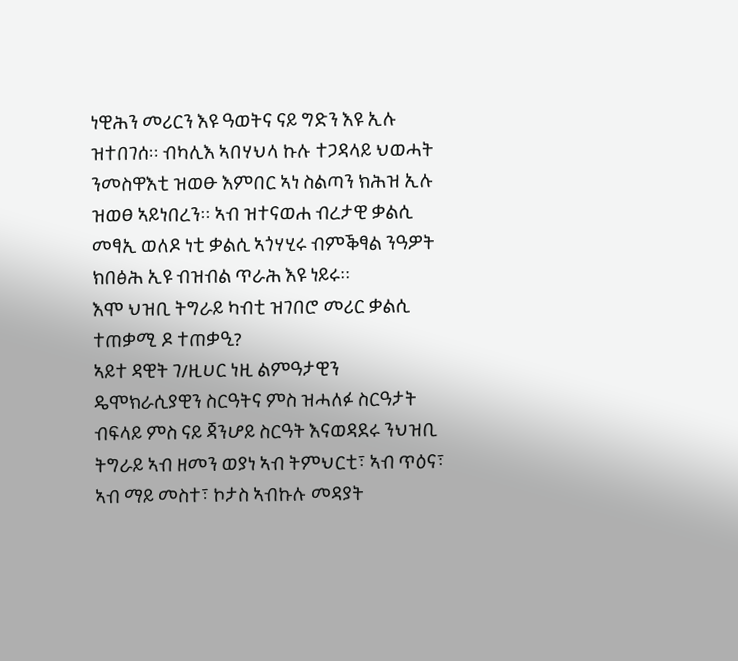ነዊሕን መሪርን እዩ ዓወትና ናይ ግድን እዩ ኢሉ ዝተበገሰ፡፡ ብካሊእ ኣበሃህላ ኩሉ ተጋዳላይ ህወሓት ንመስዋእቲ ዝወፁ እምበር ኣነ ስልጣን ክሕዝ ኢሉ ዝወፀ ኣይነበረን፡፡ ኣብ ዝተናወሐ ብረታዊ ቃልሲ መፃኢ ወለዶ ነቲ ቃልሲ ኣጎሃሂሩ ብምቕፃል ንዓዎት ክበፅሕ ኢዩ ብዝብል ጥራሕ እዩ ነይሩ፡፡
እሞ ህዝቢ ትግራይ ካብቲ ዝገበሮ መሪር ቃልሲ ተጠቃሚ ዶ ተጠቃዒ?
ኣይተ ዳዊት ገ/ዚሀር ነዚ ልምዓታዊን ዴሞክራሲያዊን ስርዓትና ምስ ዝሓለፉ ስርዓታት ብፍላይ ምስ ናይ ጃንሆይ ስርዓት እናወዳደሩ ንህዝቢ ትግራይ ኣብ ዘመን ወያነ ኣብ ትምህርቲ፣ ኣብ ጥዕና፣ ኣብ ማይ መስተ፣ ኮታስ ኣብኩሉ መዳያት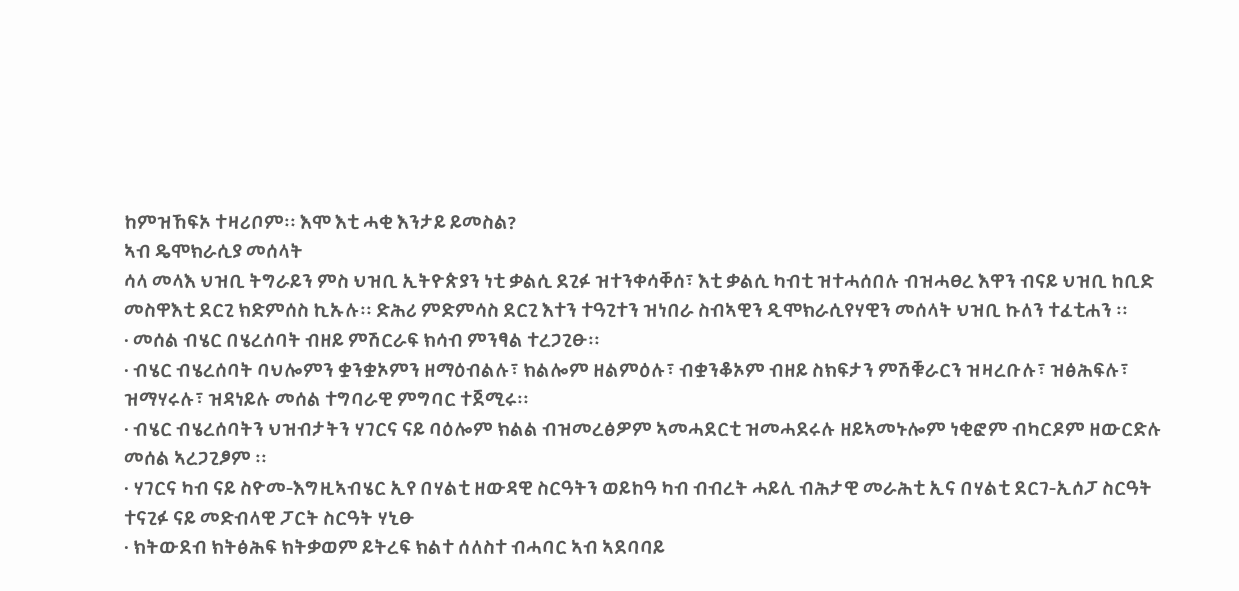ከምዝኸፍኦ ተዛሪቦም፡፡ እሞ እቲ ሓቂ እንታይ ይመስል?
ኣብ ዴሞክራሲያ መሰላት
ሳላ መላእ ህዝቢ ትግራይን ምስ ህዝቢ ኢትዮጵያን ነቲ ቃልሲ ደጊፉ ዝተንቀሳቐሰ፣ እቲ ቃልሲ ካብቲ ዝተሓሰበሉ ብዝሓፀረ እዋን ብናይ ህዝቢ ከቢድ መስዋእቲ ደርጊ ክድምሰስ ኪኡሉ፡፡ ድሕሪ ምድምሳስ ደርጊ እተን ተዓጊተን ዝነበራ ስብኣዊን ዲሞክራሲየሃዊን መሰላት ህዝቢ ኩለን ተፈቲሐን ፡፡
· መሰል ብሄር በሄረሰባት ብዘይ ምሽርራፍ ክሳብ ምንፃል ተረጋጊፁ፡፡
· ብሄር ብሄረሰባት ባህሎምን ቋንቋኦምን ዘማዕብልሉ፣ ክልሎም ዘልምዕሉ፣ ብቋንቆኦም ብዘይ ስክፍታን ምሽቑራርን ዝዛረቡሉ፣ ዝፅሕፍሉ፣ ዝማሃሩሉ፣ ዝዳነይሉ መሰል ተግባራዊ ምግባር ተጀሚሩ፡፡
· ብሄር ብሄረሰባትን ህዝብታትን ሃገርና ናይ ባዕሎም ክልል ብዝመረፅዎም ኣመሓደርቲ ዝመሓደሩሉ ዘይኣመኑሎም ነቂፎም ብካርዶም ዘውርድሉ መሰል ኣረጋጊፆም ፡፡
· ሃገርና ካብ ናይ ስዮመ-እግዚኣብሄር ኢየ በሃልቲ ዘውዳዊ ስርዓትን ወይከዓ ካብ ብብረት ሓይሊ ብሕታዊ መራሕቲ ኢና በሃልቲ ደርገ-ኢሰፓ ስርዓት ተናጊፉ ናይ መድብላዊ ፓርት ስርዓት ሃኒፁ
· ክትውደብ ክትፅሕፍ ክትቃወም ይትረፍ ክልተ ሰለስተ ብሓባር ኣብ ኣደባባይ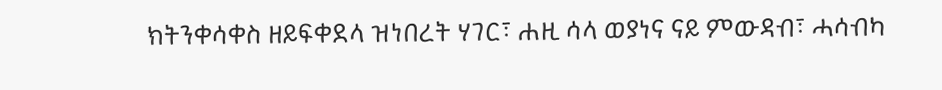ክትንቀሳቀስ ዘይፍቀደላ ዝነበረት ሃገር፣ ሐዚ ሳላ ወያነና ናይ ምውዳብ፣ ሓሳብካ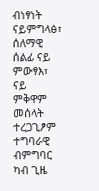ብነፃነት ናይምግላፅ፣ ሰለማዊ ሰልፊ ናይ ምውፃእ፣ ናይ ምቅዋም መሰላት ተረጋጊፆም ተግባራዊ ብምግባር ካብ ጊዜ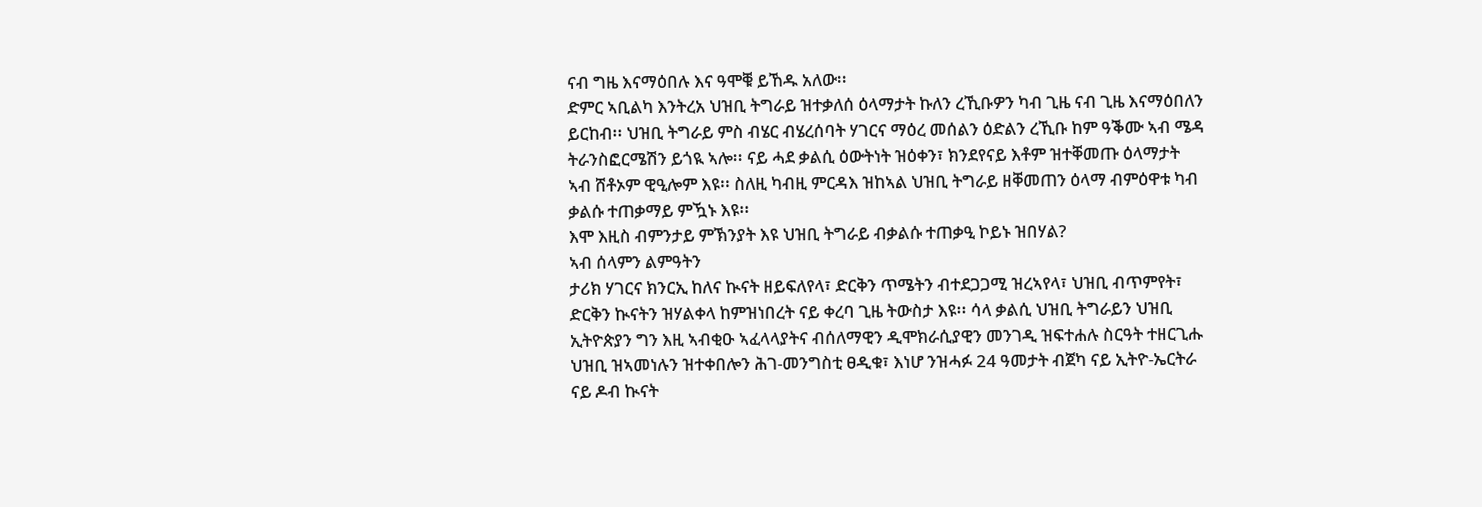ናብ ግዜ እናማዕበሉ እና ዓሞቑ ይኸዱ አለው፡፡
ድምር ኣቢልካ እንትረአ ህዝቢ ትግራይ ዝተቃለሰ ዕላማታት ኩለን ረኺቡዎን ካብ ጊዜ ናብ ጊዜ እናማዕበለን ይርከብ፡፡ ህዝቢ ትግራይ ምስ ብሄር ብሄረሰባት ሃገርና ማዕረ መሰልን ዕድልን ረኺቡ ከም ዓቕሙ ኣብ ሜዳ ትራንስፎርሜሽን ይጎዪ ኣሎ፡፡ ናይ ሓደ ቃልሲ ዕውትነት ዝዕቀን፣ ክንደየናይ እቶም ዝተቐመጡ ዕላማታት ኣብ ሸቶኦም ዊዒሎም እዩ፡፡ ስለዚ ካብዚ ምርዳእ ዝከኣል ህዝቢ ትግራይ ዘቐመጠን ዕላማ ብምዕዋቱ ካብ ቃልሱ ተጠቃማይ ምዃኑ እዩ፡፡
እሞ እዚስ ብምንታይ ምኽንያት እዩ ህዝቢ ትግራይ ብቃልሱ ተጠቃዒ ኮይኑ ዝበሃል?
ኣብ ሰላምን ልምዓትን
ታሪክ ሃገርና ክንርኢ ከለና ኲናት ዘይፍለየላ፣ ድርቅን ጥሜትን ብተደጋጋሚ ዝረኣየላ፣ ህዝቢ ብጥምየት፣ ድርቅን ኲናትን ዝሃልቀላ ከምዝነበረት ናይ ቀረባ ጊዜ ትውስታ እዩ፡፡ ሳላ ቃልሲ ህዝቢ ትግራይን ህዝቢ ኢትዮጵያን ግን እዚ ኣብቂዑ ኣፈላላያትና ብሰለማዊን ዲሞክራሲያዊን መንገዲ ዝፍተሐሉ ስርዓት ተዘርጊሑ ህዝቢ ዝኣመነሉን ዝተቀበሎን ሕገ-መንግስቲ ፀዲቁ፣ እነሆ ንዝሓፉ 24 ዓመታት ብጀካ ናይ ኢትዮ-ኤርትራ ናይ ዶብ ኲናት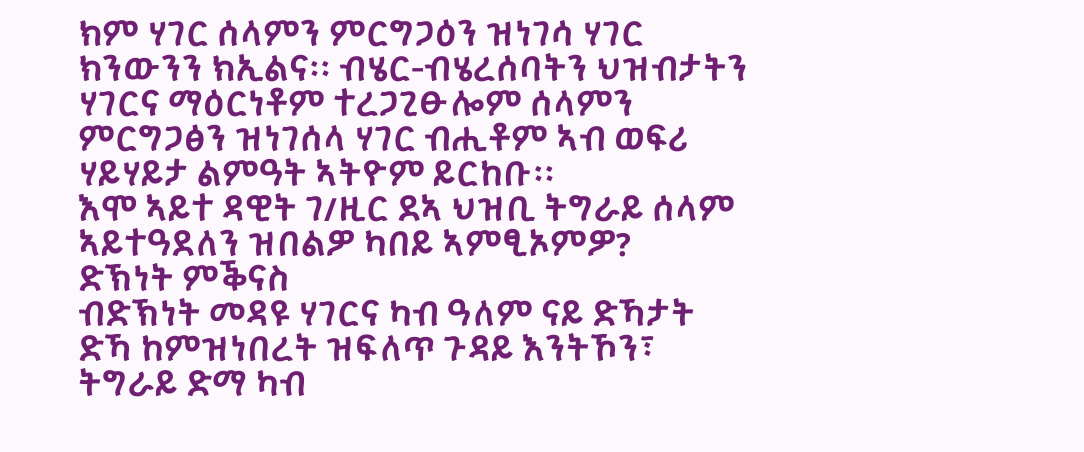ክም ሃገር ሰላምን ምርግጋዕን ዝነገሳ ሃገር ክንውንን ክኢልና፡፡ ብሄር-ብሄረሰባትን ህዝብታትን ሃገርና ማዕርነቶም ተረጋጊፁሎም ሰላምን ምርግጋፅን ዝነገሰላ ሃገር ብሒቶም ኣብ ወፍሪ ሃይሃይታ ልምዓት ኣትዮም ይርከቡ፡፡
እሞ ኣይተ ዳዊት ገ/ዚር ደኣ ህዝቢ ትግራይ ሰላም ኣይተዓደለን ዝበልዎ ካበይ ኣምፂኦምዎ?
ድኽነት ምቕናስ
ብድኽነት መዳዩ ሃገርና ካብ ዓለም ናይ ድኻታት ድኻ ከምዝነበረት ዝፍለጥ ጉዳይ እንትኾን፣ ትግራይ ድማ ካብ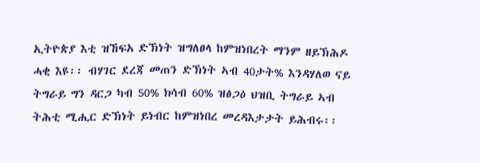ኢትዮጵያ እቲ ዝኸፍአ ድኽነት ዝግለፀላ ከምዝነበረት ማንም ዘይኽሕዶ ሓቂ እዩ፡፡ ብሃገር ደረጃ መጠን ድኽነት ኣብ 40ታት% እንዳሃለወ ናይ ትግራይ ግን ዳርጋ ካብ 50% ክሳብ 60% ዝፅጋዕ ህዝቢ ትግራይ ኣብ ትሕቲ ሚሒር ድኽነት ይነብር ከምዝነበረ መረዳእታታት ይሕብሩ፡፡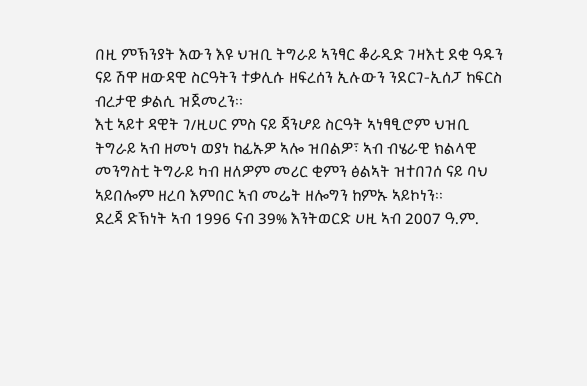በዚ ምኽንያት እውን እዩ ህዝቢ ትግራይ ኣንፃር ቆራዲድ ገዛእቲ ደቂ ዓዱን ናይ ሽዋ ዘውዳዊ ስርዓትን ተቃሊሱ ዘፍረሰን ኢሉውን ንደርገ-ኢሰፓ ከፍርስ ብረታዊ ቃልሲ ዝጀመረን፡፡
እቲ ኣይተ ዳዊት ገ/ዚሀር ምስ ናይ ጃንሆይ ስርዓት ኣነፃፂሮም ህዝቢ ትግራይ ኣብ ዘመነ ወያነ ከፊኡዎ ኣሎ ዝበልዎ፣ ኣብ ብሄራዊ ክልላዊ መንግስቲ ትግራይ ካብ ዘለዎም መሪር ቂምን ፅልኣት ዝተበገሰ ናይ ባህ ኣይበሎም ዘረባ እምበር ኣብ መሬት ዘሎግን ከምኡ ኣይኮነን፡፡
ደረጃ ድኽነት ኣብ 1996 ናብ 39% እንትወርድ ሀዚ ኣብ 2007 ዓ.ም.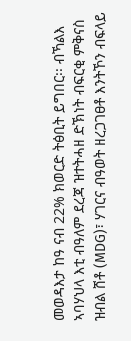መወዳእታ ከዓ ናብ 22% ክወርድ ትፅቢት ይግበር፡፡ ብኻልእ ኣባሃህላ እቲ ብዓለም ደረጃ ዝተትሓዘ ድኽነት ብፍርቂ ምቅናስ ዝብል ሸቶ (MDG)፣ ሃገርና ብዓወት ዘረጋገፀቶ እንትኾን ብፍላይ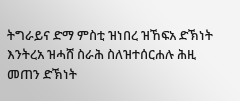ትግራይና ድማ ምስቲ ዝነበረ ዝኸፍአ ድኽነት እንትረአ ዝሓሸ ስራሕ ስለዝተሰርሐሉ ሕዚ መጠን ድኽነት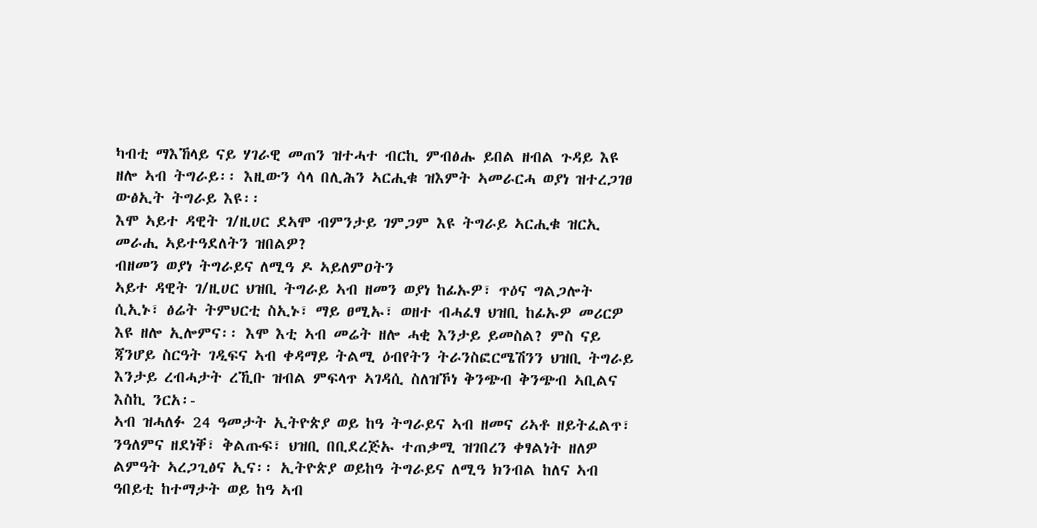ካብቲ ማእኸላይ ናይ ሃገራዊ መጠን ዝተሓተ ብርኪ ምብፅሑ ይበል ዘብል ጉዳይ እዩ ዘሎ ኣብ ትግራይ፡፡ እዚውን ሳላ በሊሕን ኣርሒቁ ዝእምት ኣመራርሓ ወያነ ዝተረጋገፀ ውፅኢት ትግራይ እዩ፡፡
እሞ ኣይተ ዳዊት ገ/ዚሀር ደኣሞ ብምንታይ ገምጋም እዩ ትግራይ ኣርሒቁ ዝርኢ መራሒ ኣይተዓደለትን ዝበልዎ?
ብዘመን ወያነ ትግራይና ለሚዓ ዶ ኣይለምዐትን
ኣይተ ዳዊት ገ/ዚሀር ህዝቢ ትግራይ ኣብ ዘመን ወያነ ከፊኡዎ፣ ጥዕና ግልጋሎት ሲኢኑ፣ ፅሬት ትምህርቲ ስኢኑ፣ ማይ ፀሚኡ፣ ወዘተ ብሓፈፃ ህዝቢ ከፊኡዎ መሪርዎ እዩ ዘሎ ኢሎምና፡፡ እሞ እቲ ኣብ መሬት ዘሎ ሓቂ እንታይ ይመስል? ምስ ናይ ጃንሆይ ስርዓት ገዲፍና ኣብ ቀዳማይ ትልሚ ዕብየትን ትራንስፎርሜሽንን ህዝቢ ትግራይ እንታይ ረብሓታት ረኺቡ ዝብል ምፍላጥ ኣገዳሲ ስለዝኾነ ቅንጭብ ቅንጭብ ኣቢልና እስኪ ንርአ፡-
ኣብ ዝሓለፉ 24 ዓመታት ኢትዮጵያ ወይ ከዓ ትግራይና ኣብ ዘመና ሪኣቶ ዘይትፈልጥ፣ ንዓለምና ዘደነቐ፣ ቅልጡፍ፣ ህዝቢ በቢደረጅኡ ተጠቃሚ ዝገበረን ቀፃልነት ዘለዎ ልምዓት ኣረጋጊፅና ኢና፡፡ ኢትዮጵያ ወይከዓ ትግራይና ለሚዓ ክንብል ከለና ኣብ ዓበይቲ ከተማታት ወይ ከዓ ኣብ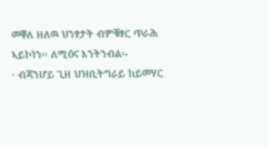መቐለ ዘለዉ ህንፃታት ብምቑፃር ጥራሕ ኣይኮነን፡፡ ለሚዕና እንትንብል፡-
· ብጃንሆይ ጊዘ ህዝቢትግራይ ከይመሃር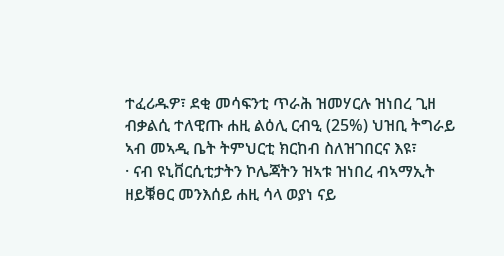ተፈሪዱዎ፣ ደቂ መሳፍንቲ ጥራሕ ዝመሃርሉ ዝነበረ ጊዘ ብቃልሲ ተለዊጡ ሐዚ ልዕሊ ርብዒ (25%) ህዝቢ ትግራይ ኣብ መኣዲ ቤት ትምህርቲ ክርከብ ስለዝገበርና እዩ፣
· ናብ ዩኒቨርሲቲታትን ኮሌጃትን ዝኣቱ ዝነበረ ብኣማኢት ዘይቑፀር መንእሰይ ሐዚ ሳላ ወያነ ናይ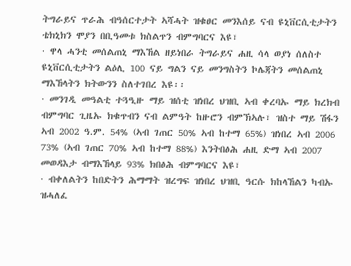ትግራይና ጥራሕ ብዓሰርተታት ኣሻሓት ዝቁፀር መንእሰይ ናብ ዩኒቨርሲቲታትን ቴክኒክን ሞያን በቢዓመቱ ክስልጥን ብምግባርና እዩ፣
· ዋላ ሓንቲ መሰልጠኒ ማእኸል ዘይነበራ ትግራይና ሐዚ ሳላ ወያነ ሰለስተ ዩኒቨርሲቲታትን ልዕሊ 100 ናይ ግልን ናይ መንግስትን ኮሌጃትን መሰልጠኒ ማእኸላትን ክትውንን ስለተገበረ እዩ፡፡
· መንገዲ መዓልቲ ተጓዒዙ ማይ ዝሰቲ ዝነበረ ህዝቢ ኣብ ቀረባኡ ማይ ክረክብ ብምግባር ጊዜኡ ክቁጥብን ናብ ልምዓት ከዙሮን ብምኽኣሉ፣ ዝስተ ማይ ሽፋን ኣብ 2002 ዓ.ም. 54% (ኣብ ገጠር 50% ኣብ ከተማ 65%) ዝነበረ ኣብ 2006 73% (ኣብ ገጠር 70% ኣብ ከተማ 88%) እንትበፅሕ ሐዚ ድማ ኣብ 2007 መወዳእታ ብማእኸላይ 93% ክበፅሕ ብምግባርና እዩ፣
· ብቀለልትን ከበድትን ሕማማት ዝረግፍ ዝነበረ ህዝቢ ዓርሱ ክከላኸልን ካብኡ ዝሓለፈ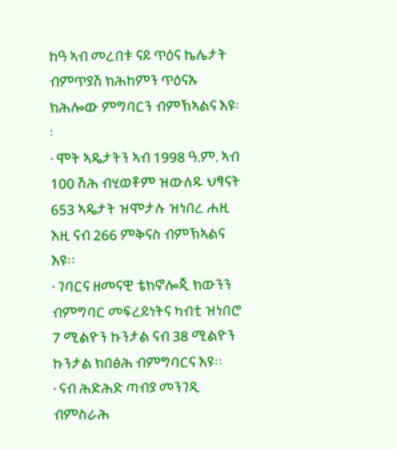ከዓ ኣብ መረበቱ ናይ ጥዕና ኬሌታት ብምጥያሽ ክሕከምን ጥዕናኡ ክሕሎው ምግባርን ብምኽኣልና እዩ፡፡
· ሞት ኣዴታትን ኣብ 1998 ዓ.ም. ኣብ 100 ሽሕ ብሂወቶም ዝውለዱ ህፃናት 653 ኣዴታት ዝሞታሉ ዝነበረ ሐዚ እዚ ናብ 266 ምቅናስ ብምኽኣልና እዩ፡፡
· ገባርና ዘመናዊ ቴክኖሎጂ ክውንን ብምግባር መፍረይነትና ካብቲ ዝነበሮ 7 ሚልዮን ኩንታል ናብ 38 ሚልዮን ኩንታል ክበፅሕ ብምግባርና እዩ፡፡
· ናብ ሕድሕድ ጣብያ መንገዲ ብምስራሕ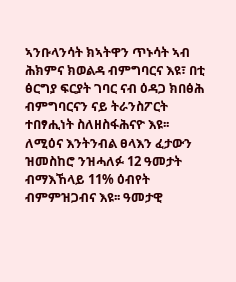ኣንቡላንሳት ክኣትዋን ጥኑሳት ኣብ ሕክምና ክወልዳ ብምግባርና እዩ፣ በቲ ፅርግያ ፍርያት ገባር ናብ ዕዳጋ ክበፅሕ ብምግባርናን ናይ ትራንስፖርት ተበፃሒነት ስለዘስፋሕናዮ እዩ፡፡
ለሚዕና እንትንብል ፀላእን ፈታውን ዝመስከሮ ንዝሓለፉ 12 ዓመታት ብማእኸላይ 11% ዕብየት ብምምዝጋብና እዩ፡፡ ዓመታዊ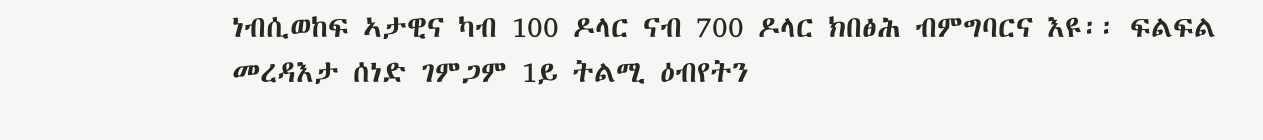ነብሲወከፍ ኣታዊና ካብ 100 ዶላር ናብ 700 ዶላር ክበፅሕ ብምግባርና እዩ፡፡ ፍልፍል መረዳእታ ሰነድ ገምጋም 1ይ ትልሚ ዕብየትን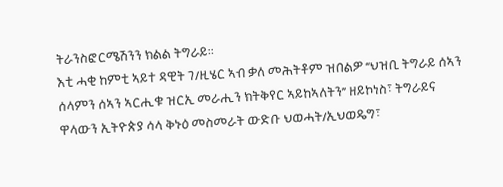ትራንስፎርሜሽንን ክልል ትግራይ፡፡
እቲ ሓቂ ከምቲ ኣይተ ዳዊት ገ/ዚሄር ኣብ ቃለ መሕትቶም ዝበልዎ ‘‘ህዝቢ ትግራይ ሰኣን ሰላምን ሰኣን ኣርሒቁ ዝርኢ መራሒን ክትቅየር ኣይከኣለትን’’ ዘይኮነስ፣ ትግራይና ዋላውን ኢትዮጵያ ሳላ ቅኑዕ መስመራት ውድቡ ህወሓት/ኢህወዴግ፣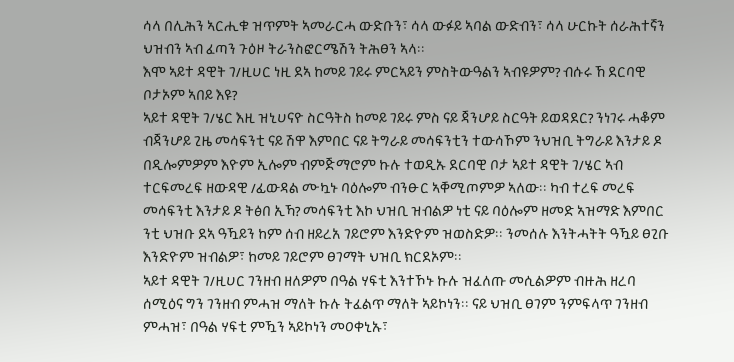ሳላ በሊሕን ኣርሒቁ ዝጥምት ኣመራርሓ ውድቡን፣ ሳላ ውፉይ ኣባል ውድብን፣ ሳላ ሁርኩት ሰራሕተኛን ህዝብን ኣብ ፈጣን ጉዕዞ ትራንስፎርሜሽን ትሕፀን ኣላ፡፡
እሞ ኣይተ ዳዊት ገ/ዚሀር ነዚ ደኣ ከመይ ገይሩ ምርኣይን ምስትውዓልን ኣብዩዎም? ብሱሩ ኸ ደርባዊ ቦታኦም ኣበይ እዩ?
ኣይተ ዳዊት ገ/ሄር እዚ ዝኒሀናዮ ስርዓትስ ከመይ ገይሩ ምስ ናይ ጃንሆይ ስርዓት ይወዳደር? ንነገሩ ሓቆም ብጃንሆይ ጊዜ መሳፍንቲ ናይ ሽዋ እምበር ናይ ትግራይ መሳፍንቲን ተውሳኾም ንህዝቢ ትግራይ እንታይ ዶ በዲሎምዎም እዮም ኢሎም ብምጅማሮም ኩሉ ተወዲኡ ደርባዊ ቦታ ኣይተ ዳዊት ገ/ሄር ኣብ ተርፍመረፍ ዘውዳዊ /ፊውዳል ሙኳኑ ባዕሎም ብንፁር ኣቐሚጦምዎ ኣለው፡፡ ካብ ተረፍ መረፍ መሳፍንቲ እንታይ ዶ ትፅበ ኢኻ? መሳፍንቲ እኮ ህዝቢ ዝብልዎ ነቲ ናይ ባዕሎም ዘመድ ኣዝማድ እምበር ንቲ ህዝቡ ደኣ ዓዃይን ከም ሰብ ዘይረአ ገይሮም እንድዮም ዝወስድዎ፡፡ ንመሰሉ እንትሓትት ዓዃይ ፀጊቡ እንድዮም ዝብልዎ፣ ከመይ ገይሮም ፀገማት ህዝቢ ክርደኦም፡፡
ኣይተ ዳዊት ገ/ዚሀር ገንዘብ ዘለዎም በዓል ሃፍቲ እንተኾኑ ኩሉ ዝፈለጡ መሲልዎም ብዙሕ ዘረባ ሰሚዕና ግን ገንዘብ ምሓዝ ማለት ኩሉ ትፈልጥ ማለት ኣይኮነን፡፡ ናይ ህዝቢ ፀገም ንምፍላጥ ገንዘብ ምሓዝ፣ በዓል ሃፍቲ ምዃን ኣይኮነን መዐቀኒኡ፣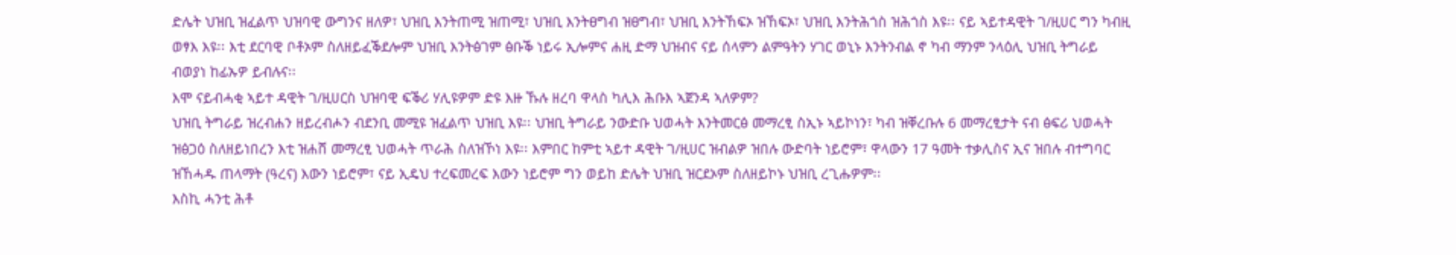ድሌት ህዝቢ ዝፈልጥ ህዝባዊ ውግንና ዘለዎ፣ ህዝቢ እንትጠሚ ዝጠሚ፣ ህዝቢ እንትፀግብ ዝፀግብ፣ ህዝቢ እንትኸፍኦ ዝኸፍኦ፣ ህዝቢ እንትሕጎስ ዝሕጎስ እዩ፡፡ ናይ ኣይተዳዊት ገ/ዚሀር ግን ካብዚ ወፃእ እዩ፡፡ እቲ ደርባዊ ቦቶኦም ስለዘይፈቕደሎም ህዝቢ እንትፅገም ፅቡቕ ነይሩ ኢሎምና ሐዚ ድማ ህዝብና ናይ ሰላምን ልምዓትን ሃገር ወኒኑ እንትንብል ኖ ካብ ማንም ንላዕሊ ህዝቢ ትግራይ ብወያነ ከፊኡዎ ይብሉና፡፡
እሞ ናይብሓቂ ኣይተ ዳዊት ገ/ዚሀርስ ህዝባዊ ፍቕሪ ሃሊዩዎም ድዩ እዙ ኹሉ ዘረባ ዋላስ ካሊእ ሕቡእ ኣጀንዳ ኣለዎም?
ህዝቢ ትግራይ ዝረብሐን ዘይረብሖን ብደንቢ መሚዩ ዝፈልጥ ህዝቢ እዩ፡፡ ህዝቢ ትግራይ ንውድቡ ህወሓት እንትመርፅ መማረፂ ስኢኑ ኣይኮነን፣ ካብ ዝቐረቡሉ 6 መማረፂታት ናብ ፅፍሪ ህወሓት ዝፅጋዕ ስለዘይነበረን እቲ ዝሐሸ መማረፂ ህወሓት ጥራሕ ስለዝኾነ እዩ፡፡ እምበር ከምቲ ኣይተ ዳዊት ገ/ዚሀር ዝብልዎ ዝበሉ ውድባት ነይሮም፣ ዋላውን 17 ዓመት ተቃሊስና ኢና ዝበሉ ብተግባር ዝኸሓዱ ጠላማት (ዓረና) እውን ነይሮም፣ ናይ ኢዴህ ተረፍመረፍ እውን ነይሮም ግን ወይከ ድሌት ህዝቢ ዝርደኦም ስለዘይኮኑ ህዝቢ ረጊሑዎም፡፡
እስኪ ሓንቲ ሕቶ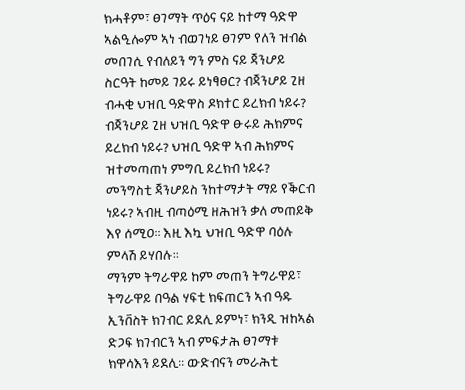ክሓቶም፣ ፀገማት ጥዕና ናይ ከተማ ዓድዋ ኣልዒሎም ኣነ ብወገነይ ፀገም የለን ዝብል መበገሲ የብለይን ግን ምስ ናይ ጃንሆይ ስርዓት ከመይ ገይሩ ይነፃፀር? ብጃንሆይ ጊዘ ብሓቂ ህዝቢ ዓድዋስ ዶክተር ይረክብ ነይሩ? ብጃንሆይ ጊዘ ህዝቢ ዓድዋ ፁሩይ ሕክምና ይረክብ ነይሩ? ህዝቢ ዓድዋ ኣብ ሕክምና ዝተመጣጠነ ምግቢ ይረክብ ነይሩ? መንግስቲ ጃንሆይስ ንከተማታት ማይ የቕርብ ነይሩ? ኣብዚ ብጣዕሚ ዘሕዝን ቃለ መጠይቅ እየ ሰሚዐ፡፡ እዚ እኳ ህዝቢ ዓድዋ ባዕሉ ምላሽ ይሃበሉ፡፡
ማንም ትግራዋይ ከም መጠን ትግራዋይ፣ ትግራዋይ በዓል ሃፍቲ ክፍጠርን ኣብ ዓዱ ኢንቨስት ክገብር ይደሊ ይምነ፣ ክንዲ ዝከኣል ድጋፍ ክገብርን ኣብ ምፍታሕ ፀገማቱ ክዋሳእን ይደሊ፡፡ ውድብናን መራሕቲ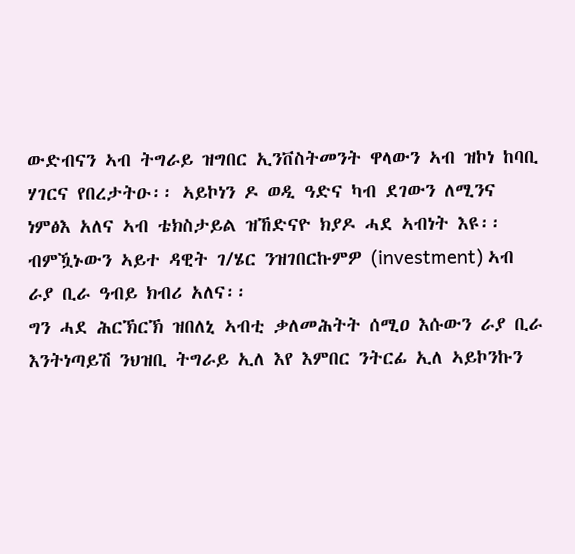ውድብናን ኣብ ትግራይ ዝግበር ኢንቨስትመንት ዋላውን ኣብ ዝኮነ ከባቢ ሃገርና የበረታትዑ፡፡ ኣይኮነን ዶ ወዲ ዓድና ካብ ደገውን ለሚንና ነምፅእ አለና ኣብ ቴክስታይል ዝኸድናዮ ክያዶ ሓደ ኣብነት እዩ፡፡ ብምዃኑውን ኣይተ ዳዊት ገ/ሄር ንዝገበርኩምዎ (investment) ኣብ ራያ ቢራ ዓብይ ክብሪ አለና፡፡
ግን ሓደ ሕርኽርኽ ዝበለኒ ኣብቲ ቃለመሕትት ሰሚዐ እሱውን ራያ ቢራ እንትነጣይሽ ንህዝቢ ትግራይ ኢለ እየ እምበር ንትርፊ ኢለ ኣይኮንኩን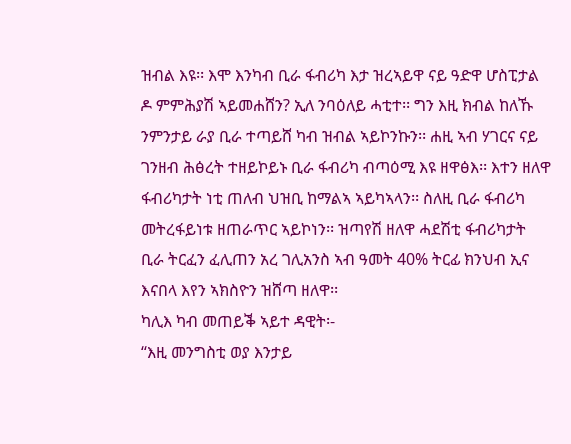ዝብል እዩ፡፡ እሞ እንካብ ቢራ ፋብሪካ እታ ዝረኣይዋ ናይ ዓድዋ ሆስፒታል ዶ ምምሕያሽ ኣይመሐሸን? ኢለ ንባዕለይ ሓቲተ፡፡ ግን እዚ ክብል ከለኹ ንምንታይ ራያ ቢራ ተጣይሸ ካብ ዝብል ኣይኮንኩን፡፡ ሐዚ ኣብ ሃገርና ናይ ገንዘብ ሕፅረት ተዘይኮይኑ ቢራ ፋብሪካ ብጣዕሚ እዩ ዘዋፅእ፡፡ እተን ዘለዋ ፋብሪካታት ነቲ ጠለብ ህዝቢ ከማልኣ ኣይካኣላን፡፡ ስለዚ ቢራ ፋብሪካ መትረፋይነቱ ዘጠራጥር ኣይኮነን፡፡ ዝጣየሽ ዘለዋ ሓደሽቲ ፋብሪካታት ቢራ ትርፈን ፈሊጠን አረ ገሊአንስ ኣብ ዓመት 40% ትርፊ ክንህብ ኢና እናበላ እየን ኣክስዮን ዝሸጣ ዘለዋ፡፡
ካሊእ ካብ መጠይቕ ኣይተ ዳዊት፡-
‘‘እዚ መንግስቲ ወያ እንታይ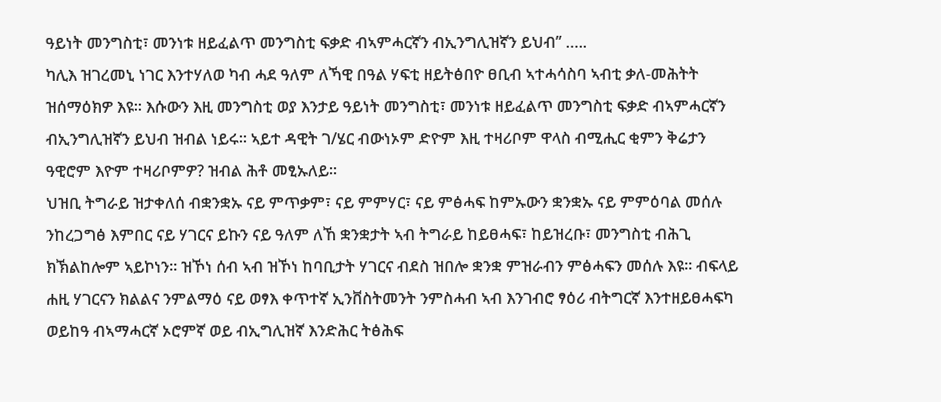ዓይነት መንግስቲ፣ መንነቱ ዘይፈልጥ መንግስቲ ፍቃድ ብኣምሓርኛን ብኢንግሊዝኛን ይህብ’’ …..
ካሊእ ዝገረመኒ ነገር እንተሃለወ ካብ ሓደ ዓለም ለኻዊ በዓል ሃፍቲ ዘይትፅበዮ ፀቢብ ኣተሓሳስባ ኣብቲ ቃለ-መሕትት ዝሰማዕክዎ እዩ፡፡ እሱውን እዚ መንግስቲ ወያ እንታይ ዓይነት መንግስቲ፣ መንነቱ ዘይፈልጥ መንግስቲ ፍቃድ ብኣምሓርኛን ብኢንግሊዝኛን ይህብ ዝብል ነይሩ፡፡ ኣይተ ዳዊት ገ/ሄር ብውነኦም ድዮም እዚ ተዛሪቦም ዋላስ ብሚሒር ቂምን ቅሬታን ዓዊሮም እዮም ተዛሪቦምዎ? ዝብል ሕቶ መፂኡለይ፡፡
ህዝቢ ትግራይ ዝታቀለሰ ብቋንቋኡ ናይ ምጥቃም፣ ናይ ምምሃር፣ ናይ ምፅሓፍ ከምኡውን ቋንቋኡ ናይ ምምዕባል መሰሉ ንከረጋግፅ እምበር ናይ ሃገርና ይኩን ናይ ዓለም ለኸ ቋንቋታት ኣብ ትግራይ ከይፀሓፍ፣ ከይዝረቡ፣ መንግስቲ ብሕጊ ክኽልከሎም ኣይኮነን፡፡ ዝኾነ ሰብ ኣብ ዝኾነ ከባቢታት ሃገርና ብደስ ዝበሎ ቋንቋ ምዝራብን ምፅሓፍን መሰሉ እዩ፡፡ ብፍላይ ሐዚ ሃገርናን ክልልና ንምልማዕ ናይ ወፃእ ቀጥተኛ ኢንቨስትመንት ንምስሓብ ኣብ እንገብሮ ፃዕሪ ብትግርኛ እንተዘይፀሓፍካ ወይከዓ ብኣማሓርኛ ኦሮምኛ ወይ ብኢግሊዝኛ እንድሕር ትፅሕፍ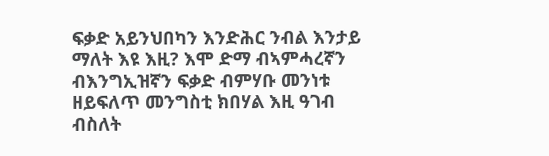ፍቃድ አይንህበካን እንድሕር ንብል እንታይ ማለት እዩ እዚ? እሞ ድማ ብኣምሓረኛን ብእንግኢዝኛን ፍቃድ ብምሃቡ መንነቱ ዘይፍለጥ መንግስቲ ክበሃል እዚ ዓገብ ብስለት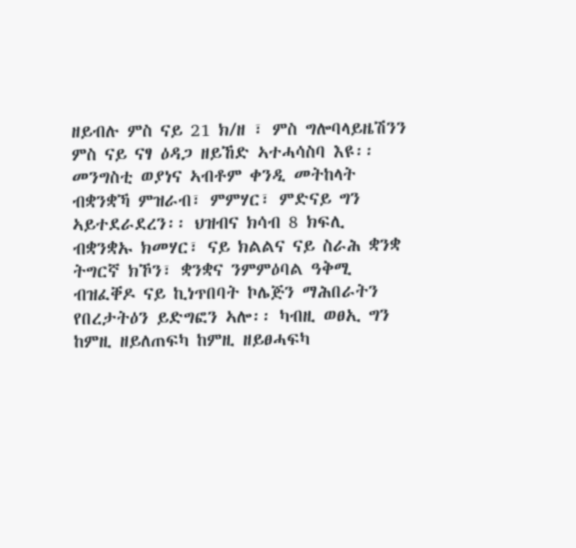ዘይብሉ ምስ ናይ 21 ክ/ዘ ፣ ምስ ግሎባላይዜሽንን ምስ ናይ ናፃ ዕዳጋ ዘይኸድ ኣተሓሳስባ እዩ፡፡
መንግስቲ ወያነና ኣብቶም ቀንዲ መትከላት ብቋንቋኻ ምዝራብ፣ ምምሃር፣ ምድናይ ግን ኣይተደራደረን፡፡ ህዝብና ክሳብ 8 ክፍሊ ብቋንቋኡ ክመሃር፣ ናይ ክልልና ናይ ስራሕ ቋንቋ ትግርኛ ክኾን፣ ቋንቋና ንምምዕባል ዓቅሚ ብዝፈቐዶ ናይ ኪነጥበባት ኮሌጅን ማሕበራትን የበረታትዕን ይድግፎን ኣሎ፡፡ ካብዚ ወፀኢ ግን ከምዚ ዘይለጠፍካ ከምዚ ዘይፀሓፍካ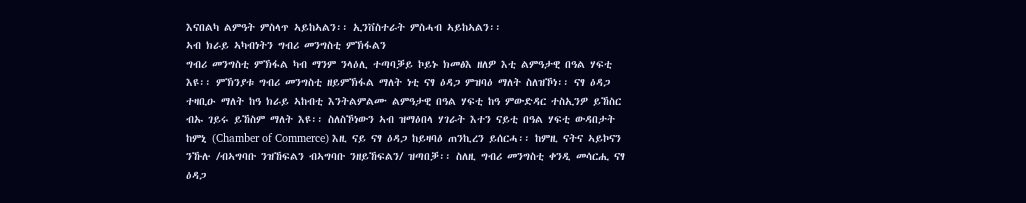እናበልካ ልምዓት ምስላጥ ኣይከኣልን፡፡ ኢንቨስተራት ምስሓብ ኣይከኣልን፡፡
ኣብ ክራይ ኣካብነትን ግብሪ መንግስቲ ምኽፋልን
ግብሪ መንግስቲ ምኽፋል ካብ ማንም ንላዕሊ ተጣባቓይ ኮይኑ ክመፅእ ዘለዎ እቲ ልምዓታዊ በዓል ሃፍቲ እዩ፡፡ ምኽንያቱ ግብሪ መንግስቲ ዘይምኽፋል ማለት ነቲ ናፃ ዕዳጋ ምዝባዕ ማለት ስለዝኾነ፡፡ ናፃ ዕዳጋ ተዛቢዑ ማለት ከዓ ክራይ ኣከብቲ እንትልምልሙ ልምዓታዊ በዓል ሃፍቲ ከዓ ምውድዳር ተስኢንዎ ይኸስር ብኡ ገይሩ ይኸስም ማለት እዩ፡፡ ስለስኾነውን ኣብ ዝማዕበላ ሃገራት እተን ናይቲ በዓል ሃፍቲ ውዳበታት ከምኒ (Chamber of Commerce) እዚ ናይ ናፃ ዕዳጋ ከይዛባዕ ጠንኪረን ይሰርሓ፡፡ ከምዚ ናትና ኣይኮናን ንኹሉ /ብኣግባቡ ንዝኸፍልን ብኣግባቡ ንዘይኸፍልን/ ዝጣበቓ፡፡ ስለዚ ግብሪ መንግስቲ ቀንዲ መሳርሒ ናፃ ዕዳጋ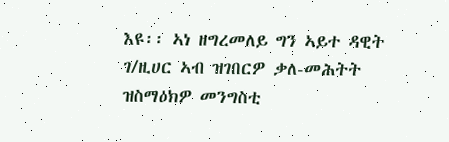እዩ፡፡ ኣነ ዘግረመለይ ግን ኣይተ ዳዊት ገ/ዚሀር ኣብ ዝገበርዎ ቃለ-መሕትት ዝስማዕክዎ መንግስቲ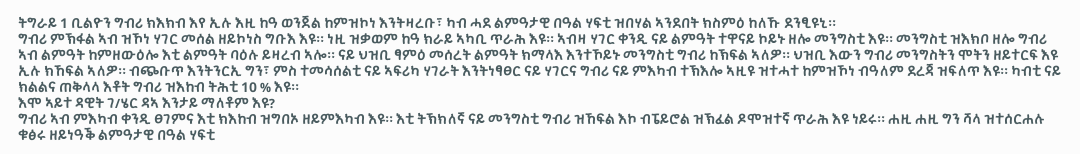ትግራይ 1 ቢልዮን ግብሪ ክእክብ እየ ኢሉ እዚ ከዓ ወንጀል ከምዝኮነ እንትዛረቡ፣ ካብ ሓደ ልምዓታዊ በዓል ሃፍቲ ዝበሃል ኣንደበት ክስምዕ ከለኹ ደንፂዩኒ፡፡
ግብሪ ምኽፋል ኣብ ዝኾነ ሃገር መሰል ዘይኮነስ ግቡእ እዩ፡፡ ነዚ ዝቃወም ከዓ ክራይ ኣካቢ ጥራሕ እዩ፡፡ ኣብዛ ሃገር ቀንዲ ናይ ልምዓት ተዋናይ ኮይኑ ዘሎ መንግስቲ እዩ፡፡ መንግስቲ ዝእክቦ ዘሎ ግብሪ ኣብ ልምዓት ከምዘውዕሎ እቲ ልምዓት ባዕሉ ይዛረብ ኣሎ፡፡ ናይ ህዝቢ ፃምዕ መሰረት ልምዓት ክማላእ እንተኾይኑ መንግስቲ ግብሪ ከኽፍል ኣለዎ፡፡ ህዝቢ እውን ግብሪ መንግስትን ሞትን ዘይተርፍ እዩ ኢሉ ክኸፍል ኣለዎ፡፡ ብጭቡጥ እንትንርኢ ግን፣ ምስ ተመሳሰልቲ ናይ ኣፍሪካ ሃገራት እንትነፃፀር ናይ ሃገርና ግብሪ ናይ ምእካብ ተኽእሎ ኣዚዩ ዝተሓተ ከምዝኾነ ብዓለም ደረጃ ዝፍለጥ እዩ፡፡ ካብቲ ናይ ክልልና ጠቅላላ እቶት ግብሪ ዝእከብ ትሕቲ 10 % እዩ፡፡
እሞ ኣይተ ዳዊት ገ/ሄር ዳኣ እንታይ ማለቶም እዩ?
ግብሪ ኣብ ምእካብ ቀንዲ ፀገምና እቲ ክእከብ ዝግበኦ ዘይምእካብ እዩ፡፡ እቲ ትኽክለኛ ናይ መንግስቲ ግብሪ ዝኸፍል እኮ ብፔይሮል ዝኽፈል ዶሞዝተኛ ጥራሕ እዩ ነይሩ፡፡ ሐዚ ሐዚ ግን ሻላ ዝተሰርሐሉ ቁፅሩ ዘይነዓቕ ልምዓታዊ በዓል ሃፍቲ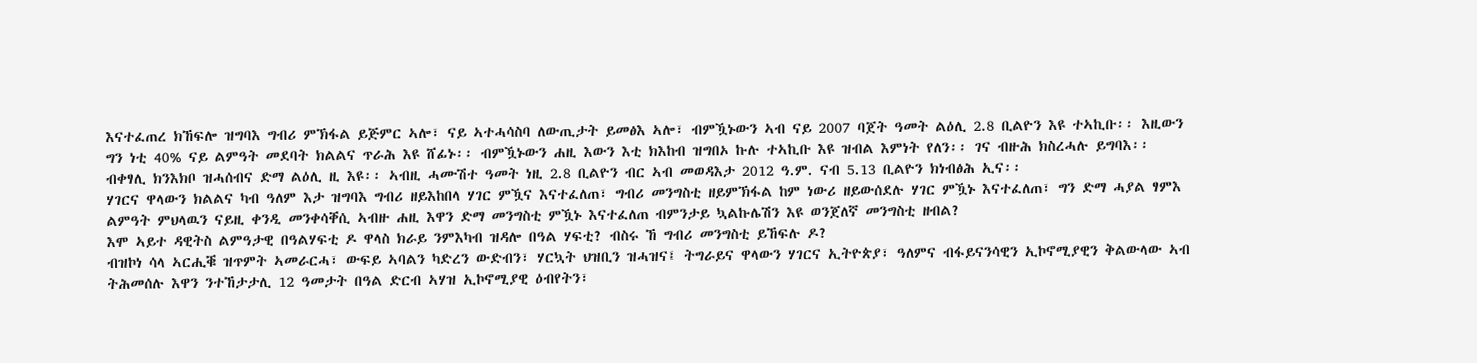እናተፈጠረ ክኸፍሎ ዝግባእ ግብሪ ምኽፋል ይጅምር ኣሎ፣ ናይ ኣተሓሳስባ ለውጢታት ይመፅእ ኣሎ፣ ብምዃኑውን ኣብ ናይ 2007 ባጀት ዓመት ልዕሊ 2.8 ቢልዮን እዩ ተኣኪቡ፡፡ እዚውን ግን ነቲ 40% ናይ ልምዓት መደባት ክልልና ጥራሕ እዩ ሸፊኑ፡፡ ብምዃኑውን ሐዚ እውን እቲ ክእከብ ዝግበኦ ኩሉ ተኣኪቡ እዩ ዝብል እምነት የለን፡፡ ገና ብዙሕ ክስረሓሉ ይግባእ፡፡ ብቀፃሊ ክንእክቦ ዝሓሰብና ድማ ልዕሊ ዚ እዩ፡፡ ኣብዚ ሓሙሽተ ዓመት ነዚ 2.8 ቢልዮን ብር ኣብ መወዳእታ 2012 ዓ.ም. ናብ 5.13 ቢልዮን ክነብፅሕ ኢና፡፡
ሃገርና ዋላውን ክልልና ካብ ዓለም እታ ዝግባእ ግብሪ ዘይእከበላ ሃገር ምዃና እናተፈለጠ፣ ግብሪ መንግስቲ ዘይምኽፋል ከም ነውሪ ዘይውሰደሉ ሃገር ምዃኑ እናተፈለጠ፣ ግን ድማ ሓያል ፃምእ ልምዓት ምህላዉን ናይዚ ቀንዲ መንቀሳቐሲ ኣብዙ ሐዚ እዋን ድማ መንግስቲ ምዃኑ እናተፈለጠ ብምንታይ ኳልኩሌሽን እዩ ወንጀለኛ መንግስቲ ዘብል?
እሞ ኣይተ ዳዊትስ ልምዓታዊ በዓልሃፍቲ ዶ ዋላስ ክራይ ንምእካብ ዝዳሎ በዓል ሃፍቲ? ብስሩ ኸ ግብሪ መንግስቲ ይኸፍሉ ዶ?
ብዝኮነ ሳላ ኣርሒቑ ዝጥምት ኣመራርሓ፣ ውፍይ ኣባልን ካድረን ውድብን፣ ሃርኳት ህዝቢን ዝሓዝና፤ ትግራይና ዋላውን ሃገርና ኢትዮጵያ፣ ዓለምና ብፋይናንሳዊን ኢኮኖሚያዊን ቅልውላው ኣብ ትሕመሰሉ እዋን ንተኸታታሊ 12 ዓመታት በዓል ድርብ ኣሃዝ ኢኮኖሚያዊ ዕብየትን፣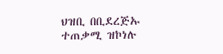ህዝቢ በቢደረጅኡ ተጠቃሚ ዝኮነሉ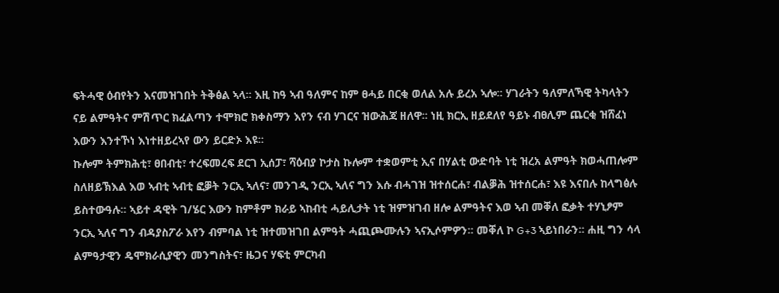ፍትሓዊ ዕብየትን እናመዝገበት ትቅፅል ኣላ፡፡ እዚ ከዓ ኣብ ዓለምና ከም ፀሓይ በርቂ ወለል አሉ ይረአ ኣሎ፡፡ ሃገራትን ዓለምለኻዊ ትካላትን ናይ ልምዓትና ምሽጥር ክፈልጣን ተሞክሮ ክቀስማን እየን ናብ ሃገርና ዝውሕጃ ዘለዋ፡፡ ነዚ ክርኢ ዘይደለየ ዓይኑ ብፀሊም ጨርቂ ዝሸፈነ እውን እንተኾነ እነተዘይረኣየ ውን ይርድኦ እዩ፡፡
ኩሎም ትምክሕቲ፣ ፀበብቲ፣ ተረፍመረፍ ደርገ ኢሰፓ፣ ሻዕብያ ኮታስ ኩሎም ተቋወምቲ ኢና በሃልቲ ውድባት ነቲ ዝረአ ልምዓት ክወሓጠሎም ስለዘይኽእል እወ ኣብቲ ኣብቲ ፎቓት ንርኢ ኣለና፣ መንገዲ ንርኢ ኣለና ግን እሱ ብሓገዝ ዝተሰርሐ፣ ብልቓሕ ዝተሰርሐ፣ እዩ እናበሉ ከላግፅሉ ይስተውዓሉ፡፡ ኣይተ ዳዊት ገ/ሄር እውን ከምቶም ክራይ ኣከብቲ ሓይሊታት ነቲ ዝምዝገብ ዘሎ ልምዓትና እወ ኣብ መቐለ ፎቃት ተሃኒፆም ንርኢ ኣለና ግን ብዳያስፖራ እየን ብምባል ነቲ ዝተመዝገበ ልምዓት ሓጪጮሙሉን ኣናኢሶምዎን፡፡ መቐለ ኮ G+3 ኣይነበራን፡፡ ሐዚ ግን ሳላ ልምዓታዊን ዴሞክራሲያዊን መንግስትና፣ ዜጋና ሃፍቲ ምርካብ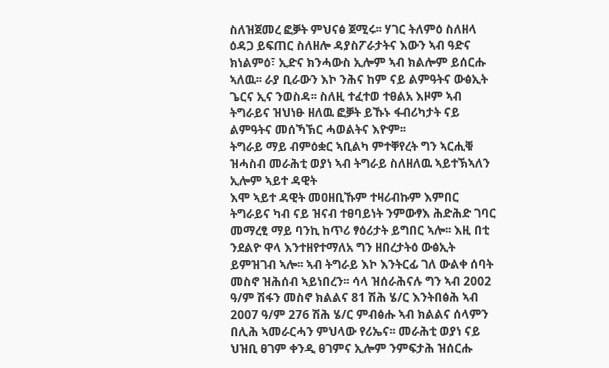ስለዝጀመረ ፎቓት ምህናፅ ጀሚሩ፡፡ ሃገር ትለምዕ ስለዘላ ዕዳጋ ይፍጠር ስለዘሎ ዳያስፖራታትና እውን ኣብ ዓድና ክነልምዕ፣ ኢድና ክንሓውስ ኢሎም ኣብ ክልሎም ይሰርሑ ኣለዉ፡፡ ራያ ቢራውን እኮ ንሕና ከም ናይ ልምዓትና ውፅኢት ጌርና ኢና ንወስዳ፡፡ ስለዚ ተፈተወ ተፀልአ እዞም ኣብ ትግራይና ዝህነፁ ዘለዉ ፎቓት ይኹኑ ፋብሪካታት ናይ ልምዓትና መሰኻኽር ሓወልትና እዮም፡፡
ትግራይ ማይ ብምዕቋር ኣቢልካ ምተቐየረት ግን ኣርሒቑ ዝሓስብ መራሕቲ ወያነ ኣብ ትግራይ ስለዘለዉ ኣይተኽኣለን ኢሎም ኣይተ ዳዊት
እሞ ኣይተ ዳዊት መዐዘቢኹም ተዛሪብኩም እምበር ትግራይና ካብ ናይ ዝናብ ተፀባይነት ንምውፃእ ሕድሕድ ገባር መማረፂ ማይ ባንኪ ከጥሪ ፃዕሪታት ይግበር ኣሎ፡፡ እዚ በቲ ንደልዮ ዋላ እንተዘየተማለአ ግን ዘበረታትዕ ውፅኢት ይምዝገብ ኣሎ፡፡ ኣብ ትግራይ እኮ እንትርፊ ገለ ውልቀ ሰባት መስኖ ዝሕሰብ ኣይነበረን፡፡ ሳላ ዝሰራሕናሉ ግን ኣብ 2002 ዓ/ም ሽፋን መስኖ ክልልና 81 ሽሕ ሄ/ር እንትበፅሕ ኣብ 2007 ዓ/ም 276 ሽሕ ሄ/ር ምብፅሑ ኣብ ክልልና ሰላምን በሊሕ ኣመራርሓን ምህላው የሪኤና፡፡ መራሕቲ ወያነ ናይ ህዝቢ ፀገም ቀንዲ ፀገምና ኢሎም ንምፍታሕ ዝሰርሑ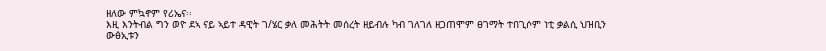ዘለው ምኳኖም የሪኤና፡፡
እዚ እንትብል ግን ወዮ ደኣ ናይ ኣይተ ዳዊት ገ/ሄር ቃለ መሕትት መሰረት ዘይብሉ ካብ ገለገለ ዘጋጠሞም ፀገማት ተበጊሶም ነቲ ቃልሲ ህዝቢን ውፅኢቱን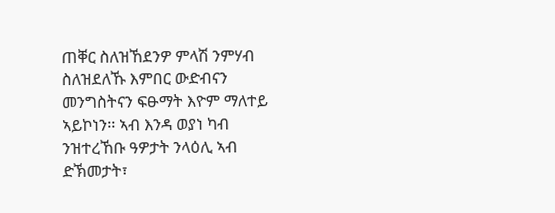ጠቐር ስለዝኸደንዎ ምላሽ ንምሃብ ስለዝደለኹ እምበር ውድብናን መንግስትናን ፍፁማት እዮም ማለተይ ኣይኮነን፡፡ ኣብ እንዳ ወያነ ካብ ንዝተረኸቡ ዓዎታት ንላዕሊ ኣብ ድኽመታት፣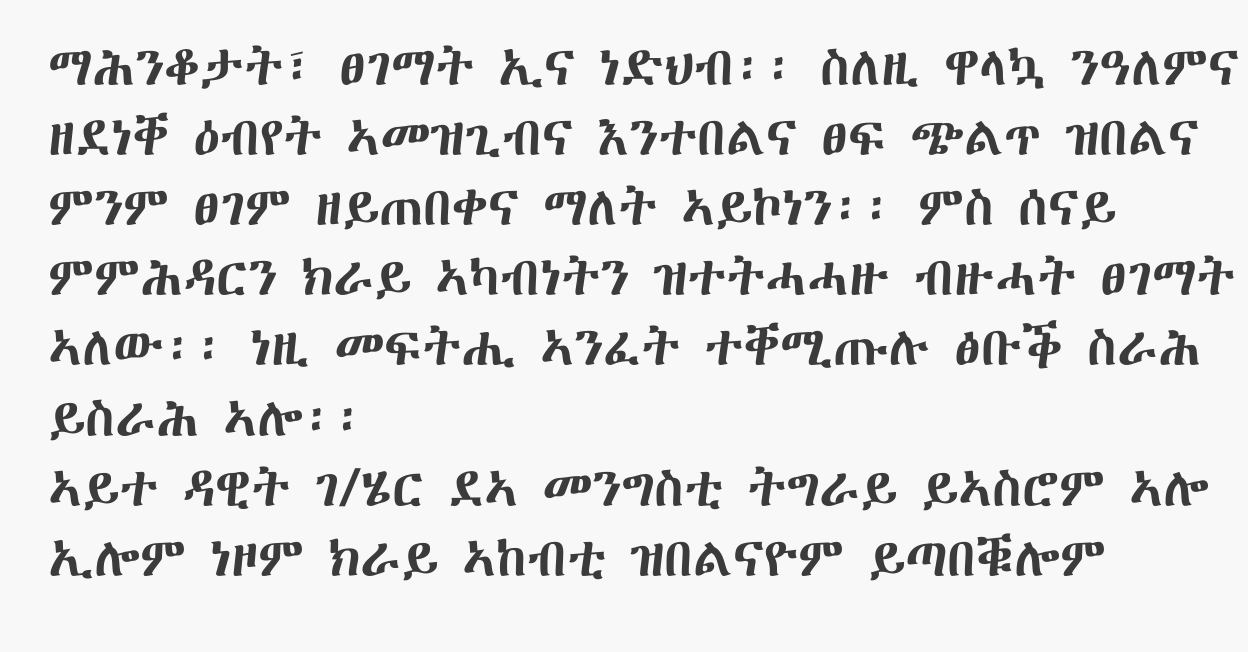ማሕንቆታት፣ ፀገማት ኢና ነድህብ፡፡ ስለዚ ዋላኳ ንዓለምና ዘደነቐ ዕብየት ኣመዝጊብና እንተበልና ፀፍ ጭልጥ ዝበልና ምንም ፀገም ዘይጠበቀና ማለት ኣይኮነን፡፡ ምስ ሰናይ ምምሕዳርን ክራይ ኣካብነትን ዝተትሓሓዙ ብዙሓት ፀገማት ኣለው፡፡ ነዚ መፍትሒ ኣንፈት ተቐሚጡሉ ፅቡቕ ስራሕ ይስራሕ ኣሎ፡፡
ኣይተ ዳዊት ገ/ሄር ደኣ መንግስቲ ትግራይ ይኣስሮም ኣሎ ኢሎም ነዞም ክራይ ኣከብቲ ዝበልናዮም ይጣበቑሎም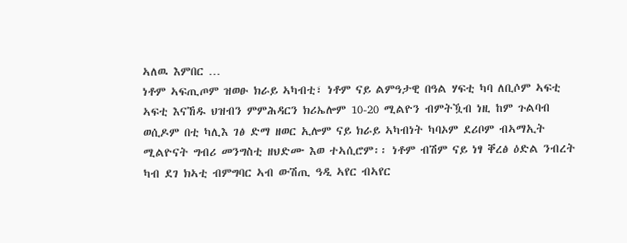ኣለዉ እምበር …
ነቶም ኣፍጢጦም ዝወፁ ክራይ ኣካብቲ፣ ነቶም ናይ ልምዓታዊ በዓል ሃፍቲ ካባ ለቢሶም ኣፍቲ ኣፍቲ እናኸዱ ህዝብን ምምሕዳርን ክሪኤሎም 10-20 ሚልዮን ብምትዃብ ነዚ ከም ጉልባብ ወሲዶም በቲ ካሊእ ገፅ ድማ ዘወር ኢሎም ናይ ክራይ ኣካብነት ካባኦም ደሪቦም ብኣማኢት ሚልዮናት ግብሪ መንግስቲ ዘህድሙ እወ ተኣሲሮም፡፡ ነቶም ብሽም ናይ ነፃ ቐረፅ ዕድል ንብረት ካብ ደገ ክኣቲ ብምግባር ኣብ ውሽጢ ዓዲ ኣየር ብኣየር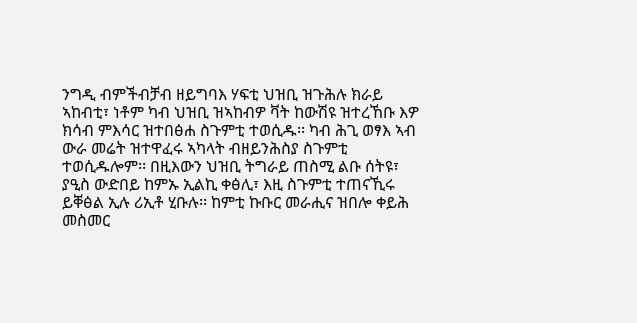ንግዲ ብምችብቻብ ዘይግባእ ሃፍቲ ህዝቢ ዝጉሕሉ ክራይ ኣከብቲ፣ ነቶም ካብ ህዝቢ ዝኣከብዎ ቫት ከውሽዩ ዝተረኸቡ እዎ ክሳብ ምእሳር ዝተበፅሐ ስጉምቲ ተወሲዱ፡፡ ካብ ሕጊ ወፃእ ኣብ ውራ መሬት ዝተዋፈሩ ኣካላት ብዘይንሕስያ ስጉምቲ ተወሲዱሎም፡፡ በዚእውን ህዝቢ ትግራይ ጠስሚ ልቡ ሰትዩ፣ ያዒስ ውድበይ ከምኡ ኢልኪ ቀፅሊ፣ እዚ ስጉምቲ ተጠናኺሩ ይቐፅል ኢሉ ሪኢቶ ሂቡሉ፡፡ ከምቲ ኩቡር መራሒና ዝበሎ ቀይሕ መስመር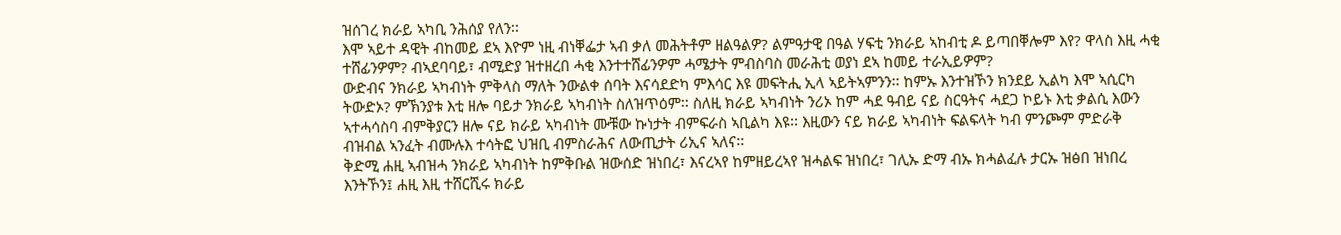ዝሰገረ ክራይ ኣካቢ ንሕሰያ የለን፡፡
እሞ ኣይተ ዳዊት ብከመይ ደኣ እዮም ነዚ ብነቐፌታ ኣብ ቃለ መሕትቶም ዘልዓልዎ? ልምዓታዊ በዓል ሃፍቲ ንክራይ ኣከብቲ ዶ ይጣበቐሎም እየ? ዋላስ እዚ ሓቂ ተሸፊንዎም? ብኣደባባይ፣ ብሚድያ ዝተዘረበ ሓቂ እንተተሸፊንዎም ሓሜታት ምብስባስ መራሕቲ ወያነ ደኣ ከመይ ተራኢይዎም?
ውድብና ንክራይ ኣካብነት ምቅላስ ማለት ንውልቀ ሰባት እናሳደድካ ምእሳር እዩ መፍትሒ ኢላ ኣይትኣምንን፡፡ ከምኡ እንተዝኾን ክንደይ ኢልካ እሞ ኣሲርካ ትውድኦ? ምኽንያቱ እቲ ዘሎ ባይታ ንክራይ ኣካብነት ስለዝጥዕም፡፡ ስለዚ ክራይ ኣካብነት ንሪኦ ከም ሓደ ዓብይ ናይ ስርዓትና ሓደጋ ኮይኑ እቲ ቃልሲ እውን ኣተሓሳስባ ብምቅያርን ዘሎ ናይ ክራይ ኣካብነት ሙቹው ኩነታት ብምፍራስ ኣቢልካ እዩ፡፡ እዚውን ናይ ክራይ ኣካብነት ፍልፍላት ካብ ምንጮም ምድራቅ ብዝብል ኣንፈት ብሙሉእ ተሳትፎ ህዝቢ ብምስራሕና ለውጢታት ሪኢና ኣለና፡፡
ቅድሚ ሐዚ ኣብዝሓ ንክራይ ኣካብነት ከምቅቡል ዝውሰድ ዝነበረ፣ እናረኣየ ከምዘይረኣየ ዝሓልፍ ዝነበረ፣ ገሊኡ ድማ ብኡ ክሓልፈሉ ታርኡ ዝፅበ ዝነበረ እንትኾን፤ ሐዚ እዚ ተሸርሺሩ ክራይ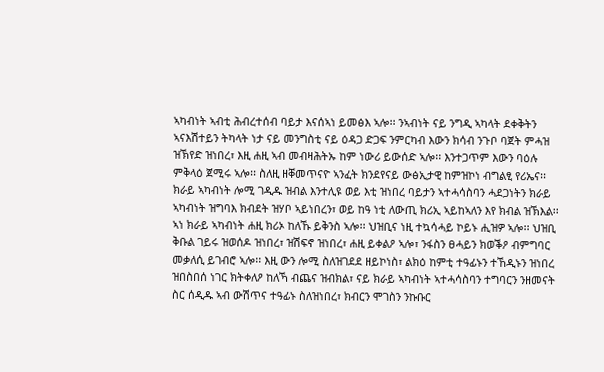ኣካብነት ኣብቲ ሕብረተሰብ ባይታ እናሰኣነ ይመፅእ ኣሎ፡፡ ንኣብነት ናይ ንግዲ ኣካላት ደቀቅትን ኣናእሽተይን ትካላት ነታ ናይ መንግስቲ ናይ ዕዳጋ ድጋፍ ንምርካብ እውን ክሳብ ንጉቦ ባጀት ምሓዝ ዝኽየድ ዝነበረ፣ እዚ ሐዚ ኣብ መብዛሕትኡ ከም ነውሪ ይውሰድ ኣሎ፡፡ እንተጋጥም እውን ባዕሉ ምቅላዕ ጀሚሩ ኣሎ፡፡ ስለዚ ዘቐመጥናዮ ኣንፈት ክንደየናይ ውፅኢታዊ ከምዝኮነ ብግልፂ የሪኤና፡፡
ክራይ ኣካብነት ሎሚ ገዲዱ ዝብል እንተሊዩ ወይ እቲ ዝነበረ ባይታን ኣተሓሳስባን ሓደጋነትን ክራይ ኣካብነት ዝግባእ ክብደት ዝሃቦ ኣይነበረን፣ ወይ ከዓ ነቲ ለውጢ ክሪኢ ኣይከኣለን እየ ክብል ዝኽእል፡፡
ኣነ ክራይ ኣካብነት ሐዚ ክሪኦ ከለኹ ይቅንስ ኣሎ፡፡ ህዝቢና ነዚ ተኳሳሓይ ኮይኑ ሒዝዎ ኣሎ፡፡ ህዝቢ ቅቡል ገይሩ ዝወሰዶ ዝነበረ፣ ዝሽፍኖ ዝነበረ፣ ሐዚ ይቀልዖ ኣሎ፣ ንፋስን ፀሓይን ክወቕዖ ብምግባር መቃለሲ ይገብሮ ኣሎ፡፡ እዚ ውን ሎሚ ስለዝገደደ ዘይኮነስ፣ ልክዕ ከምቲ ተዓፊኑን ተኸዲኑን ዝነበረ ዝበስበሰ ነገር ክትቀለዖ ከለኻ ብጨና ዝብክል፣ ናይ ክራይ ኣካብነት ኣተሓሳስባን ተግባርን ንዘመናት ስር ሰዲዱ ኣብ ውሽጥና ተዓፊኑ ስለዝነበረ፣ ክብርን ሞገስን ንኩቡር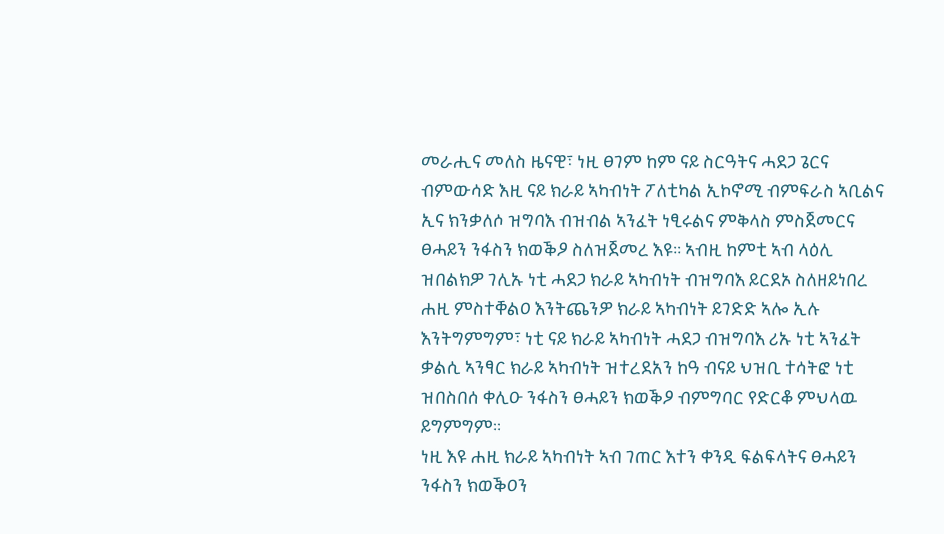መራሒና መለስ ዜናዊ፣ ነዚ ፀገም ከም ናይ ስርዓትና ሓደጋ ጌርና ብምውሳድ እዚ ናይ ክራይ ኣካብነት ፖለቲካል ኢኮኖሚ ብምፍራስ ኣቢልና ኢና ክንቃለሶ ዝግባእ ብዝብል ኣንፈት ነፂሩልና ምቅላስ ምስጀመርና ፀሓይን ንፋስን ክወቕዖ ስለዝጀመረ እዩ፡፡ ኣብዚ ከምቲ ኣብ ላዕሊ ዝበልክዎ ገሊኡ ነቲ ሓደጋ ክራይ ኣካብነት ብዝግባእ ይርደኦ ስለዘይነበረ ሐዚ ምስተቐልዐ እንትጨንዎ ክራይ ኣካብነት ይገድድ ኣሎ ኢሉ እንትግምግም፣ ነቲ ናይ ክራይ ኣካብነት ሓደጋ ብዝግባእ ሪኡ ነቲ ኣንፈት ቃልሲ ኣንፃር ክራይ ኣካብነት ዝተረደአን ከዓ ብናይ ህዝቢ ተሳትፎ ነቲ ዝበስበሰ ቀሊዑ ንፋስን ፀሓይን ክወቕዖ ብምግባር የድርቆ ምህላዉ ይግምግም፡፡
ነዚ እዩ ሐዚ ክራይ ኣካብነት ኣብ ገጠር እተን ቀንዲ ፍልፍላትና ፀሓይን ንፋስን ክወቕዐን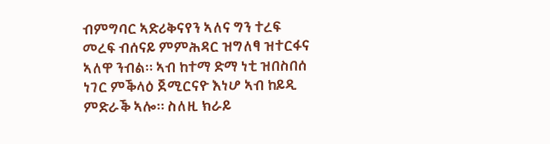ብምግባር ኣድሪቅናየን ኣለና ግን ተረፍ መረፍ ብሰናይ ምምሕዳር ዝግለፃ ዝተርፋና ኣለዋ ንብል፡፡ ኣብ ከተማ ድማ ነቲ ዝበስበሰ ነገር ምቕላዕ ጀሚርናዮ እነሆ ኣብ ከይዲ ምድራቕ ኣሎ፡፡ ስለዚ ክራይ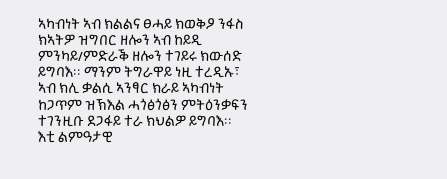ኣካብነት ኣብ ክልልና ፀሓይ ክወቅዖ ንፋስ ክኣትዎ ዝግበር ዘሎን ኣብ ከይዲ ምንካይ/ምድራቕ ዘሎን ተገይሩ ክውሰድ ይግባእ፡፡ ማንም ትግራዋይ ነዚ ተረዲኡ፣ ኣብ ክሊ ቃልሲ ኣንፃር ክራይ ኣካብነት ከጋጥም ዝኽእል ሓጎፅጎፅን ምትዕንቃፍን ተገንዚቡ ደጋፋይ ተራ ክህልዎ ይግባእ፡፡ እቲ ልምዓታዊ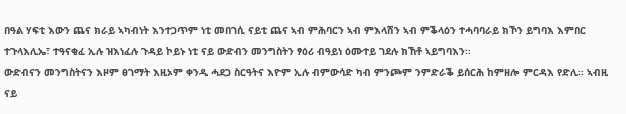በዓል ሃፍቲ እውን ጨና ክራይ ኣካብነት እንተጋጥም ነቲ መበገሲ ናይቲ ጨና ኣብ ምሕባርን ኣብ ምእላሽን ኣብ ምቕላዕን ተሓባባራይ ክኾን ይግባእ እምበር ተጉላእሊኤ፣ ተዓናቂፈ ኢሉ ዝእነፈሉ ጉዳይ ኮይኑ ነቲ ናይ ውድብን መንግስትን ፃዕሪ ብዓይነ ዕሙተይ ገደሉ ክኸቶ ኣይግባእን፡፡
ውድብናን መንግስትናን እዞም ፀገማት እዚኦም ቀንዲ ሓደጋ ስርዓትና እዮም ኢሉ ብምውሳድ ካብ ምንጮም ንምድራቕ ይሰርሕ ከምዘሎ ምርዳእ የድሊ፡፡ ኣብዚ ናይ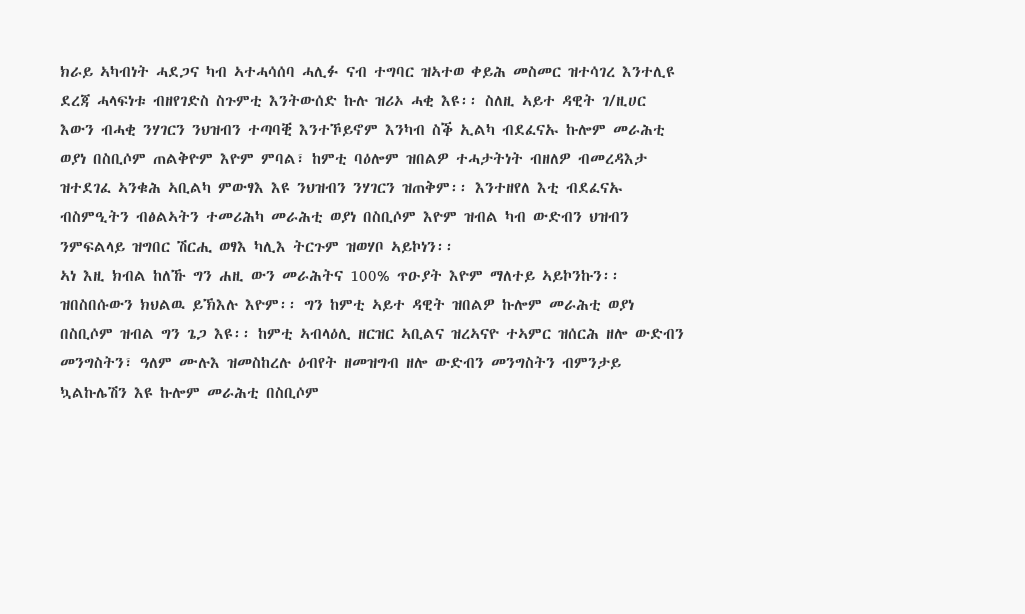ክራይ ኣካብነት ሓደጋና ካብ ኣተሓሳሰባ ሓሊፉ ናብ ተግባር ዝኣተወ ቀይሕ መስመር ዝተሳገረ እንተሊዩ ደረጃ ሓላፍነቱ ብዘየገድስ ስጉምቲ እንትውሰድ ኩሉ ዝሪኦ ሓቂ እዩ፡፡ ስለዚ ኣይተ ዳዊት ገ/ዚሀር እውን ብሓቂ ንሃገርን ንህዝብን ተጣባቒ እንተኾይኖም እንካብ ስቕ ኢልካ ብደፈናኡ ኩሎም መራሕቲ ወያነ በስቢሶም ጠልቅዮም እዮም ምባል፣ ከምቲ ባዕሎም ዝበልዎ ተሓታትነት ብዘለዎ ብመረዳእታ ዝተደገፈ ኣንቁሕ ኣቢልካ ምውፃእ እዩ ንህዝብን ንሃገርን ዝጠቅም፡፡ እንተዘየለ እቲ ብደፈናኡ ብስምዒትን ብፅልኣትን ተመሪሕካ መራሕቲ ወያነ በስቢሶም እዮም ዝብል ካብ ውድብን ህዝብን ንምፍልላይ ዝግበር ሽርሒ ወፃእ ካሊእ ትርጉም ዝወሃቦ ኣይኮነን፡፡
ኣነ እዚ ክብል ከለኹ ግን ሐዚ ውን መራሕትና 100% ጥዑያት እዮም ማለተይ ኣይኮንኩን፡፡ ዝበስበሱውን ክህልዉ ይኽእሉ እዮም፡፡ ግን ከምቲ ኣይተ ዳዊት ዝበልዎ ኩሎም መራሕቲ ወያነ በስቢሶም ዝብል ግን ጌጋ እዩ፡፡ ከምቲ ኣብላዕሊ ዘርዝር ኣቢልና ዝረኣናዮ ተኣምር ዝሰርሕ ዘሎ ውድብን መንግስትን፣ ዓለም ሙሉእ ዝመስከረሉ ዕብየት ዘመዝግብ ዘሎ ውድብን መንግስትን ብምንታይ ኳልኩሌሽን እዩ ኩሎም መራሕቲ በስቢሶም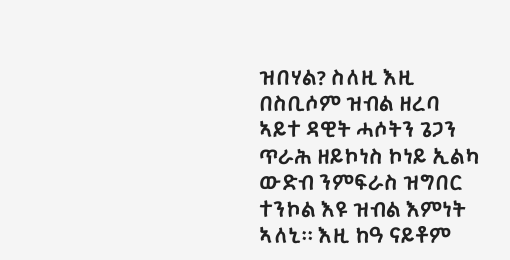ዝበሃል? ስለዚ እዚ በስቢሶም ዝብል ዘረባ ኣይተ ዳዊት ሓሶትን ጌጋን ጥራሕ ዘይኮነስ ኮነይ ኢልካ ውድብ ንምፍራስ ዝግበር ተንኮል እዩ ዝብል እምነት ኣለኒ፡፡ እዚ ከዓ ናይቶም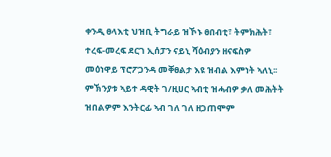ቀንዲ ፀላእቲ ህዝቢ ትግራይ ዝኾኑ ፀበብቲ፣ ትምክሕት፣ ተረፍ-መረፍ ደርገ ኢሰፓን ናይኒ ሻዕብያን ዘናፍስዎ መዕነዋይ ፕሮፖጋንዳ መቐፀልታ እዩ ዝብል እምነት ኣለኒ፡፡ ምኽንያቱ ኣይተ ዳዊት ገ/ዚሀር ኣብቲ ዝሓብዎ ቃለ መሕትት ዝበልዎም እንትርፊ ኣብ ገለ ገለ ዘጋጠሞም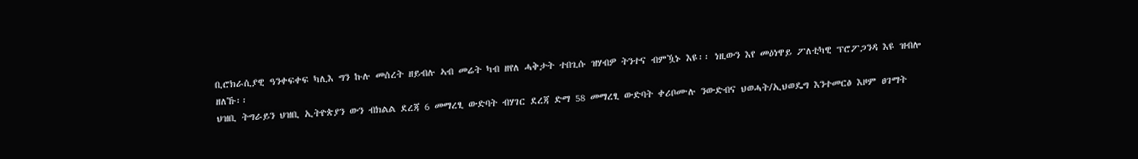ቢሮክራሲያዊ ዓንቀፍቀፍ ካሊእ ግን ኩሉ መሰረት ዘይብሉ ኣብ መሬት ካብ ዘየለ ሓቅታት ተበጊሱ ዝሃብዎ ትንተና ብምዃኑ እዩ፡፡ ነዚውን እየ መዕነዋይ ፖለቲካዊ ፕሮፖጋንዳ እዩ ዝብሎ ዘለኹ፡፡
ህዝቢ ትግራይን ህዝቢ ኢትዮጵያን ውን ብክልል ደረጃ 6 መማረፂ ውድባት ብሃገር ደረጃ ድማ 58 መማረፂ ውድባት ቀሪቦሙሉ ንውድብና ህወሓት/ኢህወዴግ እንተመርፅ እዞም ፀገማት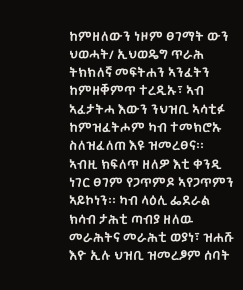ከምዘለውን ነዞም ፀገማት ውን ህወሓት/ ኢህወዴግ ጥራሕ ትክክለኛ መፍትሐን ኣንፈትን ከምዘቐምጥ ተረዲኡ፣ ኣብ ኣፈታትሓ እውን ንህዝቢ ኣሳቲፉ ከምዝፈትሖም ካብ ተመክሮኡ ስለዝፈለጠ እዩ ዝመረፀና፡፡
ኣብዚ ክፍለጥ ዘለዎ እቲ ቀንዲ ነገር ፀገም የጋጥምዶ ኣየጋጥምን ኣይኮነን፡፡ ካብ ላዕሊ ፌደራል ክሳብ ታሕቲ ጣብያ ዘለዉ መራሕትና መራሕቲ ወያነ፣ ዝሐሹ እዮ ኢሉ ህዝቢ ዝመረፆም ሰባት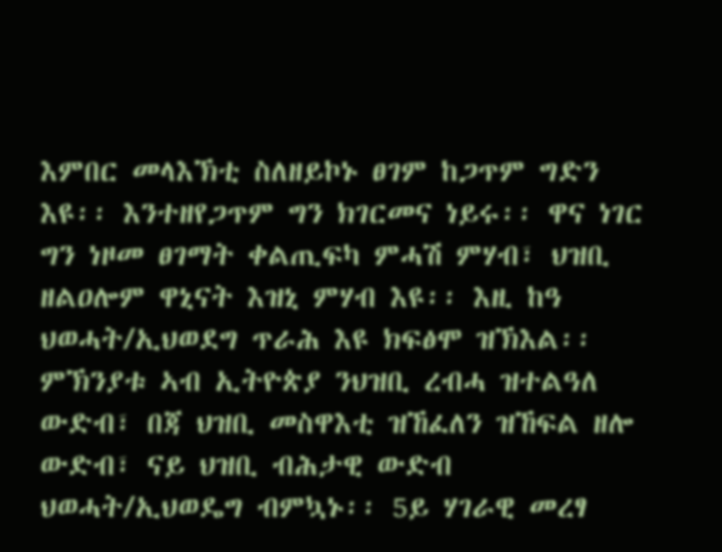እምበር መላእኽቲ ስለዘይኮኑ ፀገም ከጋጥም ግድን እዩ፡፡ እንተዘየጋጥም ግን ክገርመና ነይሩ፡፡ ዋና ነገር ግን ነዞመ ፀገማት ቀልጢፍካ ምሓሽ ምሃብ፣ ህዝቢ ዘልዐሎም ዋኒናት እዝኒ ምሃብ እዩ፡፡ እዚ ከዓ ህወሓት/ኢህወደግ ጥራሕ እዩ ክፍፅሞ ዝኽእል፡፡ ምኽንያቱ ኣብ ኢትዮጵያ ንህዝቢ ረብሓ ዝተልዓለ ውድብ፣ በጃ ህዝቢ መስዋእቲ ዝኸፈለን ዝኸፍል ዘሎ ውድብ፣ ናይ ህዝቢ ብሕታዊ ውድብ ህወሓት/ኢህወዴግ ብምኳኑ፡፡ 5ይ ሃገራዊ መረፃ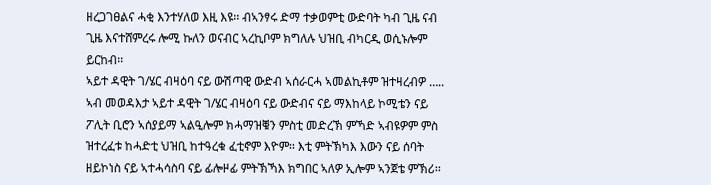ዘረጋገፀልና ሓቂ እንተሃለወ እዚ እዩ፡፡ ብኣንፃሩ ድማ ተቃወምቲ ውድባት ካብ ጊዜ ናብ ጊዜ እናተሸምረሩ ሎሚ ኩለን ወናብር ኣረኪቦም ክግለሉ ህዝቢ ብካርዲ ወሲኑሎም ይርከብ፡፡
ኣይተ ዳዊት ገ/ሄር ብዛዕባ ናይ ውሽጣዊ ውድብ ኣሰራርሓ ኣመልኪቶም ዝተዛረብዎ …..
ኣብ መወዳእታ ኣይተ ዳዊት ገ/ሄር ብዛዕባ ናይ ውድብና ናይ ማእከላይ ኮሚቴን ናይ ፖሊት ቢሮን ኣሰያይማ ኣልዒሎም ክሓማዝቑን ምስቲ መድረኽ ምኻድ ኣብዩዎም ምስ ዝተረፈቱ ከሓድቲ ህዝቢ ከተዓረቁ ፈቲኖም እዮም፡፡ እቲ ምትኽካእ እውን ናይ ሰባት ዘይኮነስ ናይ ኣተሓሳስባ ናይ ፊሎዞፊ ምትኽኻእ ክግበር ኣለዎ ኢሎም ኣንጀቴ ምኽሪ፡፡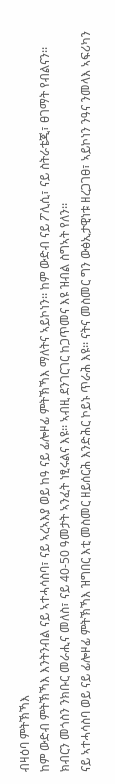ብዛዕባ ምትኽኻእ
ከም ውድብ ምትኽኻእ እንትንብል ናይ ኣተሓሳስባ፣ ናይ ኣረኣእያ ወይ ከዓ ናይ ፊሎዞፊ ምትኽኻእ ማለትና ኣይኮነን፡፡ ከም ውድብ ናይ ፖሊሲ፣ ናይ ስትራቴጂ፣ ፀገማት የብልናን፡፡ ክብርን መጎስን ንክቡር መራሒና መለስ፣ ናይ 40-50 ዓመታት ኣንፈት ነፂሩልና እዩ፡፡ ኣብዚ ደንገርገር ከጋጥመና እዩ ዝብል ስግኣት የለን፡፡
ናይ ኣተሓሳስባ ወይ ናይ ፊሎዞፊ ምትኽኻእ ዝግበር እቲ መስመር ዘይሰርሕ እንድሕር ኮይኑ ጥራሕ እዩ፡፡ ናትና መስመር ግን ውፅኢታዊነቱ ዘረጋገፀ፣ ኣይኮነን ንዓና ንመላእ ኣፍሪካን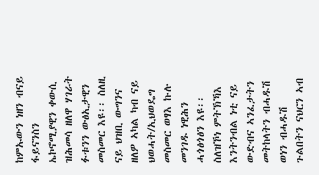ከምኡውን ነዘን ብናይ ፋይናንስን ኤኮኖሚያዊን ቀውሲ ዝሕመሳ ዘለዋ ሃገራት ፉቱንን ውፅኢታዊን መስመር እዩ፡፡ ስለዚ ናይ ህዝቢ ውግንና ዘለዎ ኣካል ካብ ናይ ህወሓት/ኢህወዴግ መስመር ወፃእ ኩሉ መንገዱ ነዊሕን ሓጎፅጎፅን እዩ፡፡
ስለዝኾነ ምትኽኻእ እንትንብል ነቲ ናይ ውድብና ኣንፈታትን መትከላትን ብሓዱሽ ወነን ብሓዱሽ ጉልበትን ናህርን ኣብ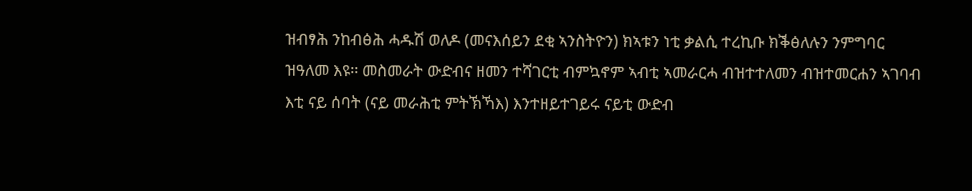ዝብፃሕ ንከብፅሕ ሓዱሽ ወለዶ (መናእሰይን ደቂ ኣንስትዮን) ክኣቱን ነቲ ቃልሲ ተረኪቡ ክቕፅለሉን ንምግባር ዝዓለመ እዩ፡፡ መስመራት ውድብና ዘመን ተሻገርቲ ብምኳኖም ኣብቲ ኣመራርሓ ብዝተተለመን ብዝተመርሐን ኣገባብ እቲ ናይ ሰባት (ናይ መራሕቲ ምትኽኻእ) እንተዘይተገይሩ ናይቲ ውድብ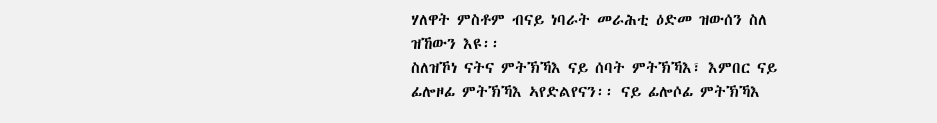ሃለዋት ምስቶም ብናይ ነባራት መራሕቲ ዕድመ ዝውሰን ስለ ዝኸውን እዩ፡፡
ስለዝኾነ ናትና ምትኽኻእ ናይ ሰባት ምትኽኻእ፣ እምበር ናይ ፊሎዞፊ ምትኽኻእ ኣየድልየናን፡፡ ናይ ፊሎሶፊ ምትኽኻእ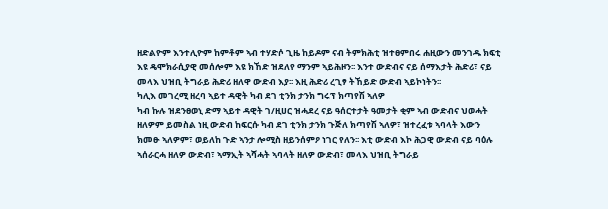ዘድልዮም እንተሊዮም ከምቶም ኣብ ተሃድሶ ጊዜ ከይዶም ናብ ትምክሕቲ ዝተፀምበሩ ሐዚውን መንገዱ ክፍቲ እዩ ዴሞክራሲያዊ መሰሎም እዩ ክኸድ ዝደለየ ማንም ኣይሕዞን፡፡ እንተ ውድብና ናይ ሰማእታት ሕድሪ፣ ናይ መላእ ህዝቢ ትግራይ ሕድሪ ዘለዋ ውድብ እያ፡፡ እዚ ሕድሪ ረጊፃ ትኸይድ ውድብ ኣይኮነትን፡፡
ካሊእ መገረሚ ዘረባ ኣይተ ዳዊት ካብ ደገ ቲንክ ታንክ ግሩፕ ክጣየሽ ኣለዎ
ካብ ኩሉ ዝደንፀወኒ ድማ ኣይተ ዳዊት ገ/ዚሀር ዝሓደረ ናይ ዓሰርተታት ዓመታት ቂም ኣብ ውድብና ህወሓት ዘለዎም ይመስል ነዚ ውድብ ከፍርሱ ካብ ደገ ቲንክ ታንክ ጉጅለ ክጣየሽ ኣለዎ፣ ዝተረፈቱ ኣባላት እውን ክመፁ ኣለዎም፣ ወይለከ ጉድ ኣንታ ሎሚስ ዘይንሰምዖ ነገር የለን፡፡ እቲ ውድብ እኮ ሕጋዊ ውድብ ናይ ባዕሉ ኣሰራርሓ ዘለዎ ውድብ፣ ኣማኢት ኣሻሓት ኣባላት ዘለዎ ውድብ፣ መላእ ህዝቢ ትግራይ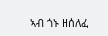ኣብ ጎኑ ዘሰለፈ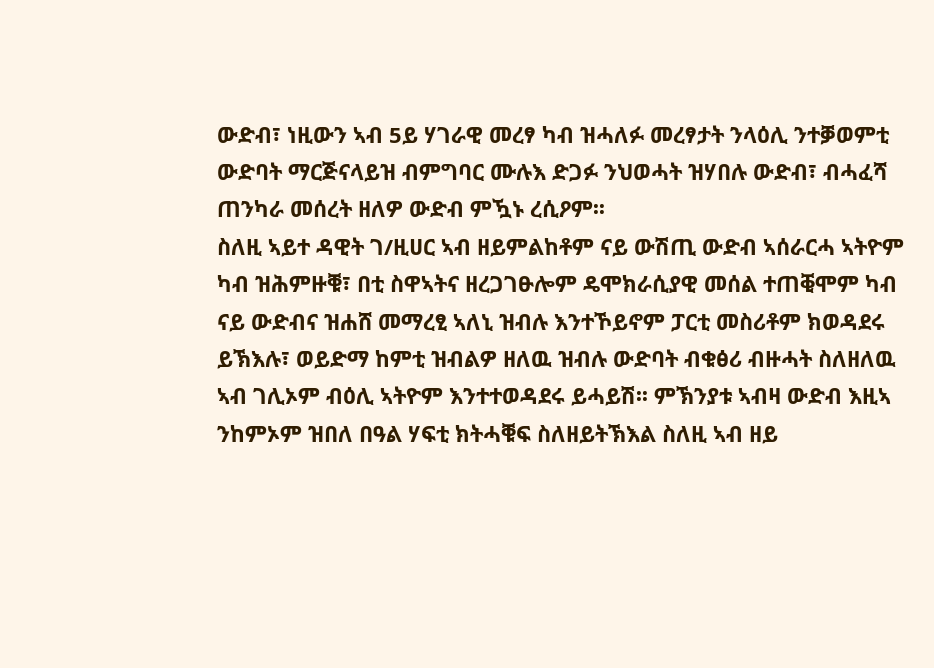ውድብ፣ ነዚውን ኣብ 5ይ ሃገራዊ መረፃ ካብ ዝሓለፉ መረፃታት ንላዕሊ ንተቓወምቲ ውድባት ማርጅናላይዝ ብምግባር ሙሉእ ድጋፉ ንህወሓት ዝሃበሉ ውድብ፣ ብሓፈሻ ጠንካራ መሰረት ዘለዎ ውድብ ምዃኑ ረሲዖም፡፡
ስለዚ ኣይተ ዳዊት ገ/ዚሀር ኣብ ዘይምልከቶም ናይ ውሽጢ ውድብ ኣሰራርሓ ኣትዮም ካብ ዝሕምዙቑ፣ በቲ ስዋኣትና ዘረጋገፁሎም ዴሞክራሲያዊ መሰል ተጠቒሞም ካብ ናይ ውድብና ዝሐሸ መማረፂ ኣለኒ ዝብሉ እንተኾይኖም ፓርቲ መስሪቶም ክወዳደሩ ይኽእሉ፣ ወይድማ ከምቲ ዝብልዎ ዘለዉ ዝብሉ ውድባት ብቁፅሪ ብዙሓት ስለዘለዉ ኣብ ገሊኦም ብዕሊ ኣትዮም እንተተወዳደሩ ይሓይሽ፡፡ ምኽንያቱ ኣብዛ ውድብ እዚኣ ንከምኦም ዝበለ በዓል ሃፍቲ ክትሓቑፍ ስለዘይትኽእል ስለዚ ኣብ ዘይ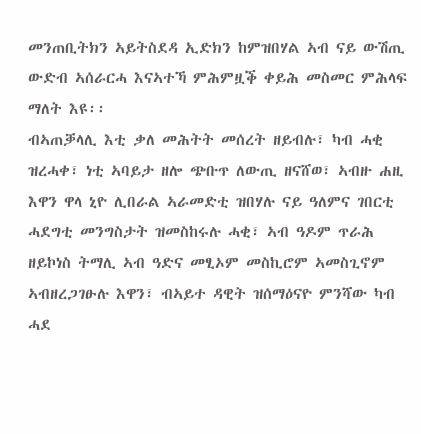መንጠቢትክን ኣይትስደዳ ኢድክን ከምዝበሃል ኣብ ናይ ውሽጢ ውድብ ኣሰራርሓ እናኣተኻ ምሕምዟቕ ቀይሕ መስመር ምሕላፍ ማለት እዩ፡፡
ብኣጠቓላሊ እቲ ቃለ መሕትት መሰረት ዘይብሉ፣ ካብ ሓቂ ዝረሓቀ፣ ነቲ ኣባይታ ዘሎ ጭቡጥ ለውጢ ዘናሸወ፣ ኣብዙ ሐዚ እዋን ዋላ ኒዮ ሊበራል ኣራመድቲ ዝበሃሉ ናይ ዓለምና ገበርቲ ሓደግቲ መንግስታት ዝመስከሩሉ ሓቂ፣ ኣብ ዓዶም ጥራሕ ዘይኮነስ ትማሊ ኣብ ዓድና መፂኦም መስኪሮም ኣመስጊኖም ኣብዘረጋገፁሉ እዋን፣ ብኣይተ ዳዊት ዝሰማዕናዮ ምንሻው ካብ ሓደ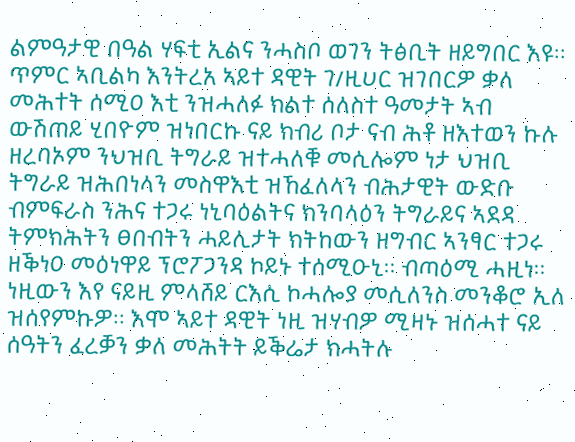ልምዓታዊ በዓል ሃፍቲ ኢልና ንሓስቦ ወገን ትፅቢት ዘይግበር እዩ፡፡
ጥምር ኣቢልካ እንትረአ ኣይተ ዳዊት ገ/ዚሀር ዝገበርዎ ቃለ መሕተት ሰሚዐ እቲ ንዝሓለፉ ክልተ ሰለስተ ዓመታት ኣብ ውሽጠይ ሂበዮም ዝነበርኩ ናይ ክብሪ ቦታ ናብ ሕቶ ዘእተወን ኩሉ ዘረባኦም ንህዝቢ ትግራይ ዝተሓለቑ መሲሎም ነታ ህዝቢ ትግራይ ዝሕበነላን መስዋእቲ ዝኸፈለላን ብሕታዊት ውድቡ ብምፍራስ ንሕና ተጋሩ ነኒባዕልትና ክንባላዕን ትግራይና ኣደዳ ትምክሕትን ፀበብትን ሓይሊታት ክትከውን ዘግብር ኣንፃር ተጋሩ ዘቕነዐ መዕነዋይ ፕሮፖጋንዳ ኮይኑ ተሰሚዑኒ፡፡ ብጣዕሚ ሓዚነ፡፡
ነዚውን እየ ናይዚ ምላሸይ ርእሲ ኮሓሎያ መሲለንስ መንቆሮ ኢለ ዝሰየምኩዎ፡፡ እሞ ኣይተ ዳዊት ነዚ ዝሃብዎ ሚዛኑ ዝሰሓተ ናይ ሰዓትን ፈረቓን ቃለ መሕትት ይቕሬታ ክሓትሉ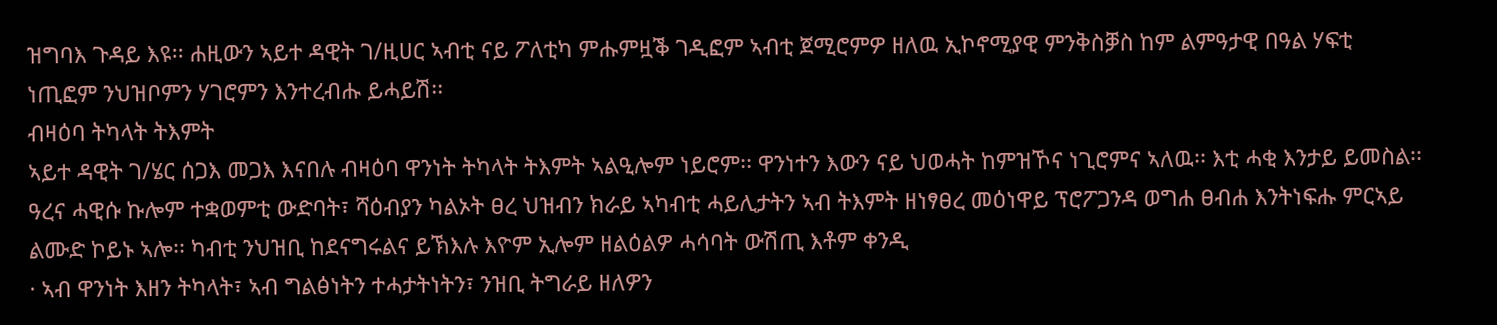ዝግባእ ጉዳይ እዩ፡፡ ሐዚውን ኣይተ ዳዊት ገ/ዚሀር ኣብቲ ናይ ፖለቲካ ምሑምዟቕ ገዲፎም ኣብቲ ጀሚሮምዎ ዘለዉ ኢኮኖሚያዊ ምንቅስቓስ ከም ልምዓታዊ በዓል ሃፍቲ ነጢፎም ንህዝቦምን ሃገሮምን እንተረብሑ ይሓይሽ፡፡
ብዛዕባ ትካላት ትእምት
ኣይተ ዳዊት ገ/ሄር ሰጋእ መጋእ እናበሉ ብዛዕባ ዋንነት ትካላት ትእምት ኣልዒሎም ነይሮም፡፡ ዋንነተን እውን ናይ ህወሓት ከምዝኾና ነጊሮምና ኣለዉ፡፡ እቲ ሓቂ እንታይ ይመስል፡፡
ዓረና ሓዊሱ ኩሎም ተቋወምቲ ውድባት፣ ሻዕብያን ካልኦት ፀረ ህዝብን ክራይ ኣካብቲ ሓይሊታትን ኣብ ትእምት ዘነፃፀረ መዕነዋይ ፕሮፖጋንዳ ወግሐ ፀብሐ እንትነፍሑ ምርኣይ ልሙድ ኮይኑ ኣሎ፡፡ ካብቲ ንህዝቢ ከደናግሩልና ይኽእሉ እዮም ኢሎም ዘልዕልዎ ሓሳባት ውሽጢ እቶም ቀንዲ
· ኣብ ዋንነት እዘን ትካላት፣ ኣብ ግልፅነትን ተሓታትነትን፣ ንዝቢ ትግራይ ዘለዎን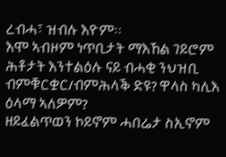ረብሓ፣ ዝብሉ እዮም፡፡
እሞ ኣብዞም ነጥቢታት ማእኸል ገይሮም ሕቶታት እንተልዕሉ ናይ ብሓቂ ንህዝቢ ብምቑርቋር/ብምሕላቕ ድዩ? ዋላስ ካሊእ ዕላማ ኣለዎም?
ዘይፈልጥወን ኮይኖም ሓበሬታ ስኢኖም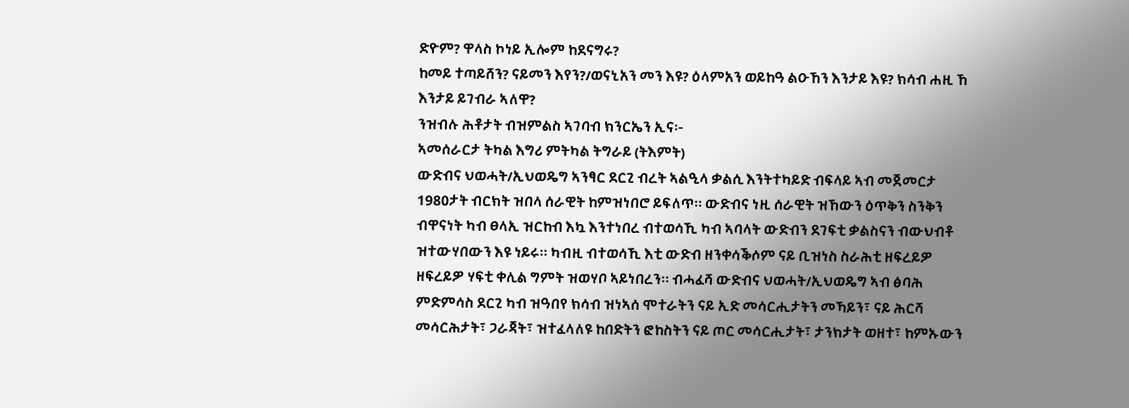ድዮም? ዋላስ ኮነይ ኢሎም ከደናግሩ?
ከመይ ተጣይሸን? ናይመን እየን?/ወናኒአን መን እዩ? ዕላምአን ወይከዓ ልዑኸን እንታይ እዩ? ክሳብ ሐዚ ኸ እንታይ ይገብራ ኣለዋ?
ንዝብሉ ሕቶታት ብዝምልስ ኣገባብ ክንርኤን ኢና፡-
ኣመሰራርታ ትካል እግሪ ምትካል ትግራይ (ትእምት)
ውድብና ህወሓት/ኢህወዴግ ኣንፃር ደርጊ ብረት ኣልዒላ ቃልሲ እንትተካይድ ብፍላይ ኣብ መጀመርታ 1980ታት ብርክት ዝበላ ሰራዊት ከምዝነበሮ ይፍለጥ፡፡ ውድብና ነዚ ሰራዊት ዝኸውን ዕጥቅን ስንቅን ብዋናነት ካብ ፀላኢ ዝርከብ እኳ እንተነበረ ብተወሳኺ ካብ ኣባላት ውድብን ደገፍቲ ቃልስናን ብውህብቶ ዝተውሃበውን እዩ ነይሩ፡፡ ካብዚ ብተወሳኺ እቲ ውድብ ዘንቀሳቕሶም ናይ ቢዝነስ ስራሕቲ ዘፍረይዎ ዘፍረይዎ ሃፍቲ ቀሊል ግምት ዝወሃቦ ኣይነበረን፡፡ ብሓፈሻ ውድብና ህወሓት/ኢህወዴግ ኣብ ፅባሕ ምድምሳስ ደርጊ ካብ ዝዓበየ ክሳብ ዝነኣሰ ሞተራትን ናይ ኢድ መሳርሒታትን መኻይን፣ ናይ ሕርሻ መሳርሕታት፣ ጋራጃት፣ ዝተፈላለዩ ከበድትን ፎከስትን ናይ ጦር መሳርሒታት፣ ታንክታት ወዘተ፣ ከምኡውን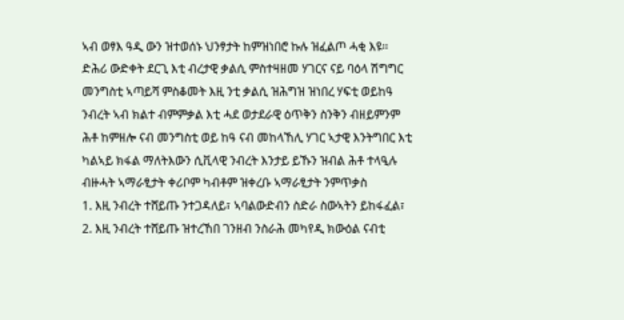ኣብ ወፃእ ዓዲ ውን ዝተወሰኑ ህንፃታት ከምዝነበሮ ኩሉ ዝፈልጦ ሓቂ እዩ፡፡
ድሕሪ ውድቀት ደርጊ እቲ ብረታዊ ቃልሲ ምስተዛዘመ ሃገርና ናይ ባዕላ ሽግግር መንግስቲ ኣጣይሻ ምስቆመት እዚ ንቲ ቃልሲ ዝሕግዝ ዝነበረ ሃፍቲ ወይከዓ ንብረት ኣብ ክልተ ብምምቃል እቲ ሓደ ወታደራዊ ዕጥቅን ስንቅን ብዘይምንም ሕቶ ከምዘሎ ናብ መንግስቲ ወይ ከዓ ናብ መከላኸሊ ሃገር ኣታዊ እንትግበር እቲ ካልኣይ ክፋል ማለትእውን ሲቪላዊ ንብረት እንታይ ይኹን ዝብል ሕቶ ተላዒሉ ብዙሓት ኣማራፂታት ቀሪቦም ካብቶም ዝቀረቡ ኣማራፂታት ንምጥቃስ
1. እዚ ንብረት ተሸይጡ ንተጋዳለይ፣ ኣባልውድብን ስድራ ስውኣትን ይከፋፈል፣
2. እዚ ንብረት ተሸይጡ ዝተረኸበ ገንዘብ ንስራሕ መካየዲ ክውዕል ናብቲ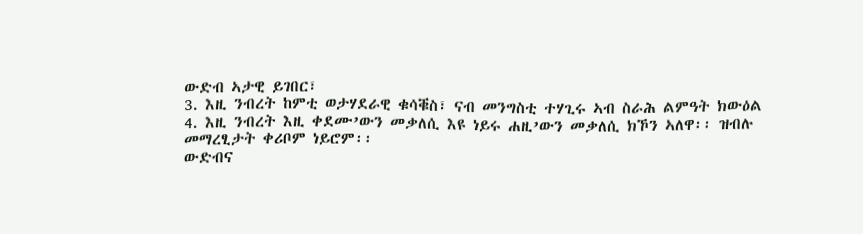ውድብ ኣታዊ ይገበር፣
3. እዚ ንብረት ከምቲ ወታሃደራዊ ቁሳቑስ፣ ናብ መንግስቲ ተሃጊሩ ኣብ ስራሕ ልምዓት ክውዕል
4. እዚ ንብረት እዚ ቀደሙ’ውን መቃለሲ እዩ ነይሩ ሐዚ’ውን መቃለሲ ክኾን ኣለዋ፡፡ ዝብሉ መማረፂታት ቀሪቦም ነይሮም፡፡
ውድብና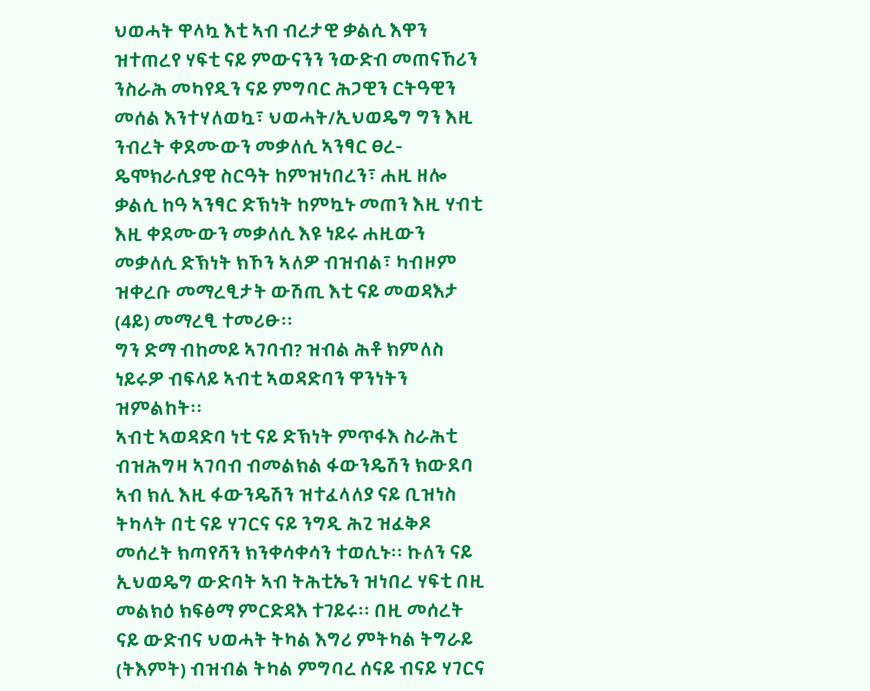ህወሓት ዋላኳ እቲ ኣብ ብረታዊ ቃልሲ እዋን ዝተጠረየ ሃፍቲ ናይ ምውናንን ንውድብ መጠናኸሪን ንስራሕ መካየዲን ናይ ምግባር ሕጋዊን ርትዓዊን መሰል እንተሃለወኳ፣ ህወሓት/ኢህወዴግ ግን እዚ ንብረት ቀደሙውን መቃለሲ ኣንፃር ፀረ-ዴሞክራሲያዊ ስርዓት ከምዝነበረን፣ ሐዚ ዘሎ ቃልሲ ከዓ ኣንፃር ድኽነት ከምኳኑ መጠን እዚ ሃብቲ እዚ ቀደሙውን መቃለሲ እዩ ነይሩ ሐዚውን መቃለሲ ድኽነት ክኾን ኣለዎ ብዝብል፣ ካብዞም ዝቀረቡ መማረፂታት ውሽጢ እቲ ናይ መወዳእታ (4ይ) መማረፂ ተመሪፁ፡፡
ግን ድማ ብከመይ ኣገባብ? ዝብል ሕቶ ክምለስ ነይሩዎ ብፍላይ ኣብቲ ኣወዳድባን ዋንነትን ዝምልከት፡፡
ኣብቲ ኣወዳድባ ነቲ ናይ ድኽነት ምጥፋእ ስራሕቲ ብዝሕግዛ ኣገባብ ብመልክል ፋውንዴሽን ክውደባ ኣብ ክሊ እዚ ፋውንዴሽን ዝተፈላለያ ናይ ቢዝነስ ትካላት በቲ ናይ ሃገርና ናይ ንግዲ ሕጊ ዝፈቅዶ መሰረት ክጣየሻን ክንቀሳቀሳን ተወሲኑ፡፡ ኩለን ናይ ኢህወዴግ ውድባት ኣብ ትሕቲኤን ዝነበረ ሃፍቲ በዚ መልክዕ ክፍፅማ ምርድዳእ ተገይሩ፡፡ በዚ መሰረት ናይ ውድብና ህወሓት ትካል እግሪ ምትካል ትግራይ (ትእምት) ብዝብል ትካል ምግባረ ሰናይ ብናይ ሃገርና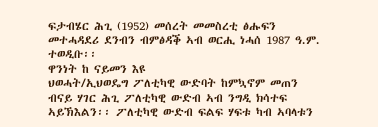ፍታብሄር ሕጊ (1952) መሰረት መመስረቲ ፅሑፍን መተሓዳደሪ ደንብን ብምፅዳቕ ኣብ ወርሒ ነሓሰ 1987 ዓ.ም. ተወዲቡ፡፡
ዋንነት ከ ናይመን እዩ
ህወሓት/ኢህወዴግ ፖለቲካዊ ውድባት ከምኳኖም መጠን ብናይ ሃገር ሕጊ ፖለቲካዊ ውድብ ኣብ ንግዲ ክሳተፍ ኣይኽእልን፡፡ ፖለቲካዊ ውድብ ፍልፍ ሃፍቱ ካብ ኣባላቱን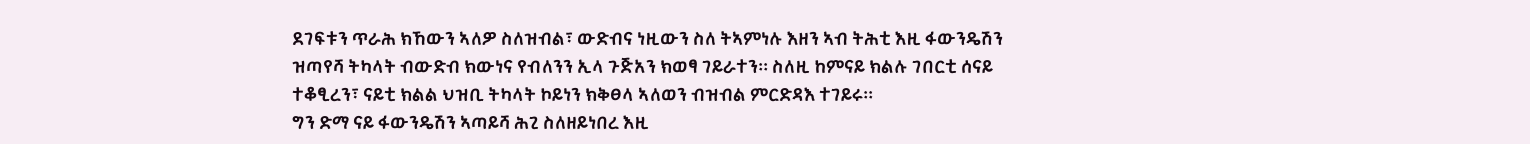ደገፍቱን ጥራሕ ክኸውን ኣለዎ ስለዝብል፣ ውድብና ነዚውን ስለ ትኣምነሉ እዘን ኣብ ትሕቲ እዚ ፋውንዴሽን ዝጣየሻ ትካላት ብውድብ ክውነና የብለንን ኢላ ጉጅአን ክወፃ ገይራተን፡፡ ስለዚ ከምናይ ክልሉ ገበርቲ ሰናይ ተቆፂረን፣ ናይቲ ክልል ህዝቢ ትካላት ኮይነን ክቅፀላ ኣለወን ብዝብል ምርድዳእ ተገይሩ፡፡
ግን ድማ ናይ ፋውንዴሽን ኣጣይሻ ሕጊ ስለዘይነበረ እዚ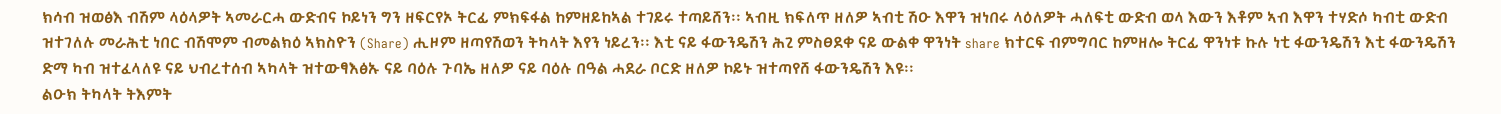ክሳብ ዝወፅእ ብሽም ላዕላዎት ኣመራርሓ ውድብና ኮይነን ግን ዘፍርየኦ ትርፊ ምክፍፋል ከምዘይከኣል ተገይሩ ተጣይሸን፡፡ ኣብዚ ክፍለጥ ዘለዎ ኣብቲ ሽዑ እዋን ዝነበሩ ላዕለዎት ሓለፍቲ ውድብ ወላ እውን እቶም ኣብ እዋን ተሃድሶ ካብቲ ውድብ ዝተገለሉ መራሕቲ ነበር ብሽሞም ብመልክዕ ኣክስዮን (Share) ሒዞም ዘጣየሽወን ትካላት እየን ነይረን፡፡ እቲ ናይ ፋውንዴሽን ሕጊ ምስፀደቀ ናይ ውልቀ ዋንነት share ክተርፍ ብምግባር ከምዘሎ ትርፊ ዋንነቱ ኩሉ ነቲ ፋውንዴሽን እቲ ፋውንዴሽን ድማ ካብ ዝተፈላለዩ ናይ ህብረተሰብ ኣካላት ዝተውፃእፅኡ ናይ ባዕሉ ጉባኤ ዘለዎ ናይ ባዕሉ በዓል ሓደራ ቦርድ ዘለዎ ኮይኑ ዝተጣየሸ ፋውንዴሽን እዩ፡፡
ልዑክ ትካላት ትእምት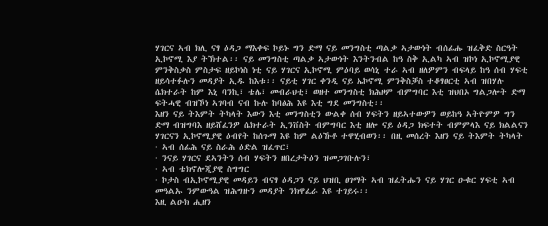ሃገርና ኣብ ክሊ ናፃ ዕዳጋ ማእቀፍ ኮይኑ ግን ድማ ናይ መንግስቲ ጣልቃ ኣታውነት ብሰፊሑ ዝፈቅድ ስርዓት ኢኮኖሚ እያ ትኽተል፡፡ ናይ መንግስቲ ጣልቃ ኣታውነት እንትንብል ከዓ ስቅ ኢልካ ኣብ ዝኮነ ኢኮኖሚያዊ ምንቅስቃስ ምስታፍ ዘይኮነስ ነቲ ናይ ሃገርና ኢኮኖሚ ምዕባይ ወሳኒ ተራ ኣብ ዘለዎምን ብፍላይ ከዓ ሰብ ሃፍቲ ዘይሳተፉሉን መዳያት ኢዱ ከእቱ፡፡ ናይቲ ሃገር ቀንዲ ናይ ኤኮኖሚ ምንቅስቓስ ተቆፃፀርቲ ኣብ ዝበሃሉ ሴክተራት ከም እኒ ባንኪ፣ ቴሌ፣ መብራህቲ፣ ወዘተ መንግስቲ ክሕዞም ብምግባር እቲ ዝህበኦ ግልጋሎት ድማ ፍትሓዊ ብዝኾነ ኣገባብ ናብ ኩሉ ከባፅሕ እዩ እቲ ግደ መንግስቲ፡፡
እዘን ናይ ትእምት ትካላት እውን እቲ መንግስቲን ውልቀ ሰብ ሃፍትን ዘይኣተውዎን ወይከዓ ኣትዮምዎ ግን ድማ ብዝግባእ ዘይሸፈንዎ ሴክተራት ኢንቨስት ብምግባር እቲ ዘሎ ናይ ዕዳጋ ክፍተት ብምምላእ ናይ ክልልናን ሃገርናን ኢኮኖሚያዊ ዕብየት ከሰጉማ እዩ ከም ልዕኹቶ ተዋሂብወን፡፡ በዚ መሰረት እዘን ናይ ትእምት ትካላት
· ኣብ ሰፊሕ ናይ ስራሕ ዕድል ዝፈጥር፣
· ንናይ ሃገርና ደኣንትን ሰብ ሃፍትን ዘበረታትዕን ዝመጋገቡሉን፣
· ኣብ ቴክኖሎጂያዊ ስግግር
· ኮታስ ብኢኮኖሚያዊ መዳይን ብናፃ ዕዳጋን ናይ ህዝቢ ፀገማት ኣብ ዝፈትሑን ናይ ሃገር ዑቁር ሃፍቲ ኣብ መዓልኡ ንምውዓል ዝሕግዙን መዳያት ንክዋፈራ እዩ ተገይሩ፡፡
እዚ ልዑክ ሒዘን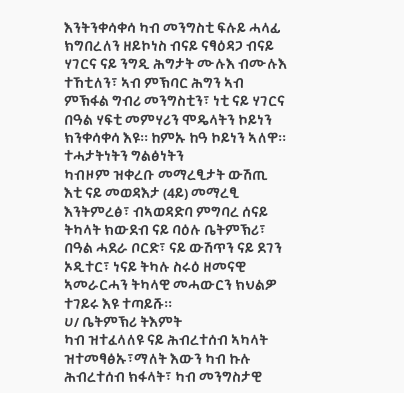እንትንቀሳቀሳ ካብ መንግስቲ ፍሉይ ሓላፊ ክግበረለን ዘይኮነስ ብናይ ናፃዕዳጋ ብናይ ሃገርና ናይ ንግዲ ሕግታት ሙሉእ ብሙሉእ ተኸቲለን፣ ኣብ ምኽባር ሕግን ኣብ ምኽፋል ግብሪ መንግስቲን፣ ነቲ ናይ ሃገርና በዓል ሃፍቲ መምሃሪን ሞዴላትን ኮይነን ክንቀሳቀሳ እዩ፡፡ ከምኡ ከዓ ኮይነን ኣለዋ፡፡
ተሓታትነትን ግልፅነትን
ካብዞም ዝቀረቡ መማረፂታት ውሽጢ እቲ ናይ መወዳእታ (4ይ) መማረፂ እንትምረፅ፣ ብኣወዳድባ ምግባረ ሰናይ ትካላት ክውደብ ናይ ባዕሉ ቤትምኽሪ፣ በዓል ሓደራ ቦርድ፣ ናይ ውሽጥን ናይ ደገን ኦዲተር፣ ነናይ ትካሉ ስሩዕ ዘመናዊ ኣመራርሓን ትካላዊ መሓውርን ክህልዎ ተገይሩ እዩ ተጣይሹ፡፡
ሀ/ ቤትምኽሪ ትእምት
ካብ ዝተፈላለዩ ናይ ሕብረተሰብ ኣካላት ዝተመፃፅኡ፣ማለት እውን ካብ ኩሉ ሕብረተሰብ ክፋላት፣ ካብ መንግስታዊ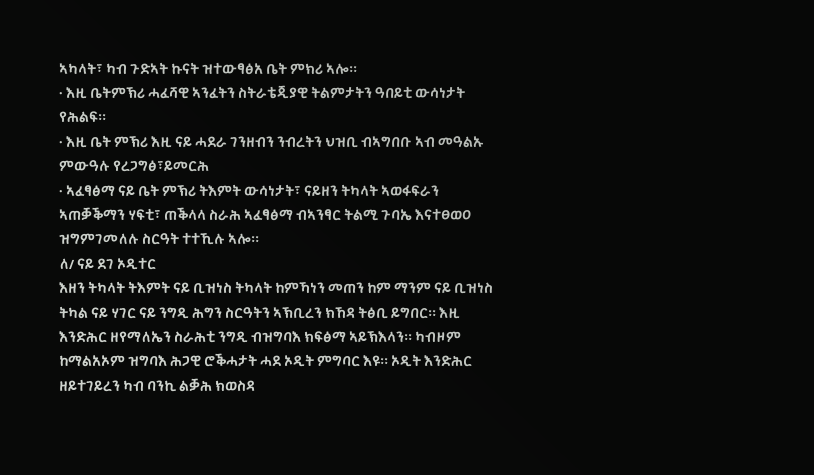ኣካላት፣ ካብ ጉድኣት ኩናት ዝተውፃፅአ ቤት ምክሪ ኣሎ፡፡
· እዚ ቤትምኽሪ ሓፈሻዊ ኣንፈትን ስትራቴጂያዊ ትልምታትን ዓበይቲ ውሳነታት የሕልፍ፡፡
· እዚ ቤት ምኽሪ እዚ ናይ ሓደራ ገንዘብን ንብረትን ህዝቢ ብኣግበቡ ኣብ መዓልኡ ምውዓሉ የረጋግፅ፣ይመርሕ
· ኣፈፃፅማ ናይ ቤት ምኽሪ ትእምት ውሳነታት፣ ናይዘን ትካላት ኣወፋፍራን ኣጠቓቕማን ሃፍቲ፣ ጠቕላላ ስራሕ ኣፈፃፅማ ብኣንፃር ትልሚ ጉባኤ እናተፀወዐ ዝግምገመለሉ ስርዓት ተተኺሉ ኣሎ፡፡
ለ/ ናይ ደገ ኦዲተር
እዘን ትካላት ትእምት ናይ ቢዝነስ ትካላት ከምኻነን መጠን ከም ማንም ናይ ቢዝነስ ትካል ናይ ሃገር ናይ ንግዲ ሕግን ስርዓትን ኣኽቢረን ክኸዳ ትፅቢ ይግበር፡፡ እዚ እንድሕር ዘየማለኤን ስራሕቲ ንግዲ ብዝግባእ ክፍፅማ ኣይኽእላን፡፡ ካብዞም ከማልአኦም ዝግባእ ሕጋዊ ሮቕሓታት ሓደ ኦዲት ምግባር እዩ፡፡ ኦዲት እንድሕር ዘይተገይረን ካብ ባንኪ ልቓሕ ክወስዳ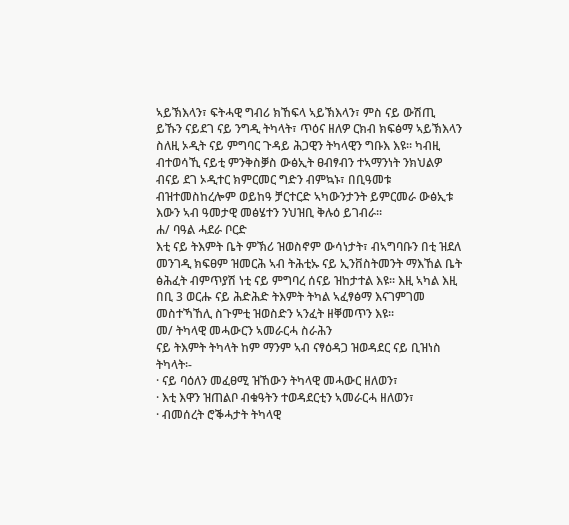ኣይኽእላን፣ ፍትሓዊ ግብሪ ክኸፍላ ኣይኽእላን፣ ምስ ናይ ውሽጢ ይኹን ናይደገ ናይ ንግዲ ትካላት፣ ጥዕና ዘለዎ ርክብ ክፍፅማ ኣይኽእላን ስለዚ ኦዲት ናይ ምግባር ጉዳይ ሕጋዊን ትካላዊን ግቡእ እዩ፡፡ ካብዚ ብተወሳኺ ናይቲ ምንቅስቓስ ውፅኢት ፀብፃብን ተኣማንነት ንክህልዎ ብናይ ደገ ኦዲተር ክምርመር ግድን ብምኳኑ፣ በቢዓመቱ ብዝተመስከረሎም ወይከዓ ቻርተርድ ኣካውንታንት ይምርመራ ውፅኢቱ እውን ኣብ ዓመታዊ መፅሄተን ንህዝቢ ቅሉዕ ይገብራ፡፡
ሐ/ ባዓል ሓደራ ቦርድ
እቲ ናይ ትእምት ቤት ምኽሪ ዝወስኖም ውሳነታት፣ ብኣግባቡን በቲ ዝደለ መንገዲ ክፍፀም ዝመርሕ ኣብ ትሕቲኡ ናይ ኢንቨስትመንት ማእኸል ቤት ፅሕፈት ብምጥያሽ ነቲ ናይ ምግባረ ሰናይ ዝከታተል እዩ፡፡ እዚ ኣካል እዚ በቢ 3 ወርሑ ናይ ሕድሕድ ትእምት ትካል ኣፈፃፅማ እናገምገመ መስተኻኸሊ ስጉምቲ ዝወስድን ኣንፈት ዘቐመጥን እዩ፡፡
መ/ ትካላዊ መሓውርን ኣመራርሓ ስራሕን
ናይ ትእምት ትካላት ከም ማንም ኣብ ናፃዕዳጋ ዝወዳደር ናይ ቢዝነስ ትካላት፡-
· ናይ ባዕለን መፈፀሚ ዝኸውን ትካላዊ መሓውር ዘለወን፣
· እቲ እዋን ዝጠልቦ ብቁዓትን ተወዳደርቲን ኣመራርሓ ዘለወን፣
· ብመሰረት ሮቕሓታት ትካላዊ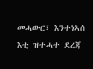መሓውር፣ እንተነኣሰ እቲ ዝተሓተ ደረጃ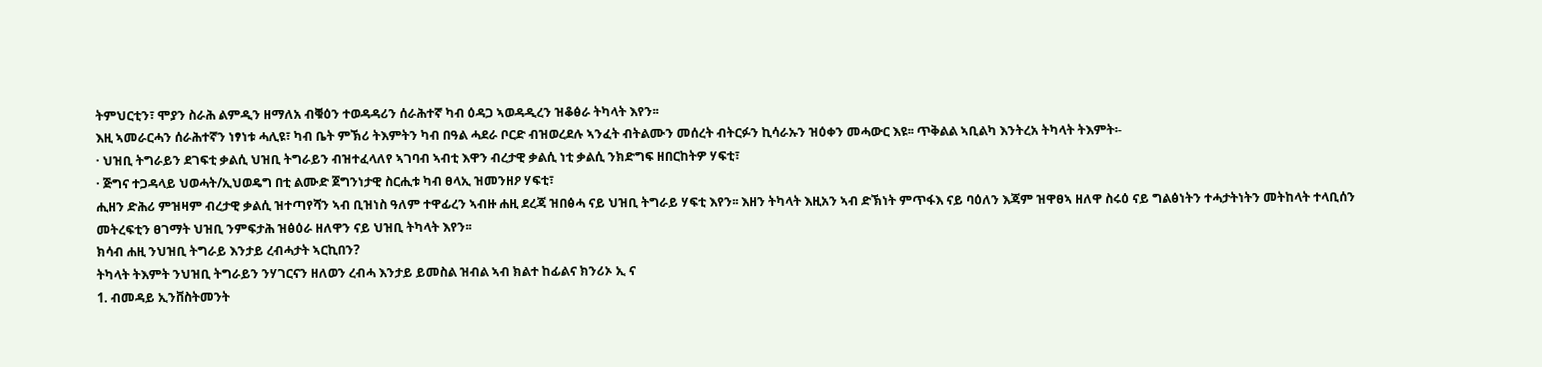ትምህርቲን፣ ሞያን ስራሕ ልምዲን ዘማለአ ብቑዕን ተወዳዳሪን ሰራሕተኛ ካብ ዕዳጋ ኣወዳዲረን ዝቆፅራ ትካላት እየን፡፡
እዚ ኣመራርሓን ሰራሕተኛን ነፃነቱ ሓሊዩ፣ ካብ ቤት ምኽሪ ትእምትን ካብ በዓል ሓደራ ቦርድ ብዝወረደሉ ኣንፈት ብትልሙን መሰረት ብትርፉን ኪሳራኡን ዝዕቀን መሓውር እዩ፡፡ ጥቅልል ኣቢልካ እንትረአ ትካላት ትእምት፡-
· ህዝቢ ትግራይን ደገፍቲ ቃልሲ ህዝቢ ትግራይን ብዝተፈላለየ ኣገባብ ኣብቲ እዋን ብረታዊ ቃልሲ ነቲ ቃልሲ ንክድግፍ ዘበርከትዎ ሃፍቲ፣
· ጅግና ተጋዳላይ ህወሓት/ኢህወዴግ በቲ ልሙድ ጀግንነታዊ ስርሒቱ ካብ ፀላኢ ዝመንዘዖ ሃፍቲ፣
ሒዘን ድሕሪ ምዝዛም ብረታዊ ቃልሲ ዝተጣየሻን ኣብ ቢዝነስ ዓለም ተዋፊረን ኣብዙ ሐዚ ደረጃ ዝበፅሓ ናይ ህዝቢ ትግራይ ሃፍቲ እየን፡፡ እዘን ትካላት እዚአን ኣብ ድኽነት ምጥፋእ ናይ ባዕለን እጃም ዝዋፀኣ ዘለዋ ስሩዕ ናይ ግልፅነትን ተሓታትነትን መትከላት ተላቢሰን መትረፍቲን ፀገማት ህዝቢ ንምፍታሕ ዝፅዕራ ዘለዋን ናይ ህዝቢ ትካላት እየን፡፡
ክሳብ ሐዚ ንህዝቢ ትግራይ እንታይ ረብሓታት ኣርኪበን?
ትካላት ትእምት ንህዝቢ ትግራይን ንሃገርናን ዘለወን ረብሓ እንታይ ይመስል ዝብል ኣብ ክልተ ከፊልና ክንሪኦ ኢ ና
1. ብመዳይ ኢንቨስትመንት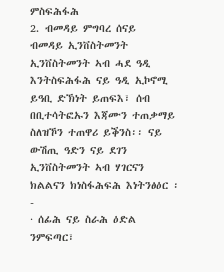ምስፍሕፋሕ
2. ብመዳይ ምግባረ ሰናይ
ብመዳይ ኢንቨስትመንት
ኢንቨስትመንት ኣብ ሓደ ዓዲ እንትስፍሕፋሕ ናይ ዓዲ ኢኮኖሚ ይዓቢ ድኽነት ይጠፍእ፣ ሰብ በቢተሳትፎኡን እጃሙን ተጠቃማይ ስለዝኾን ተጠዋሪ ይቕንስ፡፡ ናይ ውሽጢ ዓድን ናይ ደገን ኢንቨስትመንት ኣብ ሃገርናን ክልልናን ክነስፋሕፍሕ እነትንፅዕር ፡-
· ሰፊሕ ናይ ስራሕ ዕድል ንምፍጣር፣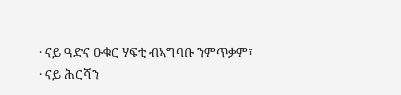· ናይ ዓድና ዑቁር ሃፍቲ ብኣግባቡ ንምጥቃም፣
· ናይ ሕርሻን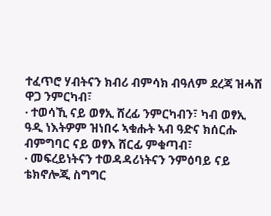ተፈጥሮ ሃብትናን ክብሪ ብምሳክ ብዓለም ደረጃ ዝሓሸ ዋጋ ንምርካብ፣
· ተወሳኺ ናይ ወፃኢ ሸረፊ ንምርካብን፣ ካብ ወፃኢ ዓዲ ነእትዎም ዝነበሩ ኣቁሑት ኣብ ዓድና ክሰርሑ ብምግባር ናይ ወፃእ ሸርፊ ምቁጣብ፣
· መፍረይነትናን ተወዳዳሪነትናን ንምዕባይ ናይ ቴክኖሎጂ ስግግር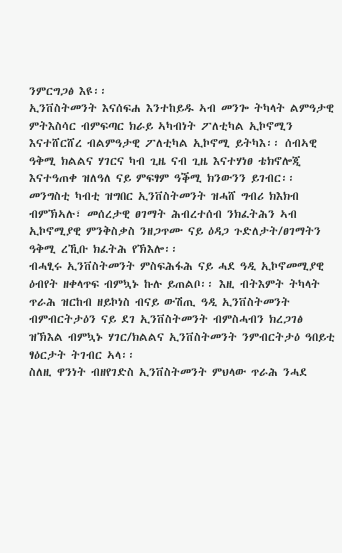ንምርግጋፅ እዩ፡፡
ኢንቨስትመንት እናሰፍሐ እንተከይዱ ኣብ መንጐ ትካላት ልምዓታዊ ምትእስሳር ብምፍጣር ክራይ ኣካብነት ፖለቲካል ኢኮኖሚን እናተሸርሸረ ብልምዓታዊ ፖለቲካል ኢኮኖሚ ይትካእ፡፡ ሰብኣዊ ዓቅሚ ክልልና ሃገርና ካብ ጊዜ ናብ ጊዜ እናተሃነፀ ቴክኖሎጂ እናተዓጠቀ ዝለዓለ ናይ ምፍፃም ዓቕሚ ክንውንን ይገብር፡፡ መንግስቲ ካብቲ ዝግበር ኢንቨስትመንት ዝሓሸ ግብሪ ክእክብ ብምኽኣሉ፣ መሰረታዊ ፀገማት ሕብረተሰብ ንክፈትሕን ኣብ ኢኮኖሚያዊ ምንቅስቃስ ንዘጋጥሙ ናይ ዕዳጋ ጉድለታት/ፀገማትን ዓቅሚ ረኺቡ ክፈትሕ የኽእሎ፡፡
ብሓፂሩ ኢንቨስትመንት ምስፍሕፋሕ ናይ ሓደ ዓዲ ኢኮኖመሚያዊ ዕብየት ዘቀላጥፍ ብምኳኑ ኩሉ ይጠልቦ፡፡ እዚ ብትእምት ትካላት ጥራሕ ዝርከብ ዘይኮነስ ብናይ ውሽጢ ዓዲ ኢንቨስትመንት ብምብርትታዕን ናይ ደገ ኢንቨስትመንት ብምስሓብን ክረጋገፅ ዝኽእል ብምኳኑ ሃገር/ክልልና ኢንቨስትመንት ንምብርትታዕ ዓበይቲ ፃዕርታት ትገብር ኣላ፡፡
ስለዚ ዋንነት ብዘየገድስ ኢንቨስትመንት ምህላው ጥራሕ ንሓደ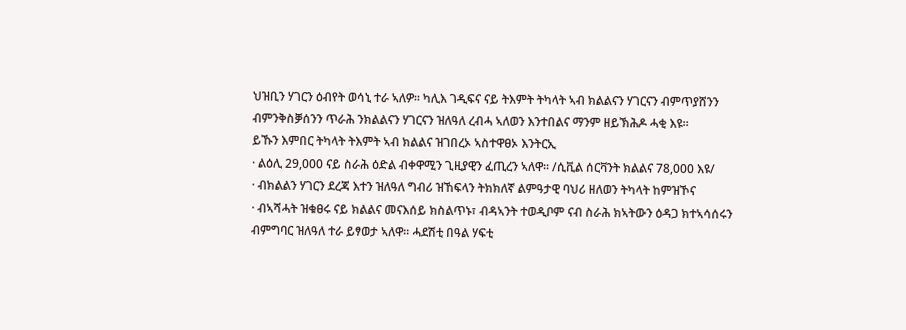ህዝቢን ሃገርን ዕብየት ወሳኒ ተራ ኣለዎ፡፡ ካሊእ ገዲፍና ናይ ትእምት ትካላት ኣብ ክልልናን ሃገርናን ብምጥያሸንን ብምንቅስቓሰንን ጥራሕ ንክልልናን ሃገርናን ዝለዓለ ረብሓ ኣለወን እንተበልና ማንም ዘይኽሕዶ ሓቂ እዩ፡፡
ይኹን እምበር ትካላት ትእምት ኣብ ክልልና ዝገበረኦ ኣስተዋፀኦ እንትርኢ
· ልዕሊ 29,000 ናይ ስራሕ ዕድል ብቀዋሚን ጊዚያዊን ፈጢረን ኣለዋ፡፡ /ሲቪል ሰርቫንት ክልልና 78,000 እዩ/
· ብክልልን ሃገርን ደረጃ እተን ዝለዓለ ግብሪ ዝኸፍላን ትክክለኛ ልምዓታዊ ባህሪ ዘለወን ትካላት ከምዝኾና
· ብኣሻሓት ዝቁፀሩ ናይ ክልልና መናእሰይ ክስልጥኑ፣ ብዳኣንት ተወዲቦም ናብ ስራሕ ክኣትውን ዕዳጋ ክተኣሳሰሩን ብምግባር ዝለዓለ ተራ ይፃወታ ኣለዋ፡፡ ሓደሽቲ በዓል ሃፍቲ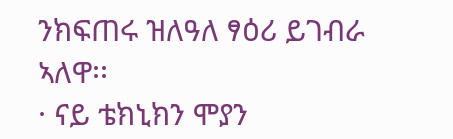ንክፍጠሩ ዝለዓለ ፃዕሪ ይገብራ ኣለዋ፡፡
· ናይ ቴክኒክን ሞያን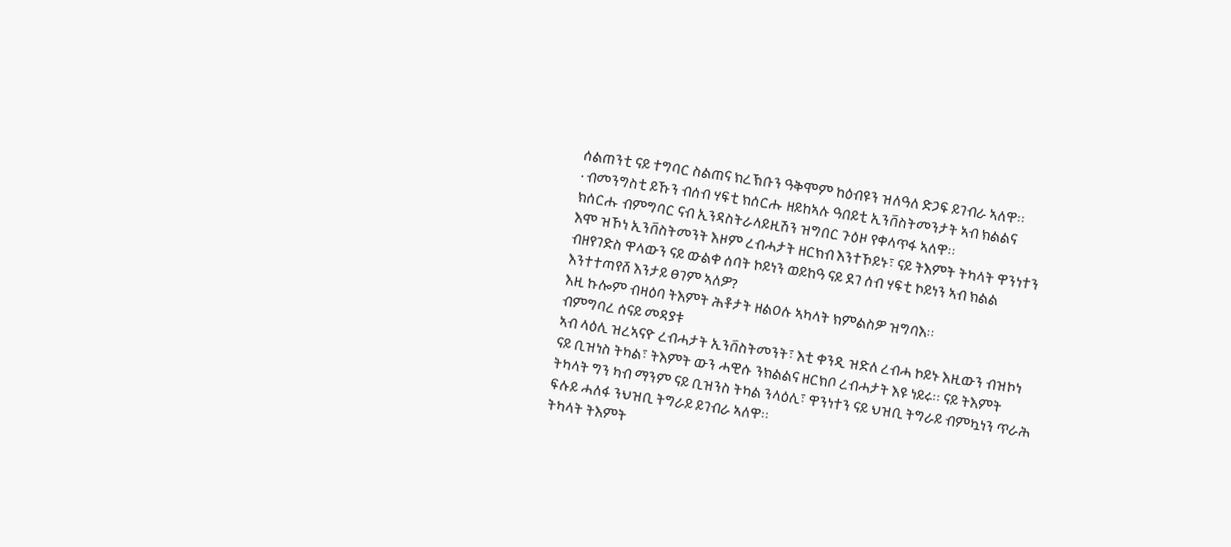ሰልጠንቲ ናይ ተግባር ስልጠና ክረኽቡን ዓቅሞም ከዕብዩን ዝለዓለ ድጋፍ ይገብራ ኣለዋ፡፡
· ብመንግስቲ ይኹን ብሰብ ሃፍቲ ክሰርሑ ዘይከኣሉ ዓበይቲ ኢንቨስትመንታት ኣብ ክልልና ክሰርሑ ብምግባር ናብ ኢንዳስትራላይዚሽን ዝግበር ጉዕዞ የቀላጥፋ ኣለዋ፡፡
እሞ ዝኾነ ኢንቨስትመንት እዞም ረብሓታት ዘርክብ እንተኾይኑ፣ ናይ ትእምት ትካላት ዋንነተን ብዘየገድስ ዋላውን ናይ ውልቀ ሰባት ኮይነን ወይከዓ ናይ ደገ ሰብ ሃፍቲ ኮይነን ኣብ ክልል እንተተጣየሸ እንታይ ፀገም ኣለዎ?
እዚ ኩሎም ብዛዕባ ትእምት ሕቶታት ዘልዐሉ ኣካላት ክምልስዎ ዝግባእ፡፡
ብምግባረ ሰናይ መዳያቱ
ኣብ ላዕሊ ዝረኣናዮ ረብሓታት ኢንቨስትመንት፣ እቲ ቀንዲ ዝድለ ረብሓ ኮይኑ እዚውን ብዝኮነ ናይ ቢዝነስ ትካል፣ ትእምት ውን ሓዊሱ ንክልልና ዘርክቦ ረብሓታት እዩ ነይሩ፡፡ ናይ ትእምት ትካላት ግን ካብ ማንም ናይ ቢዝንስ ትካል ንላዕሊ፣ ዋንነተን ናይ ህዝቢ ትግራይ ብምኳነን ጥራሕ ፍሉይ ሓለፋ ንህዝቢ ትግራይ ይገብራ ኣለዋ፡፡
ትካላት ትእምት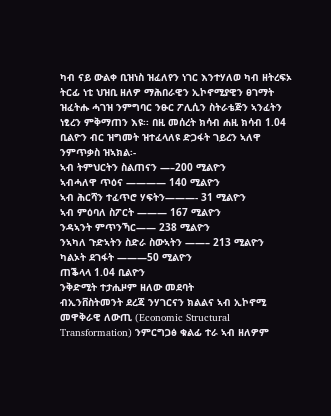ካብ ናይ ውልቀ ቢዝነስ ዝፈለየን ነገር እንተሃለወ ካብ ዘትረፍኦ ትርፊ ነቲ ህዝቢ ዘለዎ ማሕበራዊን ኢኮኖሚያዊን ፀገማት ዝፈትሑ ሓገዝ ንምግባር ንፁር ፖሊሲን ስትራቴጅን ኣንፈትን ነፂረን ምቅማጠን እዩ፡፡ በዚ መሰረት ክሳብ ሐዚ ክሳብ 1.04 ቢልዮን ብር ዝግመት ዝተፈላለዩ ድጋፋት ገይረን ኣለዋ ንምጥቃስ ዝኣክል፡-
ኣብ ትምህርትን ስልጠናን —–200 ሚልዮን
ኣብሓለዋ ጥዕና ———— 140 ሚልዮን
ኣብ ሕርሻን ተፈጥሮ ሃፍትን———- 31 ሚልዮን
ኣብ ምዕባለ ስፖርት ——— 167 ሚልዮን
ንዳኣንት ምጥንኻር—— 238 ሚልዮን
ንኣካለ ጉድኣትን ስድራ ስውኣትን ——– 213 ሚልዮን
ካልኦት ደገፋት ———50 ሚልዮን
ጠቕላላ 1.04 ቢልዮን
ንቅድሚት ተታሒዞም ዘለው መደባት
ብኢንቨስትመንት ደረጃ ንሃገርናን ክልልና ኣብ ኢኮኖሚ መዋቅራዊ ለውጢ (Economic Structural Transformation) ንምርግጋፅ ቁልፊ ተራ ኣብ ዘለዎም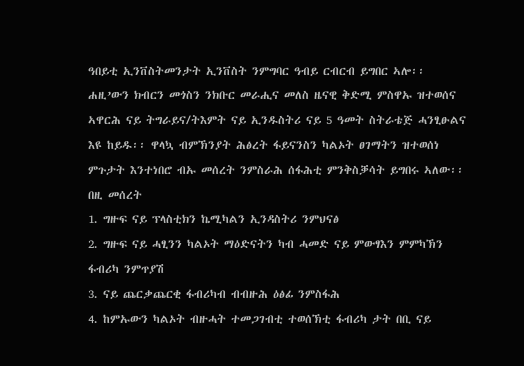ዓበይቲ ኢንቨስትመንታት ኢንቨስት ንምግባር ዓብይ ርብርብ ይግበር ኣሎ፡፡ ሐዚ’ውን ክብርን መጎስን ንክቡር መራሒና መለስ ዜናዊ ቅድሚ ምስዋኡ ዝተወሰና ኣዋርሕ ናይ ትግራይና/ትእምት ናይ ኢንዱስትሪ ናይ 5 ዓመት ስትራቴጅ ሓንፂፁልና እዩ ከይዱ፡፡ ዋላኳ ብምኽንያት ሕፅረት ፋይናንስን ካልኦት ፀገማትን ዝተወሰነ ምጉታት እንተነበሮ ብኡ መሰረት ንምስራሕ ሰፋሕቲ ምንቅስቓሳት ይግበሩ ኣለው፡፡ በዚ መሰረት
1. ግዙፍ ናይ ፕላስቲክን ኬሚካልን ኢንዳስትሪ ንምህናፅ
2. ግዙፍ ናይ ሓፂንን ካልኦት ማዕድናትን ካብ ሓመድ ናይ ምውፃእን ምምካኽን ፋብሪካ ንምጥያሽ
3. ናይ ጨርቃጨርቂ ፋብሪካብ ብብዙሕ ዕፅፊ ንምስፋሕ
4. ከምኡውን ካልኦት ብዙሓት ተመጋገብቲ ተወሰኽቲ ፋብሪካ ታት በቢ ናይ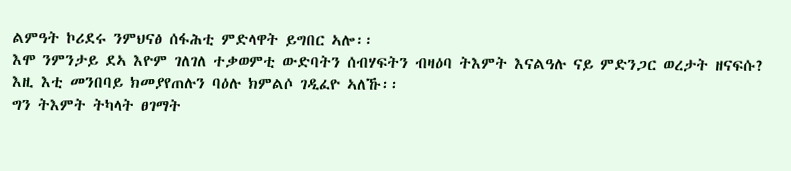ልምዓት ኮሪደሩ ንምህናፅ ሰፋሕቲ ምድላዋት ይግበር ኣሎ፡፡
እሞ ንምንታይ ደኣ እዮም ገለገለ ተቃወምቲ ውድባትን ሰብሃፍትን ብዛዕባ ትእምት እናልዓሉ ናይ ምድንጋር ወረታት ዘናፍሱ?
እዚ እቲ መንበባይ ክመያየጠሉን ባዕሉ ክምልሶ ገዲፈዮ ኣለኹ፡፡
ግን ትእምት ትካላት ፀገማት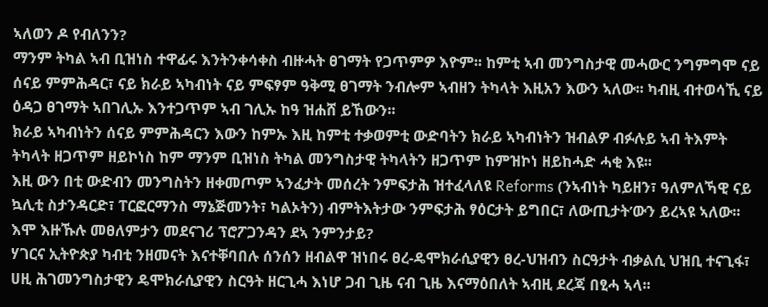ኣለወን ዶ የብለንን?
ማንም ትካል ኣብ ቢዝነስ ተዋፊሩ እንትንቀሳቀስ ብዙሓት ፀገማት የጋጥምዎ እዮም፡፡ ከምቲ ኣብ መንግስታዊ መሓውር ንግምግሞ ናይ ሰናይ ምምሕዳር፣ ናይ ክራይ ኣካብነት ናይ ምፍፃም ዓቅሚ ፀገማት ንብሎም ኣብዘን ትካላት እዚአን እውን ኣለው፡፡ ካብዚ ብተወሳኺ ናይ ዕዳጋ ፀገማት ኣበገሊኡ እንተጋጥም ኣብ ገሊኡ ከዓ ዝሐሸ ይኸውን፡፡
ክራይ ኣካብነትን ሰናይ ምምሕዳርን እውን ከምኡ እዚ ከምቲ ተቃወምቲ ውድባትን ክራይ ኣካብነትን ዝብልዎ ብፉሉይ ኣብ ትእምት ትካላት ዘጋጥም ዘይኮነስ ከም ማንም ቢዝነስ ትካል መንግስታዊ ትካላትን ዘጋጥም ከምዝኮነ ዘይከሓድ ሓቂ እዩ፡፡
እዚ ውን በቲ ውድብን መንግስትን ዘቀመጦም ኣንፈታት መሰረት ንምፍታሕ ዝተፈላለዩ Reforms (ንኣብነት ካይዘን፣ ዓለምለኻዊ ናይ ኳሊቲ ስታንዳርድ፣ ፐርፎርማንስ ማኔጅመንት፣ ካልኦትን) ብምትእትታው ንምፍታሕ ፃዕርታት ይግበር፣ ለውጢታት’ውን ይረኣዩ ኣለው፡፡
እሞ እዙኹሉ መፀለምታን መደናገሪ ፕሮፖጋንዳን ደኣ ንምንታይ?
ሃገርና ኢትዮጵያ ካብቲ ንዘመናት እናተቐባበሉ ሰንሰን ዘብልዋ ዝነበሩ ፀረ-ዴሞክራሲያዊን ፀረ-ህዝብን ስርዓታት ብቃልሲ ህዝቢ ተናጊፋ፣ ሀዚ ሕገመንግስታዊን ዴሞክራሲያዊን ስርዓት ዘርጊሓ እነሆ ጋብ ጊዜ ናብ ጊዜ እናማዕበለት ኣብዚ ደረጃ በፂሓ ኣላ፡፡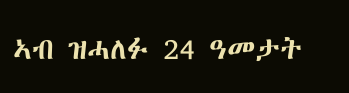ኣብ ዝሓለፉ 24 ዓመታት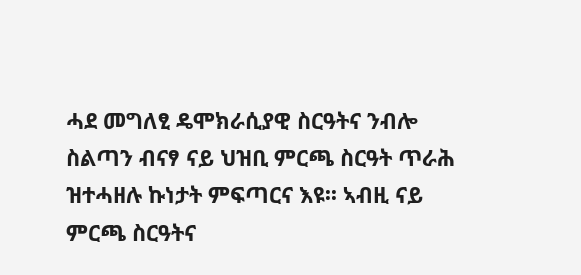ሓደ መግለፂ ዴሞክራሲያዊ ስርዓትና ንብሎ ስልጣን ብናፃ ናይ ህዝቢ ምርጫ ስርዓት ጥራሕ ዝተሓዘሉ ኩነታት ምፍጣርና እዩ፡፡ ኣብዚ ናይ ምርጫ ስርዓትና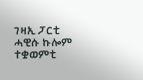ገዛኢ ፓርቲ ሓዊሱ ኩሎም ተቋወምቲ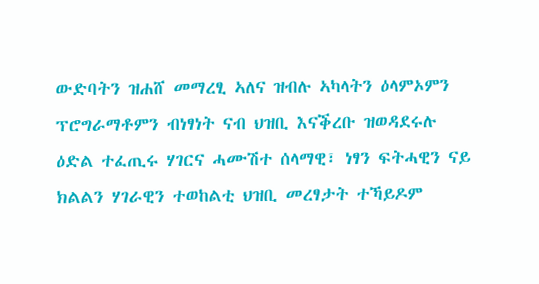ውድባትን ዝሐሸ መማረፂ ኣለና ዝብሉ ኣካላትን ዕላምኦምን ፕሮግራማቶምን ብነፃነት ናብ ህዝቢ እናቕረቡ ዝወዳደሩሉ ዕድል ተፈጢሩ ሃገርና ሓሙሽተ ሰላማዊ፣ ነፃን ፍትሓዊን ናይ ክልልን ሃገራዊን ተወከልቲ ህዝቢ መረፃታት ተኻይዶም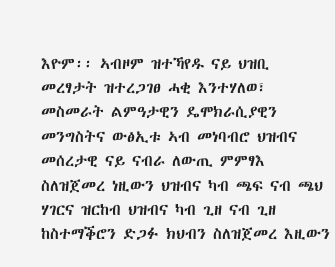እዮም፡፡ ኣብዞም ዝተኻየዱ ናይ ህዝቢ መረፃታት ዝተረጋገፀ ሓቂ እንተሃለወ፣ መስመራት ልምዓታዊን ዴሞክራሲያዊን መንግስትና ውፅኢቱ ኣብ መነባብሮ ህዝብና መሰረታዊ ናይ ናብራ ለውጢ ምምፃእ ስለዝጀመረ ነዚውን ህዝብና ካብ ጫፍ ናብ ጫህ ሃገርና ዝርከብ ህዝብና ካብ ጊዘ ናብ ጊዘ ከስተማቕሮን ድጋፉ ክህብን ስለዝጀመረ እዚውን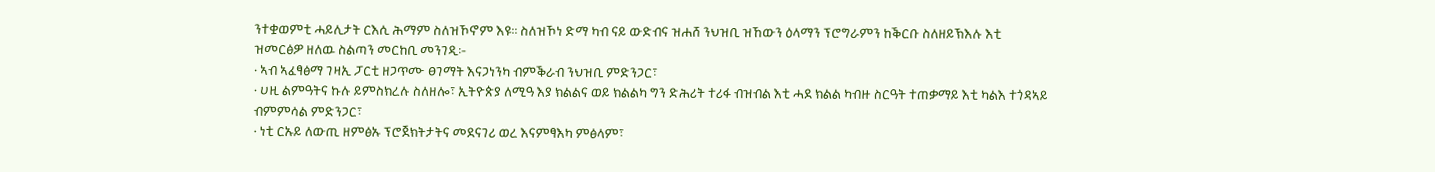ንተቋወምቲ ሓይሊታት ርእሲ ሕማም ስለዝኾኖም እዩ፡፡ ስለዝኾነ ድማ ካብ ናይ ውድብና ዝሐሸ ንህዝቢ ዝኸውን ዕላማን ፕሮግራምን ከቕርቡ ስለዘይኽእሉ እቲ ዝመርፅዎ ዘለዉ ስልጣን መርከቢ መንገዲ፡-
· ኣብ ኣፈፃፅማ ገዛኢ ፓርቲ ዘጋጥሙ ፀገማት እናጋነንካ ብምቕራብ ንህዝቢ ምድንጋር፣
· ሀዚ ልምዓትና ኩሉ ይምስክረሉ ስለዘሎ፣ ኢትዮጵያ ለሚዓ እያ ክልልና ወይ ክልልካ ግን ድሕሪት ተሪፋ ብዝብል እቲ ሓደ ክልል ካብዙ ስርዓት ተጠቃማይ እቲ ካልእ ተጎዳኣይ ብምምሳል ምድንጋር፣
· ነቲ ርኡይ ለውጢ ዘምፅኡ ፕሮጀክትታትና መደናገሪ ወረ እናምፃእካ ምፅላም፣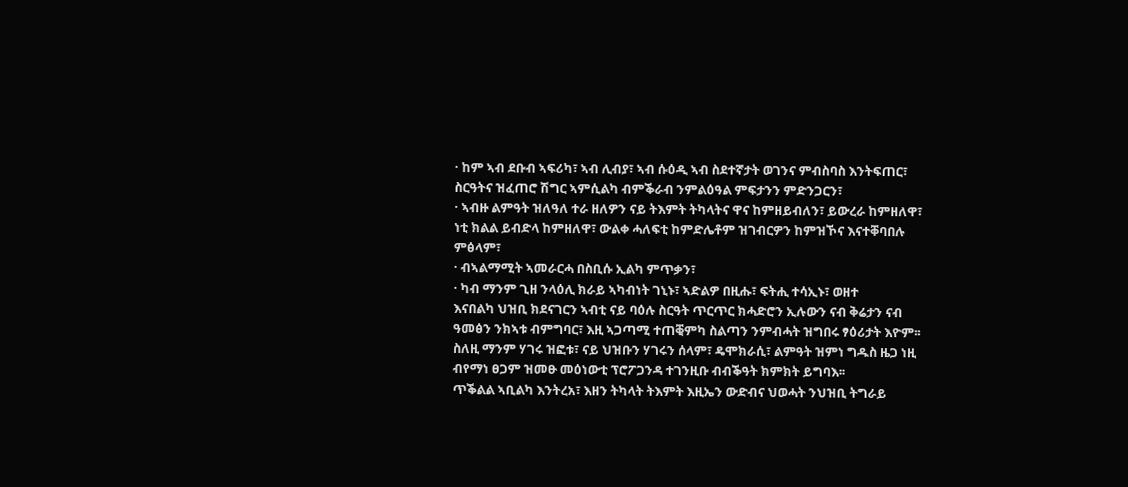· ከም ኣብ ደቡብ ኣፍሪካ፣ ኣብ ሊብያ፣ ኣብ ሱዕዲ ኣብ ስደተኛታት ወገንና ምብስባስ እንትፍጠር፣ ስርዓትና ዝፈጠሮ ሽግር ኣምሲልካ ብምቕራብ ንምልዕዓል ምፍታንን ምድንጋርን፣
· ኣብዙ ልምዓት ዝለዓለ ተራ ዘለዎን ናይ ትእምት ትካላትና ዋና ከምዘይብለን፣ ይውረራ ከምዘለዋ፣ ነቲ ክልል ይብድላ ከምዘለዋ፣ ውልቀ ሓለፍቲ ከምድሌቶም ዝገብርዎን ከምዝኾና እናተቐባበሉ ምፅላም፣
· ብኣልማሚት ኣመራርሓ በስቢሱ ኢልካ ምጥቃን፣
· ካብ ማንም ጊዘ ንላዕሊ ክራይ ኣካብነት ገኒኑ፣ ኣድልዎ በዚሑ፣ ፍትሒ ተሳኢኑ፣ ወዘተ
እናበልካ ህዝቢ ክደናገርን ኣብቲ ናይ ባዕሉ ስርዓት ጥርጥር ክሓድሮን ኢሉውን ናብ ቅሬታን ናብ ዓመፅን ንክኣቱ ብምግባር፣ እዚ ኣጋጣሚ ተጠቒምካ ስልጣን ንምብሓት ዝግበሩ ፃዕሪታት እዮም፡፡ ስለዚ ማንም ሃገሩ ዝፎቱ፣ ናይ ህዝቡን ሃገሩን ሰላም፣ ዴሞክራሲ፣ ልምዓት ዝምነ ግዱስ ዜጋ ነዚ ብየማነ ፀጋም ዝመፁ መዕነውቲ ፕሮፖጋንዳ ተገንዚቡ ብብቕዓት ክምክት ይግባእ፡፡
ጥቕልል ኣቢልካ እንትረአ፣ እዘን ትካላት ትእምት እዚኤን ውድብና ህወሓት ንህዝቢ ትግራይ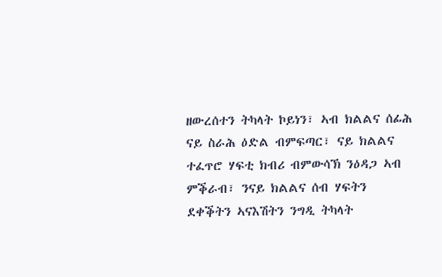ዘውረሰተን ትካላት ኮይነን፣ ኣብ ክልልና ሰፊሕ ናይ ስራሕ ዕድል ብምፍጣር፣ ናይ ክልልና ተፈጥሮ ሃፍቲ ክብሪ ብምውሳኽ ንዕዳጋ ኣብ ምቕራብ፣ ንናይ ክልልና ሰብ ሃፍትን ደቀቕትን ኣናእሽትን ንግዲ ትካላት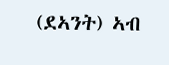(ደኣንት) ኣብ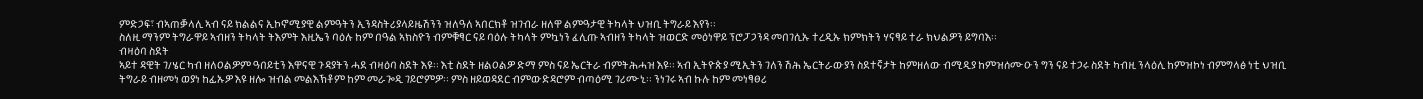ምድጋፍ፣ ብኣጠቓላሊ ኣብ ናይ ክልልና ኢኮኖሚያዊ ልምዓትን ኢንዳስትሪያላይዜሽንን ዝለዓለ ኣበርክቶ ዝገብራ ዘለዋ ልምዓታዊ ትካላት ህዝቢ ትግራይ እየን፡፡
ስለዚ ማንም ትግራዋይ ኣብዘን ትካላት ትእምት እዚኤን ባዕሉ ከም በዓል ኣክስዮን ብምቑፃር ናይ ባዕሉ ትካላት ምኳነን ፈሊጡ ኣብዘን ትካላት ዝወርድ መዕነዋይ ፕሮፓጋንዳ መበገሲኡ ተረዲኡ ክምክትን ሃናፃይ ተራ ክህልዎን ይግባእ፡፡
ብዛዕባ ስደት
ኣይተ ዳዊት ገ/ሄር ካብ ዘለዐልዎም ዓበይቲን እዋናዊ ጉዳያትን ሓደ ብዛዕባ ስደት እዩ፡፡ እቲ ስደት ዘልዐልዎ ድማ ምስ ናይ ኤርትራ ብምትሕሓዝ እዩ፡፡ ኣብ ኢትዮጵያ ሚኢትን ገለን ሽሕ ኤርትራውያን ስደተኛታት ከምዘለው ብሚዲያ ከምዝሰሙዑን ግን ናይ ተጋሩ ስደት ካብዚ ንላዕሊ ከምዝኮነ ብምግላፅ ነቲ ህዝቢ ትግራይ ብዘመነ ወያነ ከፊኡዎ እዩ ዘሎ ዝብል መልእኽቶም ከም መራጐዲ ገይሮምዎ፡፡ ምስ ዘይወዳደር ብምውድዳሮም ብጣዕሚ ገሪሙኒ፡፡ ንነገሩ ኣብ ኩሉ ከም መነፃፀሪ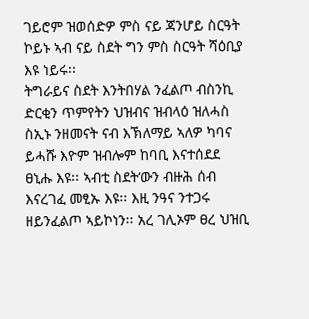ገይሮም ዝወሰድዎ ምስ ናይ ጃንሆይ ስርዓት ኮይኑ ኣብ ናይ ስደት ግን ምስ ስርዓት ሻዕቢያ እዩ ነይሩ፡፡
ትግራይና ስደት እንትበሃል ንፈልጦ ብስንኪ ድርቂን ጥምየትን ህዝብና ዝብላዕ ዝለሓስ ስኢኑ ንዘመናት ናብ እኽለማይ ኣለዎ ካባና ይሓሹ እዮም ዝብሎም ከባቢ እናተሰደደ ፀኒሑ እዩ፡፡ ኣብቲ ስደት‘ውን ብዙሕ ሰብ እናረገፈ መፂኡ እዩ፡፡ እዚ ንዓና ንተጋሩ ዘይንፈልጦ ኣይኮነን፡፡ አረ ገሊኦም ፀረ ህዝቢ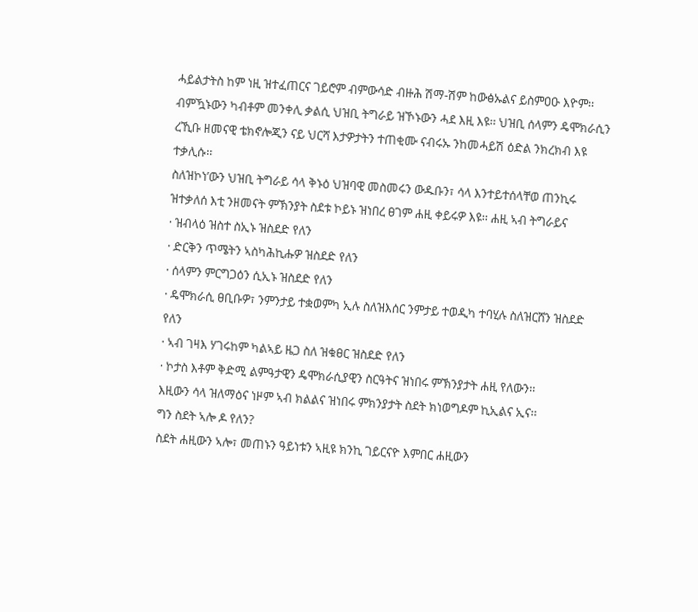ሓይልታትስ ከም ነዚ ዝተፈጠርና ገይሮም ብምውሳድ ብዙሕ ሽማ-ሽም ከውፅኡልና ይስምዐዑ እዮም፡፡ ብምዃኑውን ካብቶም መንቀሊ ቃልሲ ህዝቢ ትግራይ ዝኾኑውን ሓደ እዚ እዩ፡፡ ህዝቢ ሰላምን ዴሞክራሲን ረኺቡ ዘመናዊ ቴክኖሎጂን ናይ ህርሻ እታዎታትን ተጠቂሙ ናብሩኡ ንከመሓይሽ ዕድል ንክረክብ እዩ ተቃሊሱ፡፡
ስለዝኮነ’ውን ህዝቢ ትግራይ ሳላ ቅኑዕ ህዝባዊ መስመሩን ውዱቡን፣ ሳላ እንተይተሰላቸወ ጠንኪሩ ዝተቃለሰ እቲ ንዘመናት ምኽንያት ስደቱ ኮይኑ ዝነበረ ፀገም ሐዚ ቀይሩዎ እዩ፡፡ ሐዚ ኣብ ትግራይና
· ዝብላዕ ዝስተ ስኢኑ ዝስደድ የለን
· ድርቅን ጥሜትን ኣስካሕኪሑዎ ዝስደድ የለን
· ሰላምን ምርግጋዕን ሲኢኑ ዝስደድ የለን
· ዴሞክራሲ ፀቢቡዎ፣ ንምንታይ ተቋወምካ ኢሉ ስለዝእሰር ንምታይ ተወዲካ ተባሂሉ ስለዝርሸን ዝስደድ የለን
· ኣብ ገዛእ ሃገሩከም ካልኣይ ዜጋ ስለ ዝቁፀር ዝስደድ የለን
· ኮታስ እቶም ቅድሚ ልምዓታዊን ዴሞክራሲያዊን ስርዓትና ዝነበሩ ምኽንያታት ሐዚ የለውን፡፡
እዚውን ሳላ ዝለማዕና ነዞም ኣብ ክልልና ዝነበሩ ምክንያታት ስደት ክነወግዶም ኪኢልና ኢና፡፡
ግን ስደት ኣሎ ዶ የለን?
ስደት ሐዚውን ኣሎ፣ መጠኑን ዓይነቱን ኣዚዩ ክንኪ ገይርናዮ እምበር ሐዚውን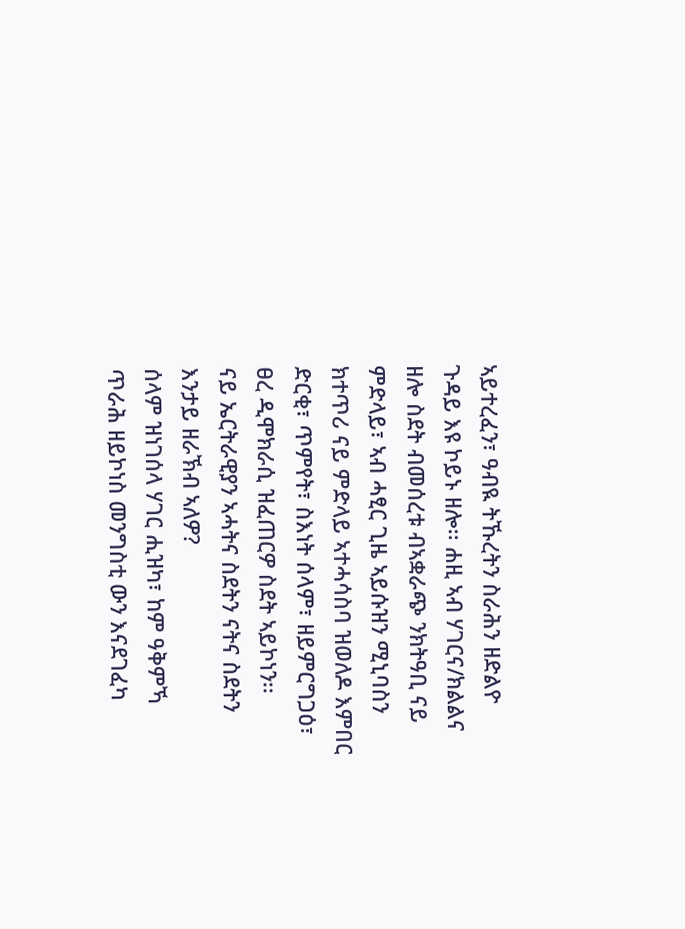ኣይተረፈን፣ ዓብዪ ትኹረትን ስራሕን ዘድልዮ ጉዳይ እዩ ኮይኑ ዘሎ፡፡ ሐዚ ኣብ ሃገርና/ክልልና ዘሎ ስደት ብመሰረቱ ብኣቋራጭ ንክትዓቢ ናይ ምድላይ፣ ኣብ ሓፂር ጊዜ ኣይሱዝን ሚኒባስን ክተጥሪ ናይ ምድላይ ኣተሓሳስባ ዝወለዶ እምበር ድርቂ፣ ጥምየት፣ ስእነት ሰላም፣ ዘይምርግጋዕ፣ ፀረ ዲሞክራሲ ዝፈጠርዎ ስደት ኣይኮነን፡፡
ናይ ኤርትራዊያን ኣሓትና ስደትን ናትና ስደትን እንታይ ዘራኽብ ኣለዎ?
ሰላም ዝነገሰላ ሃገር ሒዝካ፣ ከም ዓቅምኻ ጥራሕ ዘይኮነስ መንግስቲ ውን እናደገፈካ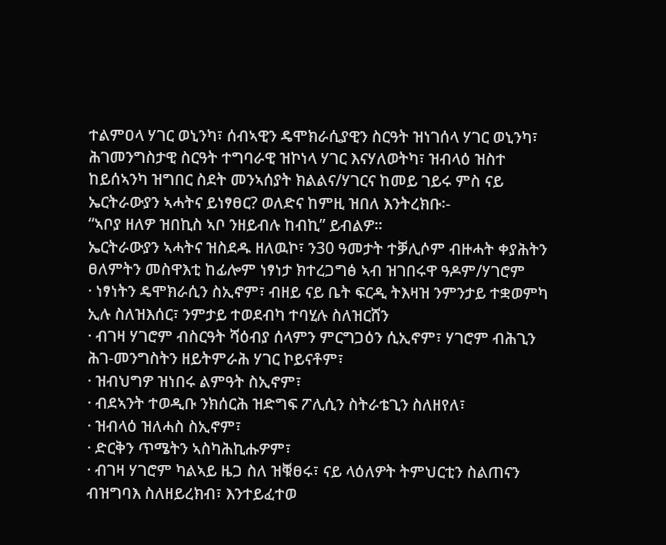ተልምዐላ ሃገር ወኒንካ፣ ሰብኣዊን ዴሞክራሲያዊን ስርዓት ዝነገሰላ ሃገር ወኒንካ፣ ሕገመንግስታዊ ስርዓት ተግባራዊ ዝኮነላ ሃገር እናሃለወትካ፣ ዝብላዕ ዝስተ ከይሰኣንካ ዝግበር ስደት መንኣሰያት ክልልና/ሃገርና ከመይ ገይሩ ምስ ናይ ኤርትራውያን ኣሓትና ይነፃፀር? ወለድና ከምዚ ዝበለ እንትረክቡ፡-
“ኣቦያ ዘለዎ ዝበኪስ ኣቦ ንዘይብሉ ከብኪ” ይብልዎ፡፡
ኤርትራውያን ኣሓትና ዝስደዱ ዘለዉኮ፣ ን30 ዓመታት ተቓሊሶም ብዙሓት ቀያሕትን ፀለምትን መስዋእቲ ከፊሎም ነፃነታ ክተረጋግፅ ኣብ ዝገበሩዋ ዓዶም/ሃገሮም
· ነፃነትን ዴሞክራሲን ስኢኖም፣ ብዘይ ናይ ቤት ፍርዲ ትእዛዝ ንምንታይ ተቋወምካ ኢሉ ስለዝእሰር፣ ንምታይ ተወደብካ ተባሂሉ ስለዝርሸን
· ብገዛ ሃገሮም ብስርዓት ሻዕብያ ሰላምን ምርግጋዕን ሲኢኖም፣ ሃገሮም ብሕጊን ሕገ-መንግስትን ዘይትምራሕ ሃገር ኮይናቶም፣
· ዝብህግዎ ዝነበሩ ልምዓት ስኢኖም፣
· ብደኣንት ተወዲቡ ንክሰርሕ ዝድግፍ ፖሊሲን ስትራቴጊን ስለዘየለ፣
· ዝብላዕ ዝለሓስ ስኢኖም፣
· ድርቅን ጥሜትን ኣስካሕኪሑዎም፣
· ብገዛ ሃገሮም ካልኣይ ዜጋ ስለ ዝቑፀሩ፣ ናይ ላዕለዎት ትምህርቲን ስልጠናን ብዝግባእ ስለዘይረክብ፣ እንተይፈተወ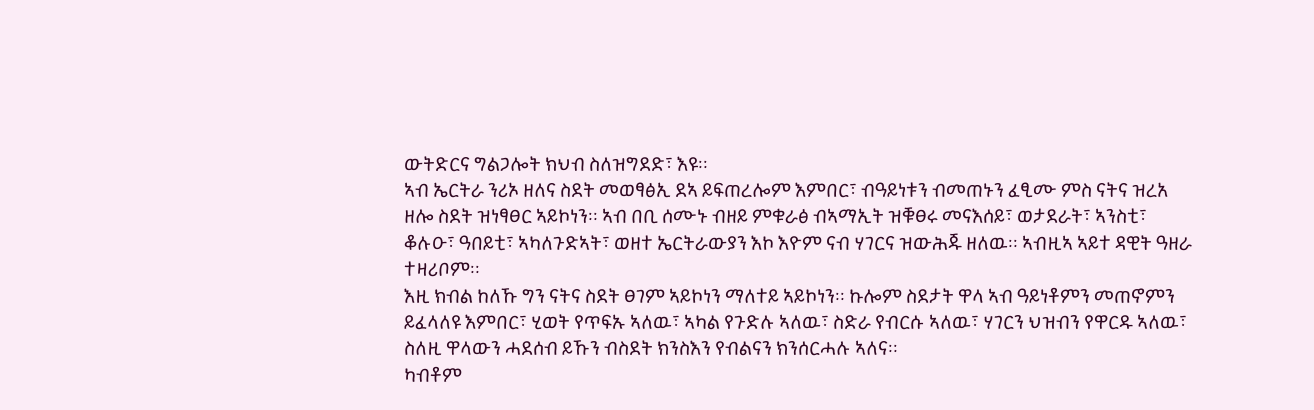ውትድርና ግልጋሎት ክህብ ስለዝግደድ፣ እዩ፡፡
ኣብ ኤርትራ ንሪኦ ዘለና ስደት መወፃፅኢ ደኣ ይፍጠረሎም እምበር፣ ብዓይነቱን ብመጠኑን ፈፂሙ ምስ ናትና ዝረአ ዘሎ ስደት ዝነፃፀር ኣይኮነን፡፡ ኣብ በቢ ሰሙኑ ብዘይ ምቁራፅ ብኣማኢት ዝቑፀሩ መናእሰይ፣ ወታደራት፣ ኣንስቲ፣ ቆሉዑ፣ ዓበይቲ፣ ኣካለጉድኣት፣ ወዘተ ኤርትራውያን እኮ እዮም ናብ ሃገርና ዝውሕጁ ዘለዉ፡፡ ኣብዚኣ ኣይተ ዳዊት ዓዘራ ተዛሪቦም፡፡
እዚ ክብል ከለኹ ግን ናትና ስደት ፀገም ኣይኮነን ማለተይ ኣይኮነን፡፡ ኩሎም ስደታት ዋላ ኣብ ዓይነቶምን መጠኖምን ይፈላለዩ እምበር፣ ሂወት የጥፍኡ ኣለዉ፣ ኣካል የጉድሉ ኣለዉ፣ ስድራ የብርሱ ኣለዉ፣ ሃገርን ህዝብን የዋርዱ ኣለዉ፣ ስለዚ ዋላውን ሓደሰብ ይኹን ብስደት ክንስእን የብልናን ክንሰርሓሉ ኣለና፡፡
ካብቶም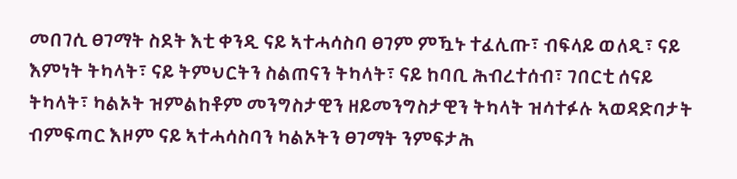መበገሲ ፀገማት ስደት እቲ ቀንዲ ናይ ኣተሓሳስባ ፀገም ምዃኑ ተፈሊጡ፣ ብፍላይ ወለዲ፣ ናይ እምነት ትካላት፣ ናይ ትምህርትን ስልጠናን ትካላት፣ ናይ ከባቢ ሕብረተሰብ፣ ገበርቲ ሰናይ ትካላት፣ ካልኦት ዝምልከቶም መንግስታዊን ዘይመንግስታዊን ትካላት ዝሳተፉሉ ኣወዳድባታት ብምፍጣር እዞም ናይ ኣተሓሳስባን ካልኦትን ፀገማት ንምፍታሕ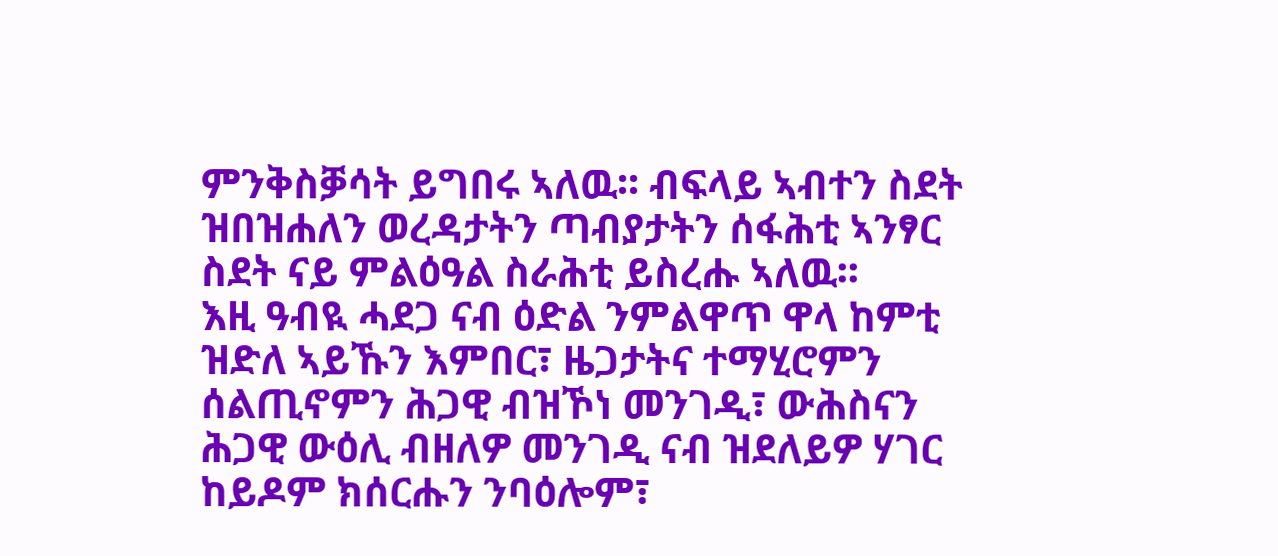ምንቅስቓሳት ይግበሩ ኣለዉ፡፡ ብፍላይ ኣብተን ስደት ዝበዝሐለን ወረዳታትን ጣብያታትን ሰፋሕቲ ኣንፃር ስደት ናይ ምልዕዓል ስራሕቲ ይስረሑ ኣለዉ፡፡
እዚ ዓብዪ ሓደጋ ናብ ዕድል ንምልዋጥ ዋላ ከምቲ ዝድለ ኣይኹን እምበር፣ ዜጋታትና ተማሂሮምን ሰልጢኖምን ሕጋዊ ብዝኾነ መንገዲ፣ ውሕስናን ሕጋዊ ውዕሊ ብዘለዎ መንገዲ ናብ ዝደለይዎ ሃገር ከይዶም ክሰርሑን ንባዕሎም፣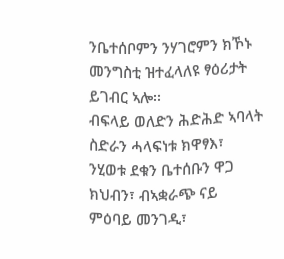ንቤተሰቦምን ንሃገሮምን ክኾኑ መንግስቲ ዝተፈላለዩ ፃዕሪታት ይገብር ኣሎ፡፡
ብፍላይ ወለድን ሕድሕድ ኣባላት ስድራን ሓላፍነቱ ክዋፃእ፣ ንሂወቱ ደቁን ቤተሰቡን ዋጋ ክህብን፣ ብኣቋራጭ ናይ ምዕባይ መንገዲ፣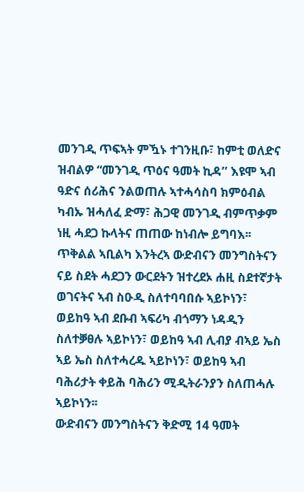መንገዲ ጥፍኣት ምዃኑ ተገንዚቡ፣ ከምቲ ወለድና ዝብልዎ “መንገዲ ጥዕና ዓመት ኪዳ’’ እዩሞ ኣብ ዓድና ሰሪሕና ንልወጠሉ ኣተሓሳስባ ክምዕብል ካብኡ ዝሓለፈ ድማ፣ ሕጋዊ መንገዲ ብምጥቃም ነዚ ሓደጋ ኩላትና ጠጠው ከነብሎ ይግባእ፡፡
ጥቅልል ኣቢልካ እንትረኣ ውድብናን መንግስትናን ናይ ስደት ሓደጋን ውርደትን ዝተረደኦ ሐዚ ስደተኛታት ወገናትና ኣብ ስዑዲ ስለተባባበሱ ኣይኮነን፣ ወይከዓ ኣብ ደቡብ ኣፍሪካ ብጎማን ነዳዲን ስለተቓፀሉ ኣይኮነን፣ ወይከዓ ኣብ ሊብያ ብኣይ ኤስ ኣይ ኤስ ስለተሓረዱ ኣይኮነን፣ ወይከዓ ኣብ ባሕሪታት ቀይሕ ባሕሪን ሚዲትራንያን ስለጠሓሉ ኣይኮነን፡፡
ውድብናን መንግስትናን ቅድሚ 14 ዓመት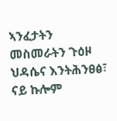ኣንፈታትን መስመራትን ጉዕዞ ህዳሴና እንትሕንፀፅ፣ ናይ ኩሎም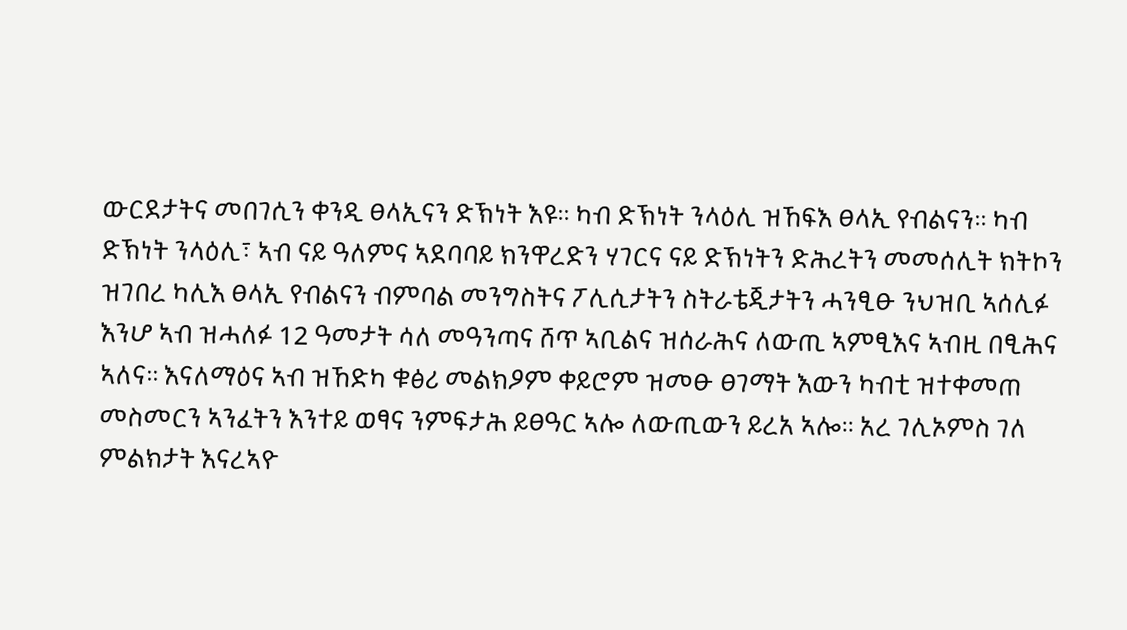ውርደታትና መበገሲን ቀንዲ ፀላኢናን ድኽነት እዩ፡፡ ካብ ድኽነት ንላዕሊ ዝኸፍእ ፀላኢ የብልናን፡፡ ካብ ድኽነት ንላዕሊ፣ ኣብ ናይ ዓለምና ኣደባባይ ክንዋረድን ሃገርና ናይ ድኽነትን ድሕረትን መመሰሊት ክትኮን ዝገበረ ካሊእ ፀላኢ የብልናን ብምባል መንግስትና ፖሊሲታትን ስትራቴጂታትን ሓንፂፁ ንህዝቢ ኣሰሊፉ እንሆ ኣብ ዝሓለፉ 12 ዓመታት ሳለ መዓንጣና ሸጥ ኣቢልና ዝሰራሕና ለውጢ ኣምፂእና ኣብዚ በፂሕና ኣለና፡፡ እናለማዕና ኣብ ዝኸድካ ቁፅሪ መልክዖም ቀይሮም ዝመፁ ፀገማት እውን ካብቲ ዝተቀመጠ መስመርን ኣንፈትን እንተይ ወፃና ንምፍታሕ ይፀዓር ኣሎ ለውጢውን ይረአ ኣሎ፡፡ አረ ገሊኦምስ ገለ ምልክታት እናረኣዮ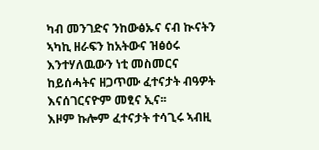ካብ መንገድና ንከውፅኡና ናብ ኲናትን ኣካኪ ዘራፍን ከአትውና ዝፅዕሩ እንተሃለዉውን ነቲ መስመርና ከይሰሓትና ዘጋጥሙ ፈተናታት ብዓዎት እናሰገርናዮም መፂና ኢና፡፡
እዞም ኩሎም ፈተናታት ተሳጊሩ ኣብዚ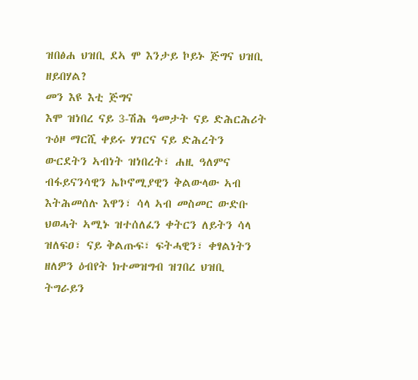ዝበፅሐ ህዝቢ ደኣ ሞ እንታይ ኮይኑ ጅግና ህዝቢ ዘይበሃል?
መን እዩ እቲ ጅግና
እሞ ዝነበረ ናይ 3-ሽሕ ዓመታት ናይ ድሕርሕሪት ጉዕዞ ማርሺ ቀይሩ ሃገርና ናይ ድሕረትን ውርደትን ኣብነት ዝነበረት፣ ሐዚ ዓለምና ብፋይናንሳዊን ኤኮኖሚያዊን ቅልውላው ኣብ እትሕመሰሉ እዋን፣ ሳላ ኣብ መስመር ውድቡ ህወሓት ኣሚኑ ዝተሰለፈን ቀትርን ለይትን ሳላ ዝለፍዐ፣ ናይ ቅልጡፍ፣ ፍትሓዊን፣ ቀፃልነትን ዘለዎን ዕብየት ክተመዝግብ ዝገበረ ህዝቢ ትግራይን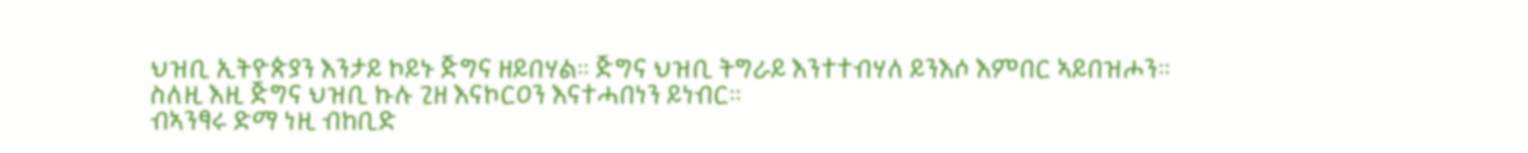ህዝቢ ኢትዮጵያን እንታይ ኮይኑ ጅግና ዘይበሃል፡፡ ጅግና ህዝቢ ትግራይ እንተተብሃለ ይንእሶ እምበር ኣይበዝሖን፡፡ ስለዚ እዚ ጅግና ህዝቢ ኩሉ ጊዘ እናኮርዐን እናተሓበነን ይነብር፡፡
ብኣንፃሩ ድማ ነዚ ብከቢድ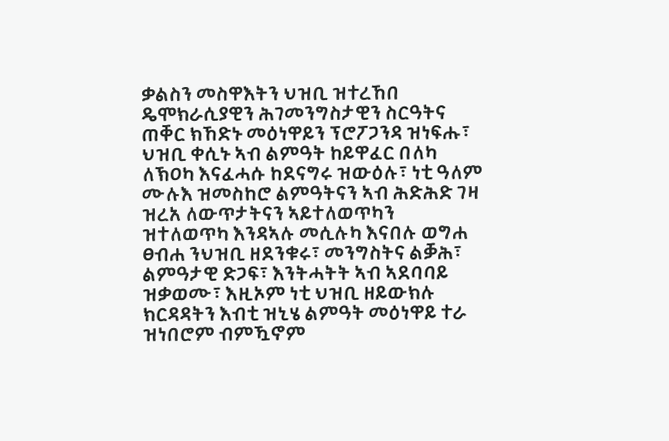ቃልስን መስዋእትን ህዝቢ ዝተረኸበ ዴሞክራሲያዊን ሕገመንግስታዊን ስርዓትና ጠቐር ክኸድኑ መዕነዋይን ፕሮፖጋንዳ ዝነፍሑ፣ ህዝቢ ቀሲኑ ኣብ ልምዓት ከይዋፈር በለካ ለኽዐካ እናፈሓሱ ከደናግሩ ዝውዕሉ፣ ነቲ ዓለም ሙሉእ ዝመስከሮ ልምዓትናን ኣብ ሕድሕድ ገዛ ዝረአ ለውጥታትናን ኣይተለወጥካን ዝተለወጥካ እንዳኣሉ መሲሉካ እናበሉ ወግሐ ፀብሐ ንህዝቢ ዘደንቁሩ፣ መንግስትና ልቓሕ፣ ልምዓታዊ ድጋፍ፣ እንትሓትት ኣብ ኣደባባይ ዝቃወሙ፣ እዚኦም ነቲ ህዝቢ ዘይውክሉ ክርዳዳትን እብቲ ዝኒሄ ልምዓት መዕነዋይ ተራ ዝነበሮም ብምዃኖም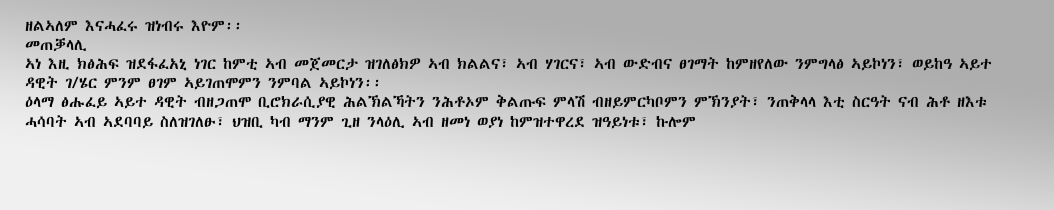ዘልኣለም እናሓፈሩ ዝነብሩ እዮም፡፡
መጠቓላሊ
ኣነ እዚ ክፅሕፍ ዝደፋፈአኒ ነገር ከምቲ ኣብ መጀመርታ ዝገለፅክዎ ኣብ ክልልና፣ ኣብ ሃገርና፣ ኣብ ውድብና ፀገማት ከምዘየለው ንምግላፅ ኣይኮነን፣ ወይከዓ ኣይተ ዳዊት ገ/ሄር ምንም ፀገም ኣይገጠሞምን ንምባል ኣይኮነን፡፡
ዕላማ ፅሑፈይ ኣይተ ዳዊት ብዘጋጠሞ ቢሮክራሲያዊ ሕልኽልኻትን ንሕቶኦም ቅልጡፍ ምላሽ ብዘይምርካቦምን ምኽንያት፣ ንጠቅላላ እቲ ስርዓት ናብ ሕቶ ዘእቱ ሓሳባት ኣብ ኣደባባይ ስለዝገለፁ፣ ህዝቢ ካብ ማንም ጊዘ ንላዕሊ ኣብ ዘመነ ወያነ ከምዝተዋረደ ዝዓይነቱ፣ ኩሎም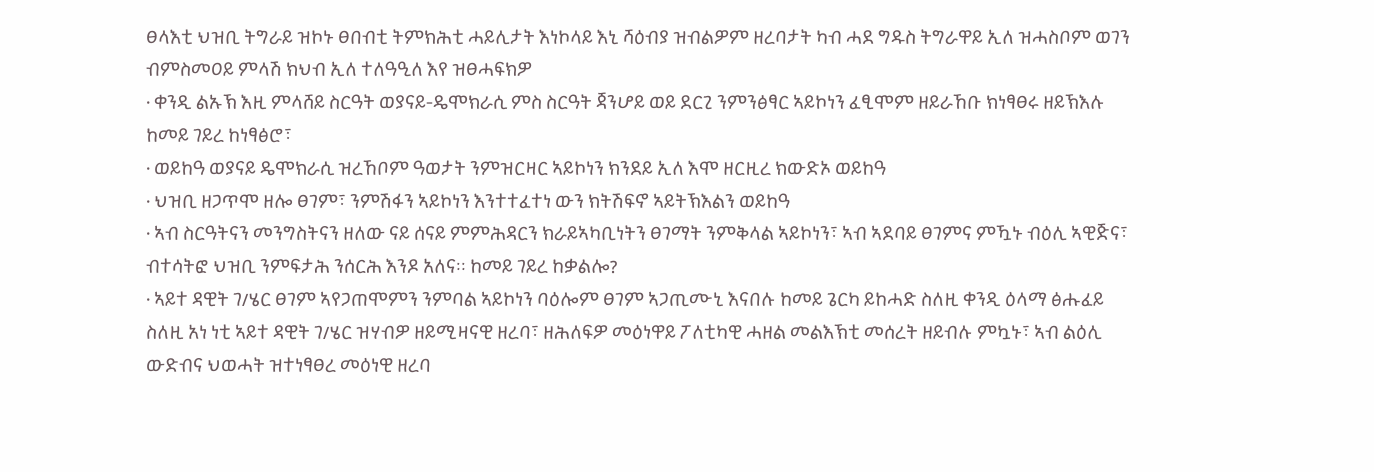ፀላእቲ ህዝቢ ትግራይ ዝኮኑ ፀበብቲ ትምክሕቲ ሓይሊታት እነኮላይ እኒ ሻዕብያ ዝብልዎም ዘረባታት ካብ ሓደ ግዱስ ትግራዋይ ኢለ ዝሓስቦም ወገን ብምስመዐይ ምላሽ ክህብ ኢለ ተለዓዒለ እየ ዝፀሓፍክዎ
· ቀንዲ ልኡኽ እዚ ምላሸይ ስርዓት ወያናይ-ዴሞክራሲ ምስ ስርዓት ጃንሆይ ወይ ደርጊ ንምንፅፃር ኣይኮነን ፈፂሞም ዘይራኸቡ ክነፃፀሩ ዘይኽእሉ ከመይ ገይረ ከነፃፅሮ፣
· ወይከዓ ወያናይ ዴሞክራሲ ዝረኸቦም ዓወታት ንምዝርዛር ኣይኮነን ክንደይ ኢለ እሞ ዘርዚረ ክውድኦ ወይከዓ
· ህዝቢ ዘጋጥሞ ዘሎ ፀገም፣ ንምሽፋን ኣይኮነን እንተተፈተነ ውን ክትሽፍኖ ኣይትኽእልን ወይከዓ
· ኣብ ስርዓትናን መንግስትናን ዘለው ናይ ሰናይ ምምሕዳርን ክራይኣካቢነትን ፀገማት ንምቅላል ኣይኮነን፣ ኣብ ኣደባይ ፀገምና ምዃኑ ብዕሊ ኣዊጅና፣ ብተሳትፎ ህዝቢ ንምፍታሕ ንሰርሕ እንዶ አለና፡፡ ከመይ ገይረ ከቃልሎ?
· ኣይተ ዳዊት ገ/ሄር ፀገም ኣየጋጠሞምን ንምባል ኣይኮነን ባዕሎም ፀገም ኣጋጢሙኒ እናበሉ ከመይ ጌርካ ይከሓድ ስለዚ ቀንዲ ዕላማ ፅሑፈይ
ስለዚ አነ ነቲ ኣይተ ዳዊት ገ/ሄር ዝሃብዎ ዘይሚዛናዊ ዘረባ፣ ዘሕለፍዎ መዕነዋይ ፖለቲካዊ ሓዘል መልእኽቲ መሰረት ዘይብሉ ምኳኑ፣ ኣብ ልዕሊ ውድብና ህወሓት ዝተነፃፀረ መዕነዊ ዘረባ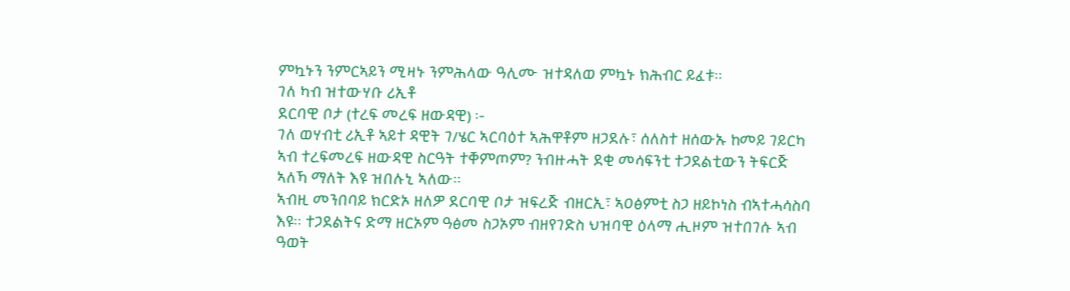ምኳኑን ንምርኣይን ሚዛኑ ንምሕላው ዓሊሙ ዝተዳለወ ምኳኑ ክሕብር ይፈቱ፡፡
ገለ ካብ ዝተውሃቡ ሪኢቶ
ደርባዊ ቦታ (ተረፍ መረፍ ዘውዳዊ) ፡-
ገለ ወሃብቲ ሪኢቶ ኣይተ ዳዊት ገ/ሄር ኣርባዕተ ኣሕዋቶም ዘጋደሉ፣ ሰለስተ ዘሰውኡ ከመይ ገይርካ ኣብ ተረፍመረፍ ዘውዳዊ ስርዓት ተቐምጦም? ንብዙሓት ደቂ መሳፍንቲ ተጋደልቲውን ትፍርጅ ኣለኻ ማለት እዩ ዝበሉኒ ኣለው፡፡
ኣብዚ መንበባይ ክርድኦ ዘለዎ ደርባዊ ቦታ ዝፍረጅ ብዘርኢ፣ ኣዐፅምቲ ስጋ ዘይኮነስ ብኣተሓሳስባ እዩ፡፡ ተጋደልትና ድማ ዘርኦም ዓፅመ ስጋኦም ብዘየገድስ ህዝባዊ ዕላማ ሒዞም ዝተበገሱ ኣብ ዓወት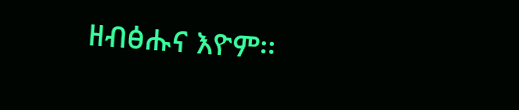ዘብፅሑና እዮም፡፡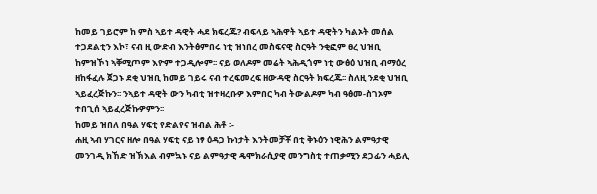ከመይ ገይሮም ከ ምስ ኣይተ ዳዊት ሓደ ክፍረጁ? ብፍላይ ኣሕዋት ኣይተ ዳዊትን ካልኦት መሰል ተጋደልቲን እኮ፣ ናብ ዚ ውድብ እንትፅምበሩ ነቲ ዝነበረ መስፍናዊ ስርዓት ንቂፎም ፀረ ህዝቢ ከምዝኾነ ኣቐሚጦም እዮም ተጋዲሎም፡፡ ናይ ወለዶም መሬት ኣሕዲጎም ነቲ ውፅዕ ህዝቢ ብማዕረ ዘከፋፈሉ ጀጋኑ ደቂ ህዝቢ ከመይ ገይሩ ናብ ተረፍመረፍ ዘውዳዊ ስርዓት ክፍረጁ፡፡ ስለዚ ንደቂ ህዝቢ ኣይፈረጅኩን፡፡ ንኣይተ ዳዊት ውን ካብቲ ዝተዛረቡዎ እምበር ካብ ትውልዶም ካብ ዓፅመ-ስገኦም ተበጊሰ ኣይፈረጅኩዎምን፡፡
ከመይ ዝበለ በዓል ሃፍቲ የድልየና ዝብል ሕቶ ፡-
ሐዚ ኣብ ሃገርና ዘሎ በዓል ሃፍቲ ናይ ነፃ ዕዳጋ ኩነታት እንትመቻቾ በቲ ቅኑዕን ነዊሕን ልምዓታዊ መንገዲ ክኸድ ዝኽእል ብምኳኑ ናይ ልምዓታዊ ዴሞክራሲያዊ መንግስቲ ተጠቃሚን ደጋፊን ሓይሊ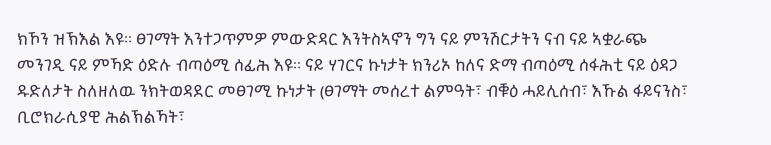ክኾን ዝኽእል እዩ፡፡ ፀገማት እንተጋጥምዎ ምውድዳር እንትስኣኖን ግን ናይ ምንሽርታትን ናብ ናይ ኣቋራጭ መንገዲ ናይ ምኻድ ዕድሉ ብጣዕሚ ሰፊሕ እዩ፡፡ ናይ ሃገርና ኩነታት ክንሪኦ ከለና ድማ ብጣዕሚ ሰፋሕቲ ናይ ዕዳጋ ዱድለታት ስለዘለዉ ንክትወዳደር መፀገሚ ኩነታት (ፀገማት መሰረተ ልምዓት፣ ብቑዕ ሓይሊሰብ፣ እኹል ፋይናንስ፣ ቢሮክራሲያዊ ሕልኽልኻት፣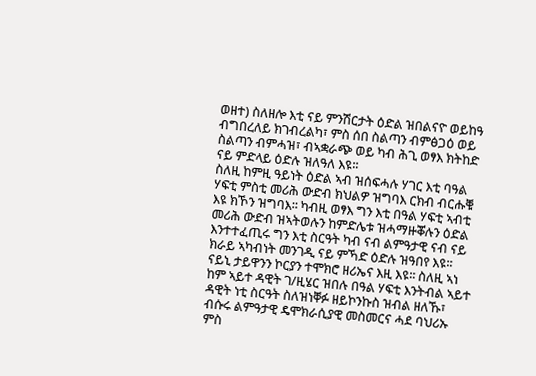ወዘተ) ስለዘሎ እቲ ናይ ምንሽርታት ዕድል ዝበልናዮ ወይከዓ ብግበረለይ ክገብረልካ፣ ምስ ሰበ ስልጣን ብምፅጋዕ ወይ ስልጣን ብምሓዝ፣ ብኣቋራጭ ወይ ካብ ሕጊ ወፃእ ክትከድ ናይ ምድላይ ዕድሉ ዝለዓለ እዩ፡፡
ስለዚ ከምዚ ዓይነት ዕድል ኣብ ዝሰፍሓሉ ሃገር እቲ ባዓል ሃፍቲ ምስቲ መሪሕ ውድብ ክህልዎ ዝግባእ ርክብ ብርሑቑ እዩ ክኾን ዝግባእ፡፡ ካብዚ ወፃእ ግን እቲ በዓል ሃፍቲ ኣብቲ መሪሕ ውድብ ዝኣትወሉን ከምድሌቱ ዝሓማዙቖሉን ዕድል እንተተፈጢሩ ግን እቲ ስርዓት ካብ ናብ ልምዓታዊ ናብ ናይ ክራይ ኣካብነት መንገዲ ናይ ምኻድ ዕድሉ ዝዓበየ እዩ፡፡ ናይኒ ታይዋንን ኮርያን ተሞክሮ ዘሪኤና እዚ እዩ፡፡ ስለዚ ኣነ ከም ኣይተ ዳዊት ገ/ዚሄር ዝበሉ በዓል ሃፍቲ እንትብል ኣይተ ዳዊት ነቲ ስርዓት ስለዝነቐፉ ዘይኮንኩስ ዝብል ዘለኹ፣ ብሱሩ ልምዓታዊ ዴሞክራሲያዊ መስመርና ሓደ ባህሪኡ ምስ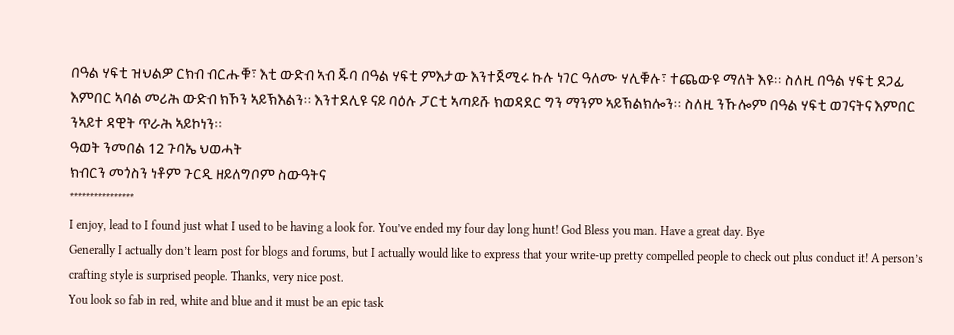በዓል ሃፍቲ ዝህልዎ ርክብ ብርሑቑ፣ እቲ ውድብ ኣብ ጁባ በዓል ሃፍቲ ምእታው እንተጀሚሩ ኩሉ ነገር ዓለሙ ሃሊቑሉ፣ ተጨውዩ ማለት እዩ፡፡ ስለዚ በዓል ሃፍቲ ደጋፊ እምበር ኣባል መሪሕ ውድብ ክኾን ኣይኽእልን፡፡ እንተደሊዩ ናይ ባዕሉ ፓርቲ ኣጣይሹ ክወዳደር ግን ማንም ኣይኽልክሎን፡፡ ስለዚ ንኹሎም በዓል ሃፍቲ ወገናትና እምበር ንኣይተ ዳዊት ጥራሕ ኣይኮነን፡፡
ዓወት ንመበል 12 ጉባኤ ህወሓት
ክብርን መጎስን ነቶም ጉርዲ ዘይለግቦም ስውዓትና
****************
I enjoy, lead to I found just what I used to be having a look for. You’ve ended my four day long hunt! God Bless you man. Have a great day. Bye
Generally I actually don’t learn post for blogs and forums, but I actually would like to express that your write-up pretty compelled people to check out plus conduct it! A person’s crafting style is surprised people. Thanks, very nice post.
You look so fab in red, white and blue and it must be an epic task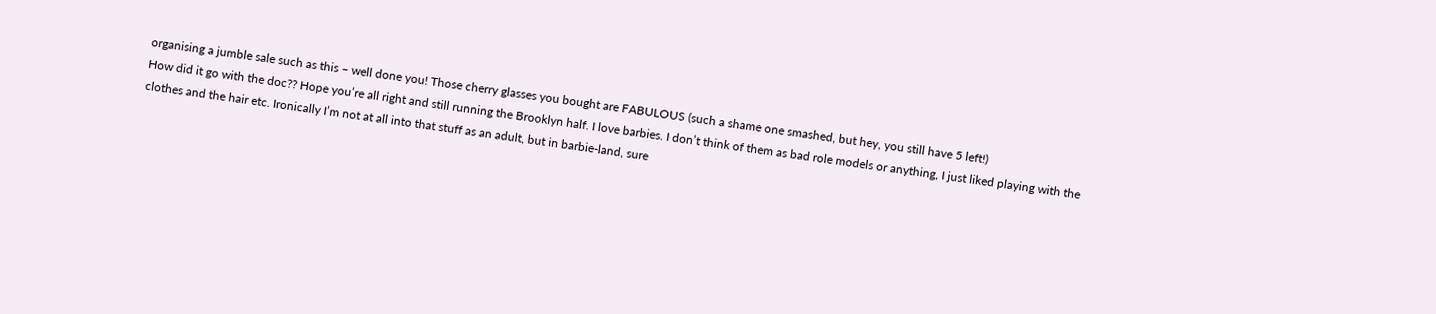organising a jumble sale such as this – well done you! Those cherry glasses you bought are FABULOUS (such a shame one smashed, but hey, you still have 5 left!)
How did it go with the doc?? Hope you’re all right and still running the Brooklyn half. I love barbies. I don’t think of them as bad role models or anything, I just liked playing with the clothes and the hair etc. Ironically I’m not at all into that stuff as an adult, but in barbie-land, sure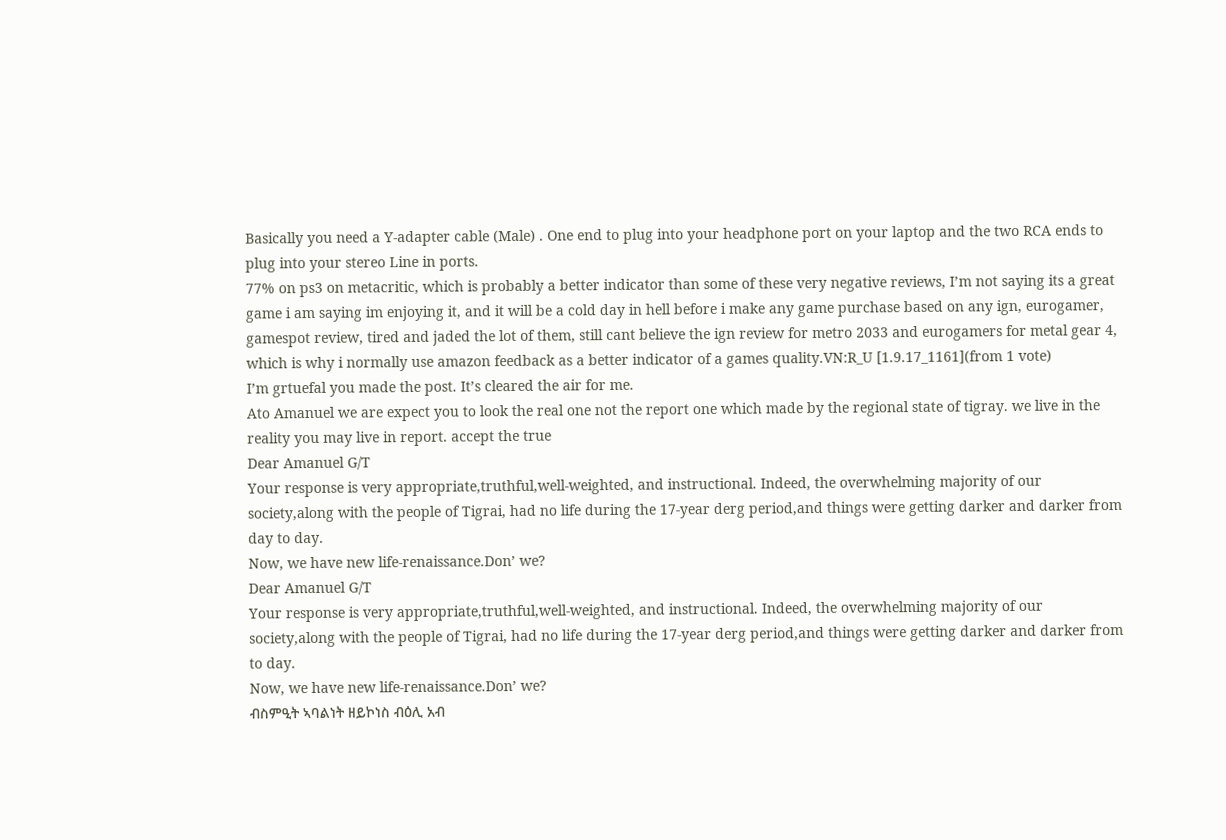Basically you need a Y-adapter cable (Male) . One end to plug into your headphone port on your laptop and the two RCA ends to plug into your stereo Line in ports.
77% on ps3 on metacritic, which is probably a better indicator than some of these very negative reviews, I’m not saying its a great game i am saying im enjoying it, and it will be a cold day in hell before i make any game purchase based on any ign, eurogamer, gamespot review, tired and jaded the lot of them, still cant believe the ign review for metro 2033 and eurogamers for metal gear 4, which is why i normally use amazon feedback as a better indicator of a games quality.VN:R_U [1.9.17_1161](from 1 vote)
I’m grtuefal you made the post. It’s cleared the air for me.
Ato Amanuel we are expect you to look the real one not the report one which made by the regional state of tigray. we live in the reality you may live in report. accept the true
Dear Amanuel G/T
Your response is very appropriate,truthful,well-weighted, and instructional. Indeed, the overwhelming majority of our society,along with the people of Tigrai, had no life during the 17-year derg period,and things were getting darker and darker from day to day.
Now, we have new life-renaissance.Don’ we?
Dear Amanuel G/T
Your response is very appropriate,truthful,well-weighted, and instructional. Indeed, the overwhelming majority of our society,along with the people of Tigrai, had no life during the 17-year derg period,and things were getting darker and darker from to day.
Now, we have new life-renaissance.Don’ we?
ብስምዒት ኣባልነት ዘይኮነስ ብዕሊ አብ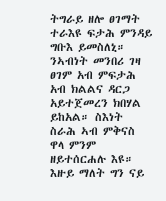ትግራይ ዘሎ ፀገማት ተራእዩ ፍታሕ ምንዳይ ግቡእ ይመስለኒ። ንኣብነት መንበሪ ገዛ ፀገም አብ ምፍታሕ አብ ክልልና ዳርጋ አይተጀመረን ክበሃል ይከአል። ስእነት ስራሕ ኣብ ምቅናስ ዋላ ምንም ዘይተሰርሐሉ እዩ። እዙይ ማለት ግን ናይ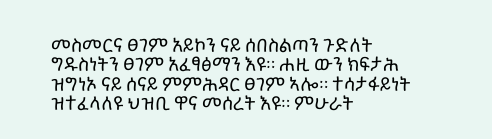መስመርና ፀገም አይኮን ናይ ሰበስልጣን ጉድለት ግዱስነትን ፀገም አፈፃፅማን እዩ። ሐዚ ውን ክፍታሕ ዝግነኦ ናይ ሰናይ ምምሕዳር ፀገም ኣሎ። ተሳታፋይነት ዝተፈላለዩ ህዝቢ ዋና መሰረት እዩ። ምሁራት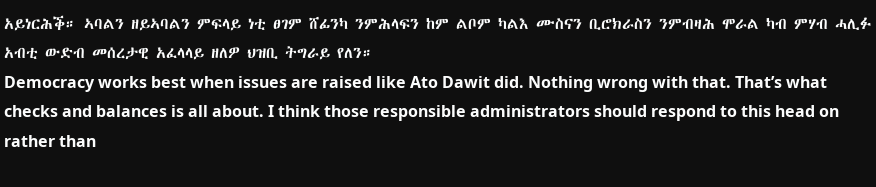አይነርሕቕ። ኣባልን ዘይኣባልን ምፍላይ ነቲ ፀገም ሸፊንካ ንምሕላፍን ከም ልቦም ካልእ ሙስናን ቢሮክራስን ንምብዛሕ ሞራል ካብ ምሃብ ሓሊፉ አብቲ ውድብ መሰረታዊ አፈላላይ ዘለዎ ህዝቢ ትግራይ የለን።
Democracy works best when issues are raised like Ato Dawit did. Nothing wrong with that. That’s what checks and balances is all about. I think those responsible administrators should respond to this head on rather than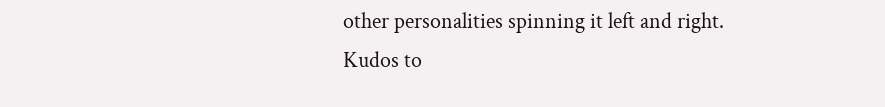other personalities spinning it left and right.
Kudos to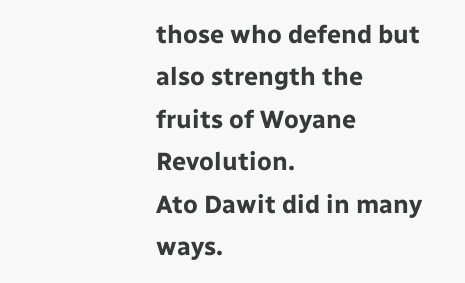those who defend but also strength the fruits of Woyane Revolution.
Ato Dawit did in many ways.